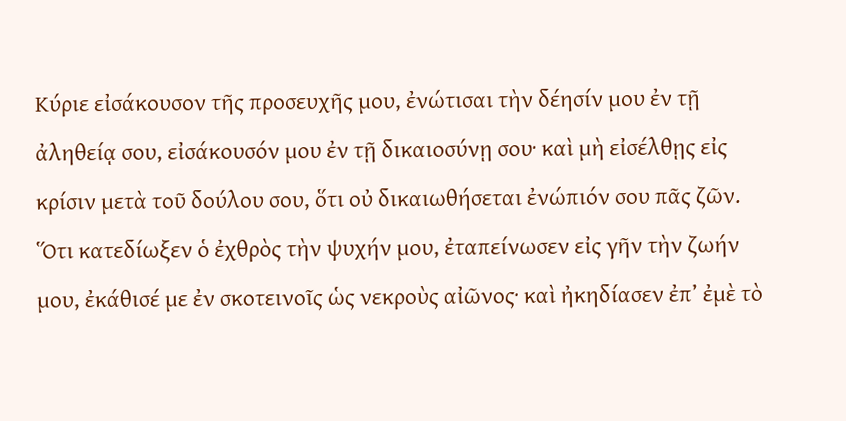Κύριε εἰσάκουσον τῆς προσευχῆς μου, ἐνώτισαι τὴν δέησίν μου ἐν τῇ ἀληθείᾳ σου, εἰσάκουσόν μου ἐν τῇ δικαιοσύνῃ σου· καὶ μὴ εἰσέλθῃς εἰς κρίσιν μετὰ τοῦ δούλου σου, ὅτι οὐ δικαιωθήσεται ἐνώπιόν σου πᾶς ζῶν. Ὅτι κατεδίωξεν ὁ ἐχθρὸς τὴν ψυχήν μου, ἐταπείνωσεν εἰς γῆν τὴν ζωήν μου, ἐκάθισέ με ἐν σκοτεινοῖς ὡς νεκροὺς αἰῶνος· καὶ ἠκηδίασεν ἐπ’ ἐμὲ τὸ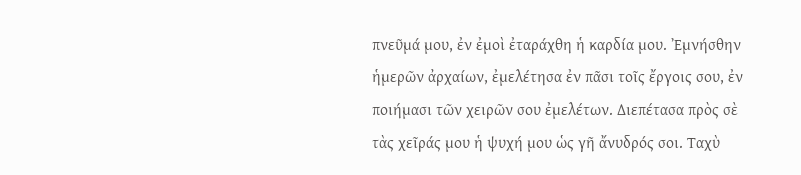πνεῦμά μου, ἐν ἐμοὶ ἐταράχθη ἡ καρδία μου. Ἐμνήσθην ἡμερῶν ἀρχαίων, ἐμελέτησα ἐν πᾶσι τοῖς ἔργοις σου, ἐν ποιήμασι τῶν χειρῶν σου ἐμελέτων. Διεπέτασα πρὸς σὲ τὰς χεῖράς μου ἡ ψυχή μου ὡς γῆ ἄνυδρός σοι. Ταχὺ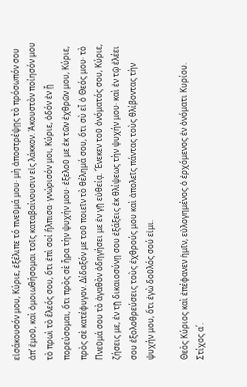εἰσάκουσόν μου, Κύριε, ἐξέλιπε τό πνεῦμά μου· μὴ ἀποστρέψῃς τὸ πρόσωπόν σου ἀπ’ ἐμοῦ, καὶ ὁμοιωθήσομαι τοῖς καταβαίνουσιν εἰς λάκκον. Ἀκουστὸν ποίησόν μου τὸ πρωὶ τὸ ἔλεός σου, ὅτι ἐπὶ σοί ἤλπισα· γνώρισόν μοι, Κύριε, ὁδόν ἐν ᾗ πορεύσομαι, ὅτι πρὸς σὲ ἦρα τὴν ψυχήν μου· ἐξελοῦ με ἐκ τῶν ἐχθρῶν μου, Κύριε, πρὸς σὲ κατέφυγον. Δίδαξόν με τοῦ ποιεῖν τὸ θέλημά σου, ὅτι σὺ εἶ ὁ Θεός μου· τὸ Πνεῦμά σου τὸ ἀγαθὸν ὁδηγήσει με ἐν γῇ εὐθείᾳ. Ἕνεκεν τοῦ ὀνόματός σου, Κύριε, ζήσεις με, ἐν τῇ δικαιοσύνῃ σου ἐξάξεις ἐκ θλίψεως τὴν ψυχήν μου· καὶ ἐν τῷ ἐλέει σου ἐξολοθρεύσεις τοὺς ἐχθρούς μου καὶ ἀπολεῖς πάντας τοὺς θλίβοντας τὴν ψυχήν μου, ὅτι ἐγὼ δοῦλός σού εἰμι.

Θεὸς Κύριος καὶ ἐπέφανεν ἡμῖν, εὐλογημένος ὁ ἐρχόμενος ἐν ὀνόματι Κυρίου.
Στίχος α΄.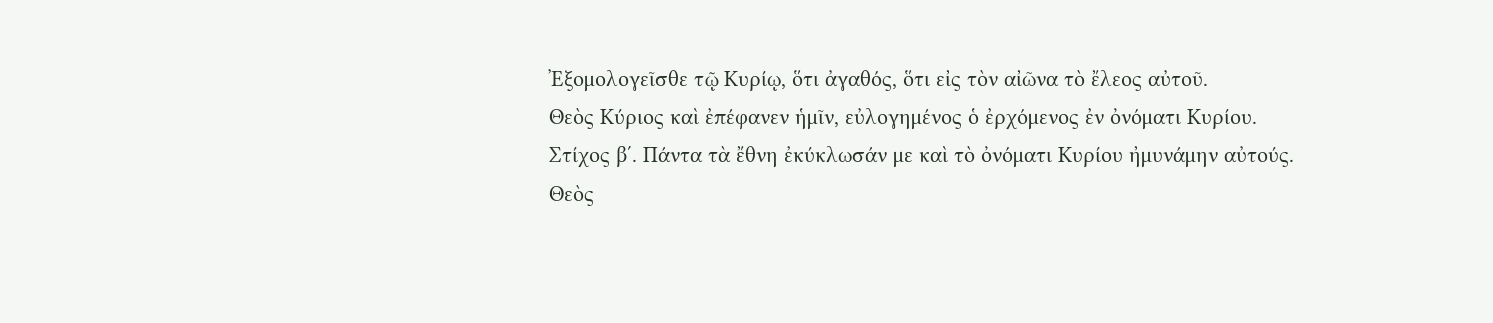Ἐξομολογεῖσθε τῷ Κυρίῳ, ὅτι ἀγαθός, ὅτι εἰς τὸν αἰῶνα τὸ ἔλεος αὐτοῦ.
Θεὸς Κύριος καὶ ἐπέφανεν ἡμῖν, εὐλογημένος ὁ ἐρχόμενος ἐν ὀνόματι Κυρίου.
Στίχος β΄. Πάντα τὰ ἔθνη ἐκύκλωσάν με καὶ τὸ ὀνόματι Κυρίου ἠμυνάμην αὐτούς.
Θεὸς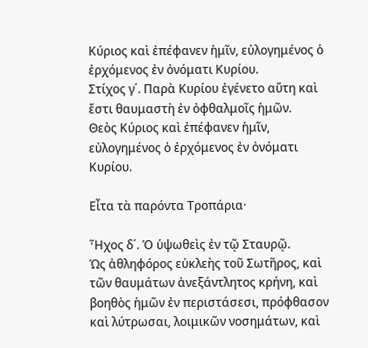Κύριος καὶ ἐπέφανεν ἡμῖν, εὐλογημένος ὁ ἐρχόμενος ἐν ὀνόματι Κυρίου.
Στίχος γ΄. Παρὰ Κυρίου ἐγένετο αὕτη καὶ ἔστι θαυμαστὴ ἐν ὀφθαλμοῖς ἡμῶν.
Θεὸς Κύριος καὶ ἐπέφανεν ἡμῖν, εὐλογημένος ὁ ἐρχόμενος ἐν ὀνόματι Κυρίου.

Εἶτα τὰ παρόντα Τροπάρια·

Ἦχος δ΄. Ὁ ὑψωθεὶς ἐν τῷ Σταυρῷ.
Ὡς ἀθληφόρος εὐκλεὴς τοῦ Σωτῆρος, καὶ τῶν θαυμάτων ἀνεξάντλητος κρήνη, καὶ βοηθὸς ἡμῶν ἐν περιστάσεσι, πρόφθασον καὶ λύτρωσαι, λοιμικῶν νοσημάτων, καὶ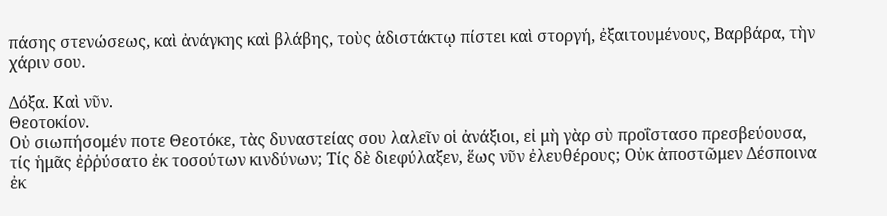πάσης στενώσεως, καὶ ἀνάγκης καὶ βλάβης, τοὺς ἀδιστάκτῳ πίστει καὶ στοργή, ἐξαιτουμένους, Βαρβάρα, τὴν χάριν σου.

Δόξα. Καὶ νῦν.
Θεοτοκίον.
Οὐ σιωπήσομέν ποτε Θεοτόκε, τὰς δυναστείας σου λαλεῖν οἱ ἀνάξιοι, εἰ μὴ γὰρ σὺ προΐστασο πρεσβεύουσα, τίς ἡμᾶς ἐῤῥύσατο ἐκ τοσούτων κινδύνων; Τίς δὲ διεφύλαξεν, ἕως νῦν ἐλευθέρους; Οὐκ ἀποστῶμεν Δέσποινα ἐκ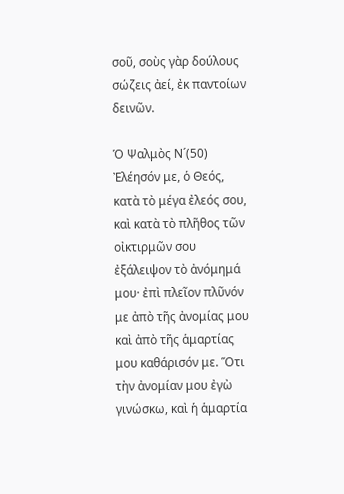σοῦ, σοὺς γὰρ δούλους σώζεις ἀεί, ἐκ παντοίων δεινῶν.

Ὁ Ψαλμὸς Ν´(50)
Ἐλέησόν με, ὁ Θεός, κατὰ τὸ μέγα ἐλεός σου, καὶ κατὰ τὸ πλῆθος τῶν οἰκτιρμῶν σου ἐξάλειψον τὸ ἀνόμημά μου· ἐπὶ πλεῖον πλῦνόν με ἀπὸ τῆς ἀνομίας μου καὶ ἀπὸ τῆς ἁμαρτίας μου καθάρισόν με. Ὅτι τὴν ἀνομίαν μου ἐγὼ γινώσκω, καὶ ἡ ἁμαρτία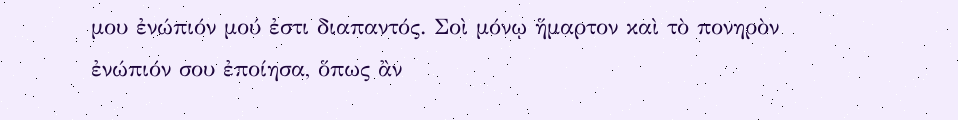μου ἐνώπιόν μού ἐστι διαπαντός. Σοὶ μόνῳ ἥμαρτον καὶ τὸ πονηρὸν ἐνώπιόν σου ἐποίησα, ὅπως ἂν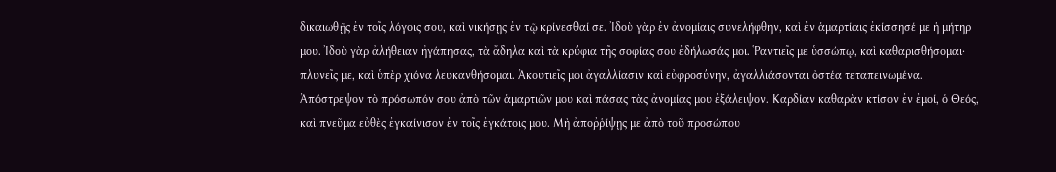δικαιωθῇς ἐν τοῖς λόγοις σου, καὶ νικήσῃς ἐν τῷ κρίνεσθαί σε. Ἰδοὺ γὰρ ἐν ἀνομίαις συνελήφθην, καὶ ἐν ἁμαρτίαις ἐκίσσησέ με ἡ μήτηρ μου. Ἰδοὺ γὰρ ἀλήθειαν ἠγάπησας, τὰ ἄδηλα καὶ τὰ κρύφια τῆς σοφίας σου ἐδήλωσάς μοι. Ῥαντιεῖς με ὑσσώπῳ, καὶ καθαρισθήσομαι· πλυνεῖς με, καὶ ὑπὲρ χιόνα λευκανθήσομαι. Ἀκουτιεῖς μοι ἀγαλλίασιν καὶ εὐφροσύνην, ἀγαλλιάσονται ὀστέα τεταπεινωμένα. Ἀπόστρεψον τὸ πρόσωπόν σου ἀπὸ τῶν ἁμαρτιῶν μου καὶ πάσας τὰς ἀνομίας μου ἐξάλειψον. Καρδίαν καθαρὰν κτίσον ἐν ἐμοί, ὁ Θεός, καὶ πνεῦμα εὐθὲς ἐγκαίνισον ἐν τοῖς ἐγκάτοις μου. Μὴ ἀποῤῥίψῃς με ἀπὸ τοῦ προσώπου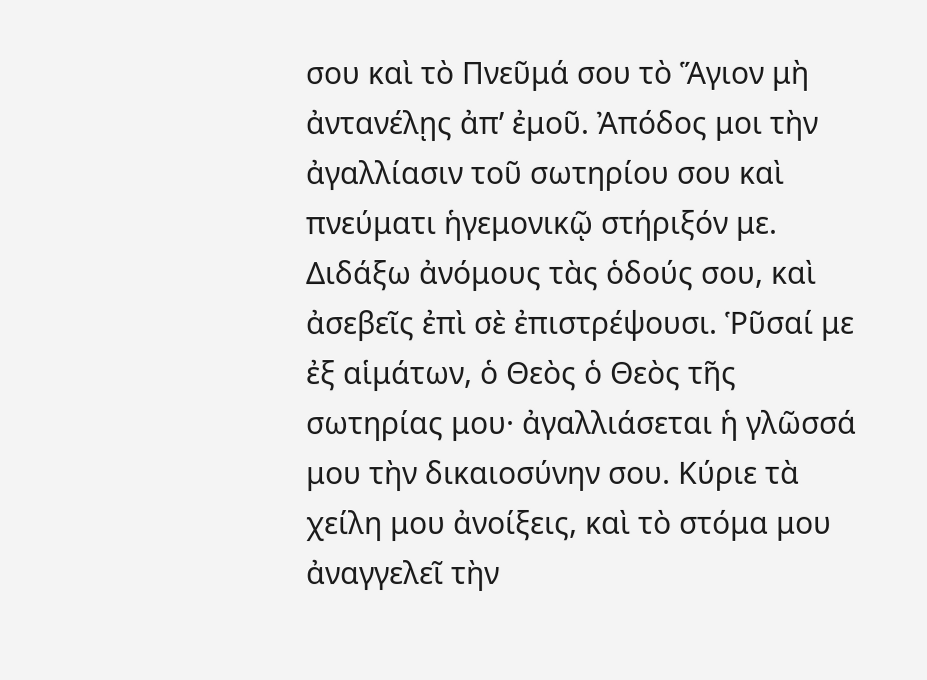σου καὶ τὸ Πνεῦμά σου τὸ Ἅγιον μὴ ἀντανέλῃς ἀπ’ ἐμοῦ. Ἀπόδος μοι τὴν ἀγαλλίασιν τοῦ σωτηρίου σου καὶ πνεύματι ἡγεμονικῷ στήριξόν με. Διδάξω ἀνόμους τὰς ὁδούς σου, καὶ ἀσεβεῖς ἐπὶ σὲ ἐπιστρέψουσι. Ῥῦσαί με ἐξ αἱμάτων, ὁ Θεὸς ὁ Θεὸς τῆς σωτηρίας μου· ἀγαλλιάσεται ἡ γλῶσσά μου τὴν δικαιοσύνην σου. Κύριε τὰ χείλη μου ἀνοίξεις, καὶ τὸ στόμα μου ἀναγγελεῖ τὴν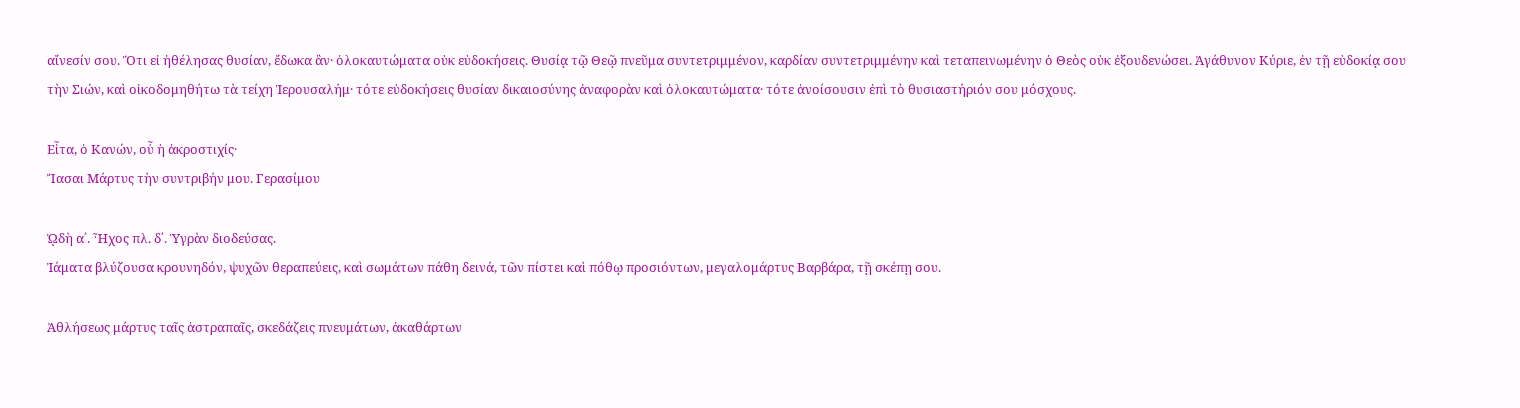αἴνεσίν σου. Ὅτι εἰ ἠθέλησας θυσίαν, ἔδωκα ἂν· ὁλοκαυτώματα οὐκ εὐδοκήσεις. Θυσίᾳ τῷ Θεῷ πνεῦμα συντετριμμένον, καρδίαν συντετριμμένην καὶ τεταπεινωμένην ὁ Θεὸς οὐκ ἐξουδενώσει. Ἀγάθυνον Κύριε, ἐν τῇ εὐδοκίᾳ σου τὴν Σιών, καὶ οἰκοδομηθήτω τὰ τείχη Ἱερουσαλήμ· τότε εὐδοκήσεις θυσίαν δικαιοσύνης ἀναφορὰν καὶ ὁλοκαυτώματα· τότε ἀνοίσουσιν ἐπὶ τὸ θυσιαστήριόν σου μόσχους.

Εἶτα, ὁ Κανών, οὗ ἡ ἀκροστιχίς·
Ἴασαι Μάρτυς τὴν συντριβήν μου. Γερασίμου

ᾨδὴ α΄. Ἦχος πλ. δ΄. Ὑγρὰν διοδεύσας.
Ἰάματα βλύζουσα κρουνηδόν, ψυχῶν θεραπεύεις, καὶ σωμάτων πάθη δεινά, τῶν πίστει καὶ πόθῳ προσιόντων, μεγαλομάρτυς Βαρβάρα, τῇ σκέπῃ σου.

Ἀθλήσεως μάρτυς ταῖς ἀστραπαῖς, σκεδάζεις πνευμάτων, ἀκαθάρτων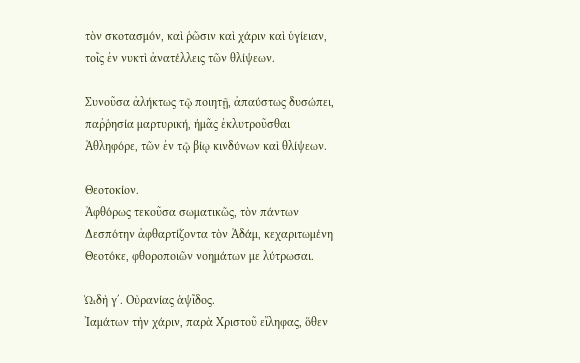τὸν σκοτασμόν, καὶ ῥῶσιν καὶ χάριν καὶ ὑγίειαν, τοῖς ἐν νυκτὶ ἀνατέλλεις τῶν θλίψεων.

Συνοῦσα ἀλήκτως τῷ ποιητῇ, ἀπαύστως δυσώπει, παῤῥησία μαρτυρική, ἡμᾶς ἐκλυτροῦσθαι Ἀθληφόρε, τῶν ἐν τῷ βίῳ κινδύνων καὶ θλίψεων.

Θεοτοκίον.
Ἀφθόρως τεκοῦσα σωματικῶς, τὸν πάντων Δεσπότην ἀφθαρτίζοντα τὸν Ἀδάμ, κεχαριτωμένη Θεοτόκε, φθοροποιῶν νοημάτων με λύτρωσαι.

ᾨδὴ γ΄. Οὐρανίας ἁψῖδος.
Ἰαμάτων τὴν χάριν, παρὰ Χριστοῦ εἴληφας, ὅθεν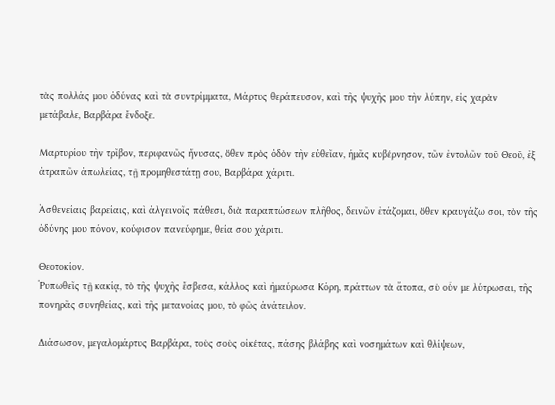τὰς πολλάς μου ὀδύνας καὶ τὰ συντρίμματα, Μάρτυς θεράπευσον, καὶ τῆς ψυχῆς μου τὴν λύπην, εἰς χαρὰν μετάβαλε, Βαρβάρα ἔνδοξε.

Μαρτυρίου τὴν τρῖβον, περιφανῶς ἤνυσας, ὅθεν πρὸς ὁδὸν τὴν εὐθεῖαν, ἡμᾶς κυβέρνησον, τῶν ἐντολῶν τοῦ Θεοῦ, ἐξ ἀτραπῶν ἀπωλείας, τῇ προμηθεστάτῃ σου, Βαρβάρα χάριτι.

Ἀσθενείαις βαρείαις, καὶ ἀλγεινοῖς πάθεσι, διὰ παραπτώσεων πλῆθος, δεινῶν ἐτάζομαι, ὅθεν κραυγάζω σοι, τὸν τῆς ὀδύνης μου πόνον, κούφισον πανεύφημε, θεία σου χάριτι.

Θεοτοκίον.
Ῥυπωθεῖς τῇ κακίᾳ, τὸ τῆς ψυχῆς ἔσβεσα, κάλλος καὶ ἠμαύρωσα Κόρη, πράττων τὰ ἄτοπα, σὺ οὖν με λύτρωσαι, τῆς πονηρᾶς συνηθείας, καὶ τῆς μετανοίας μου, τὸ φῶς ἀνάτειλον.

Διάσωσον, μεγαλομάρτυς Βαρβάρα, τοὺς σοὺς οἰκέτας, πάσης βλάβης καὶ νοσημάτων καὶ θλίψεων,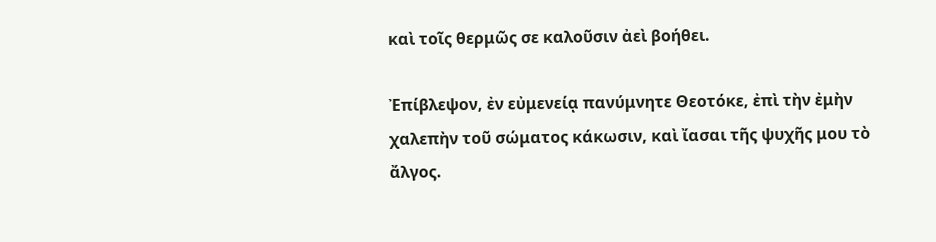καὶ τοῖς θερμῶς σε καλοῦσιν ἀεὶ βοήθει.

Ἐπίβλεψον, ἐν εὐμενείᾳ πανύμνητε Θεοτόκε, ἐπὶ τὴν ἐμὴν χαλεπὴν τοῦ σώματος κάκωσιν, καὶ ἴασαι τῆς ψυχῆς μου τὸ ἄλγος.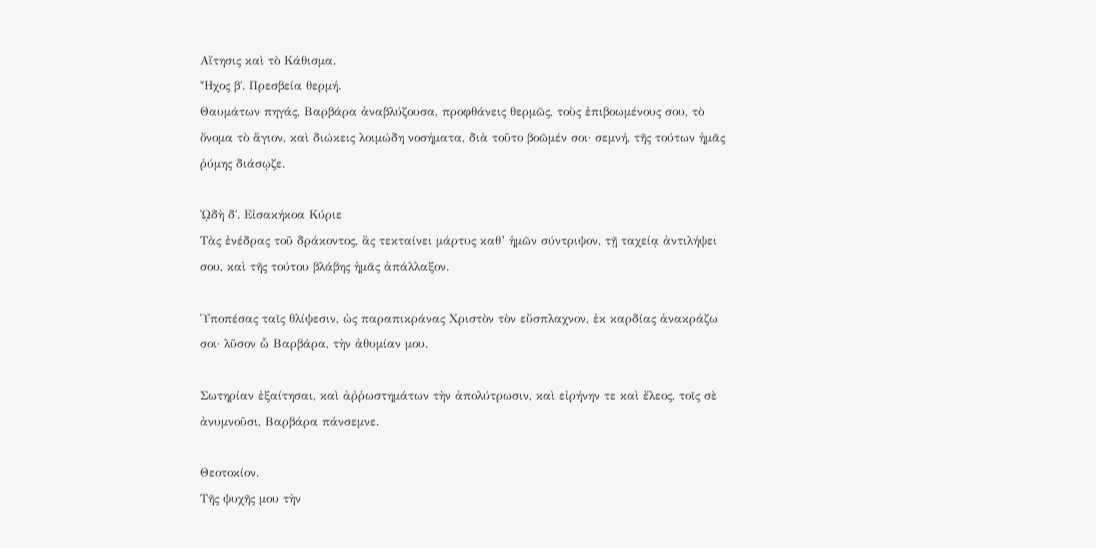Αἴτησις καὶ τὸ Κάθισμα.
Ἦχος β΄. Πρεσβεία θερμή.
Θαυμάτων πηγάς, Βαρβάρα ἀναβλύζουσα, προφθάνεις θερμῶς, τοὺς ἐπιβοωμένους σου, τὸ ὄνομα τὸ ἅγιον, καὶ διώκεις λοιμώδη νοσήματα, διὰ τοῦτο βοῶμέν σοι· σεμνή, τῆς τούτων ἡμᾶς ῥύμης διάσῳζε.

ᾨδὴ δ΄. Εἰσακήκοα Κύριε
Τὰς ἐνέδρας τοῦ δράκοντος, ἃς τεκταίνει μάρτυς καθ’ ἡμῶν σύντριψον, τῇ ταχείᾳ ἀντιλήψει σου, καὶ τῆς τούτου βλάβης ἡμᾶς ἀπάλλαξον.

Ὑποπέσας ταῖς θλίψεσιν, ὡς παραπικράνας Χριστὸν τὸν εὔσπλαχνον, ἐκ καρδίας ἀνακράζω σοι· λῦσον ὧ Βαρβάρα, τὴν ἀθυμίαν μου.

Σωτηρίαν ἐξαίτησαι, καὶ ἀῤῥωστημάτων τὴν ἀπολύτρωσιν, καὶ εἰρήνην τε καὶ ἔλεος, τοῖς σὲ ἀνυμνοῦσι, Βαρβάρα πάνσεμνε.

Θεοτοκίον.
Τῆς ψυχῆς μου τὴν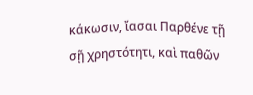κάκωσιν, ἴασαι Παρθένε τῇ σῇ χρηστότητι, καὶ παθῶν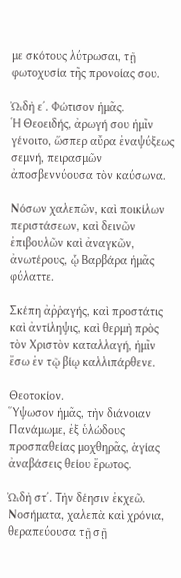με σκότους λύτρωσαι, τῇ φωτοχυσία τῆς προνοίας σου.

ᾨδὴ ε΄. Φώτισον ἡμᾶς.
Ἡ Θεοειδής, ἀρωγή σου ἡμῖν γένοιτο, ὥσπερ αὔρα ἐναψύξεως σεμνή, πειρασμῶν ἀποσβεννύουσα τὸν καύσωνα.

Νόσων χαλεπῶν, καὶ ποικίλων περιστάσεων, καὶ δεινῶν ἐπιβουλῶν καὶ ἀναγκῶν, ἀνωτέρους, ᾧ Βαρβάρα ἡμᾶς φύλαττε.

Σκέπη ἀῤῥαγής, καὶ προστάτις καὶ ἀντίληψις, καὶ θερμὴ πρὸς τὸν Χριστὸν καταλλαγή, ἡμῖν ἔσω ἐν τῷ βίῳ καλλιπάρθενε.

Θεοτοκίον.
Ὕψωσον ἡμᾶς, τὴν διάνοιαν Πανάμωμε, ἐξ ὑλώδους προσπαθείας μοχθηρᾶς, ἁγίας ἀναβάσεις θείου ἔρωτος.

ᾨδὴ στ΄. Τὴν δέησιν ἐκχεῶ.
Νοσήματα, χαλεπὰ καὶ χρόνια, θεραπεύουσα τῇ σῇ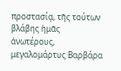προστασίᾳ, τῆς τούτων βλάβης ἡμᾶς ἀνωτέρους, μεγαλομάρτυς Βαρβάρα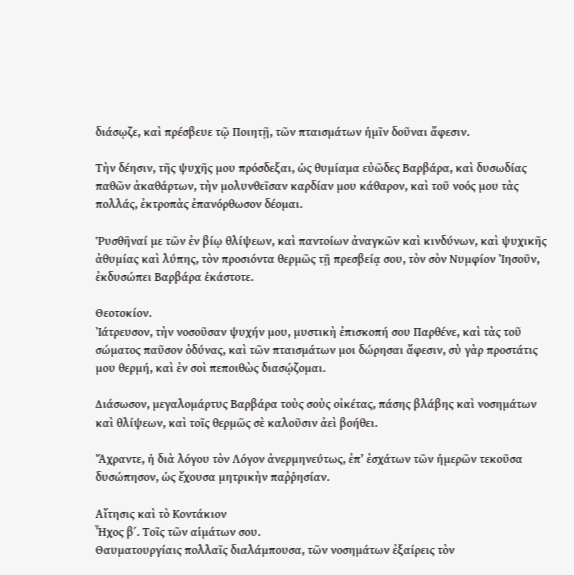διάσῳζε, καὶ πρέσβευε τῷ Ποιητῇ, τῶν πταισμάτων ἡμῖν δοῦναι ἄφεσιν.

Τὴν δέησιν, τῆς ψυχῆς μου πρόσδεξαι, ὡς θυμίαμα εὐῶδες Βαρβάρα, καὶ δυσωδίας παθῶν ἀκαθάρτων, τὴν μολυνθεῖσαν καρδίαν μου κάθαρον, καὶ τοῦ νοός μου τὰς πολλάς, ἐκτροπὰς ἐπανόρθωσον δέομαι.

Ῥυσθῆναί με τῶν ἐν βίῳ θλίψεων, καὶ παντοίων ἀναγκῶν καὶ κινδύνων, καὶ ψυχικῆς ἀθυμίας καὶ λύπης, τὸν προσιόντα θερμῶς τῇ πρεσβείᾳ σου, τὸν σὸν Νυμφίον Ἰησοῦν, ἐκδυσώπει Βαρβάρα ἑκάστοτε.

Θεοτοκίον.
Ἰάτρευσον, τὴν νοσοῦσαν ψυχήν μου, μυστικὴ ἐπισκοπή σου Παρθένε, καὶ τὰς τοῦ σώματος παῦσον ὀδύνας, καὶ τῶν πταισμάτων μοι δώρησαι ἄφεσιν, σὺ γὰρ προστάτις μου θερμή, καὶ ἐν σοὶ πεποιθὼς διασῴζομαι.

Διάσωσον, μεγαλομάρτυς Βαρβάρα τοὺς σοὺς οἰκέτας, πάσης βλάβης καὶ νοσημάτων καὶ θλίψεων, καὶ τοῖς θερμῶς σὲ καλοῦσιν ἀεὶ βοήθει.

Ἄχραντε, ἡ διὰ λόγου τὸν Λόγον ἀνερμηνεύτως, ἐπ’ ἐσχάτων τῶν ἡμερῶν τεκοῦσα δυσώπησον, ὡς ἔχουσα μητρικὴν παῤῥησίαν.

Αἴτησις καὶ τὸ Κοντάκιον
Ἦχος β΄. Τοῖς τῶν αἱμάτων σου.
Θαυματουργίαις πολλαῖς διαλάμπουσα, τῶν νοσημάτων ἐξαίρεις τὸν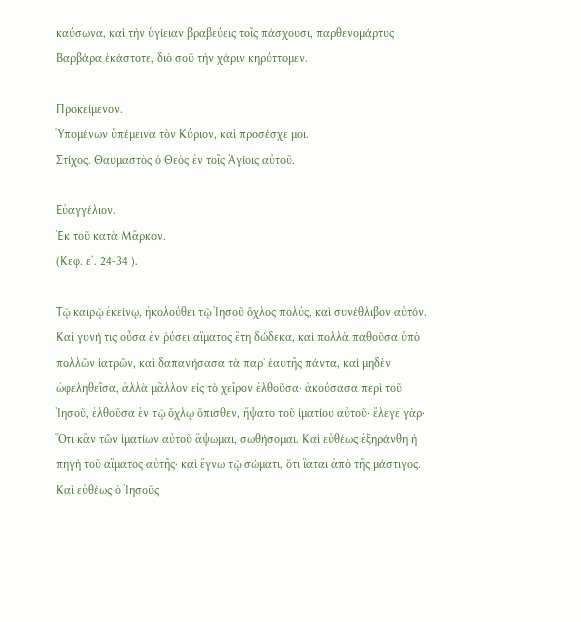καύσωνα, καὶ τὴν ὑγίειαν βραβεύεις τοῖς πάσχουσι, παρθενομάρτυς Βαρβάρα ἑκάστοτε, διὸ σοῦ τὴν χάριν κηρύττομεν.

Προκείμενον.
Ὑπομένων ὑπέμεινα τὸν Κύριον, καὶ προσέσχε μοι.
Στίχος. Θαυμαστὸς ὁ Θεὸς ἐν τοῖς Ἁγίοις αὐτοῦ.

Εὐαγγέλιον.
Ἐκ τοῦ κατὰ Μᾶρκον.
(Κεφ. ε΄. 24-34 ).

Τῷ καιρῷ ἐκείνῳ, ἠκολούθει τῷ Ἰησοῦ ὄχλος πολύς, καὶ συνέθλιβον αὐτόν. Καὶ γυνή τις οὖσα ἐν ῥύσει αἵματος ἔτη δώδεκα, καὶ πολλὰ παθοῦσα ὑπὸ πολλῶν ἱατρῶν, καὶ δαπανήσασα τὰ παρ᾿ ἑαυτῆς πάντα, καὶ μηδὲν ὠφεληθεῖσα, ἀλλὰ μᾶλλον εἰς τὸ χεῖρον ἐλθοῦσα· ἀκούσασα περὶ τοῦ Ἰησοῦ, ἐλθοῦσα ἐν τῷ ὄχλῳ ὄπισθεν, ἥψατο τοῦ ἱματίου αὐτοῦ· ἔλεγε γὰρ· Ὅτι κἂν τῶν ἱματίων αὐτοῦ ἅψωμαι, σωθήσομαι. Καὶ εὐθέως ἐξηράνθη ἡ πηγὴ τοῦ αἵματος αὐτῆς· καὶ ἔγνω τῷ σώματι, ὅτι ἴαται ἀπὸ τῆς μάστιγος. Καὶ εὐθέως ὁ Ἰησοῦς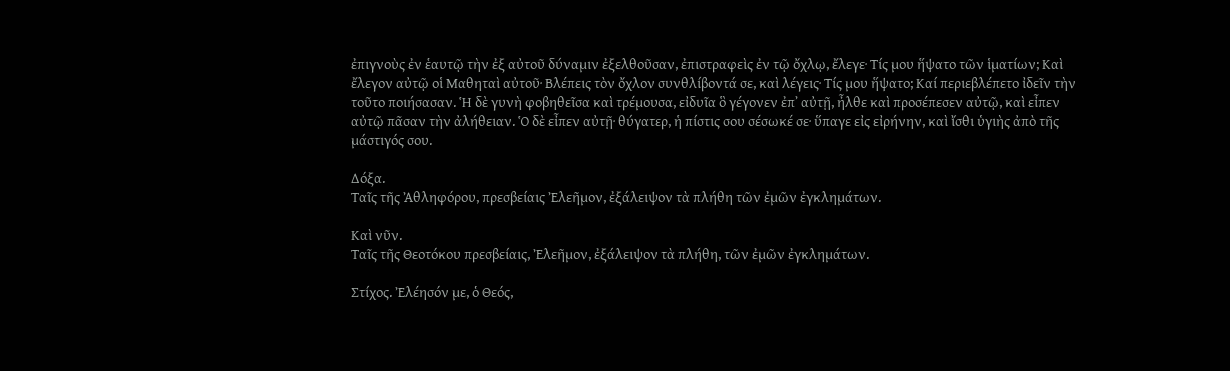ἐπιγνοὺς ἐν ἑαυτῷ τὴν ἐξ αὐτοῦ δύναμιν ἐξελθοῦσαν, ἐπιστραφεὶς ἐν τῷ ὄχλῳ, ἔλεγε· Τίς μου ἥψατο τῶν ἱματίων; Καὶ ἔλεγον αὐτῷ οἱ Μαθηταὶ αὐτοῦ· Βλέπεις τὸν ὄχλον συνθλίβοντά σε, καὶ λέγεις· Τίς μου ἥψατο; Καί περιεβλέπετο ἰδεῖν τὴν τοῦτο ποιήσασαν. Ἡ δὲ γυνὴ φοβηθεῖσα καὶ τρέμουσα, εἰδυῖα ὃ γέγονεν ἐπ᾿ αὐτῇ, ἦλθε καὶ προσέπεσεν αὐτῷ, καὶ εἶπεν αὐτῷ πᾶσαν τὴν ἀλήθειαν. Ὁ δὲ εἶπεν αὐτῇ· θύγατερ, ἡ πίστις σου σέσωκέ σε· ὕπαγε εἰς εἰρήνην, καὶ ἴσθι ὑγιὴς ἀπὸ τῆς μάστιγός σου.

Δόξα.
Ταῖς τῆς Ἀθληφόρου, πρεσβείαις Ἐλεῆμον, ἐξάλειψον τὰ πλήθη τῶν ἐμῶν ἐγκλημάτων.

Καὶ νῦν.
Ταῖς τῆς Θεοτόκου πρεσβείαις, Ἐλεῆμον, ἐξάλειψον τὰ πλήθη, τῶν ἐμῶν ἐγκλημάτων.

Στίχος. Ἐλέησόν με, ὁ Θεός,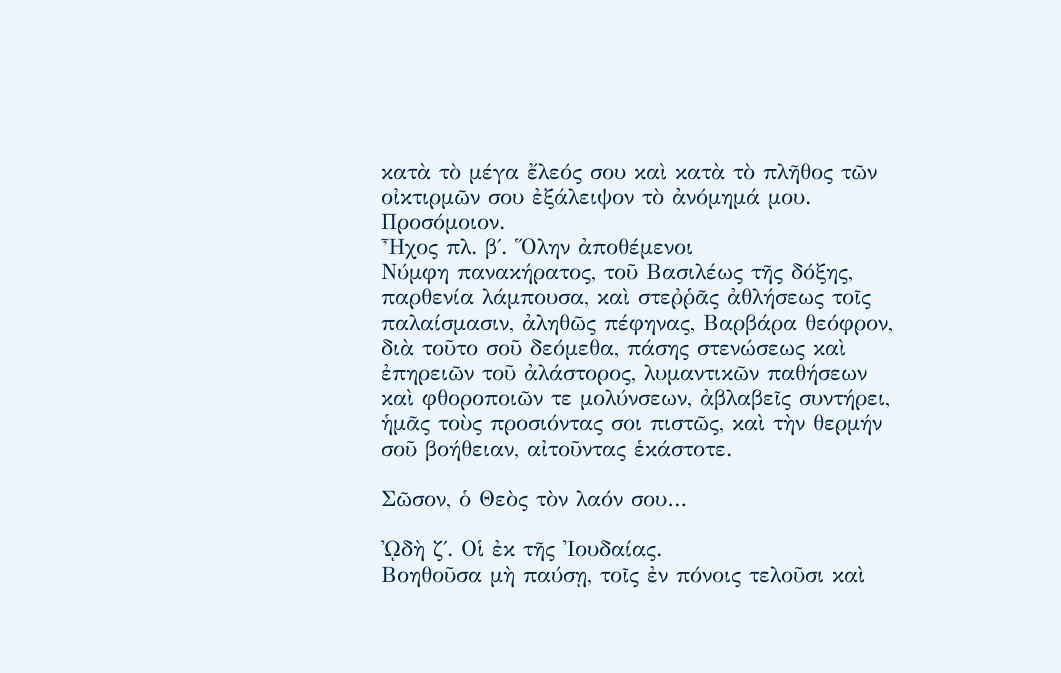κατὰ τὸ μέγα ἔλεός σου καὶ κατὰ τὸ πλῆθος τῶν οἰκτιρμῶν σου ἐξάλειψον τὸ ἀνόμημά μου.
Προσόμοιον.
Ἦχος πλ. β΄. Ὅλην ἀποθέμενοι
Νύμφη πανακήρατος, τοῦ Βασιλέως τῆς δόξης, παρθενία λάμπουσα, καὶ στεῤῥᾶς ἀθλήσεως τοῖς παλαίσμασιν, ἀληθῶς πέφηνας, Βαρβάρα θεόφρον, διὰ τοῦτο σοῦ δεόμεθα, πάσης στενώσεως καὶ ἐπηρειῶν τοῦ ἀλάστορος, λυμαντικῶν παθήσεων καὶ φθοροποιῶν τε μολύνσεων, ἀβλαβεῖς συντήρει, ἡμᾶς τοὺς προσιόντας σοι πιστῶς, καὶ τὴν θερμήν σοῦ βοήθειαν, αἰτοῦντας ἑκάστοτε.

Σῶσον, ὁ Θεὸς τὸν λαόν σου…

ᾨδὴ ζ΄. Οἱ ἐκ τῆς Ἰουδαίας.
Βοηθοῦσα μὴ παύσῃ, τοῖς ἐν πόνοις τελοῦσι καὶ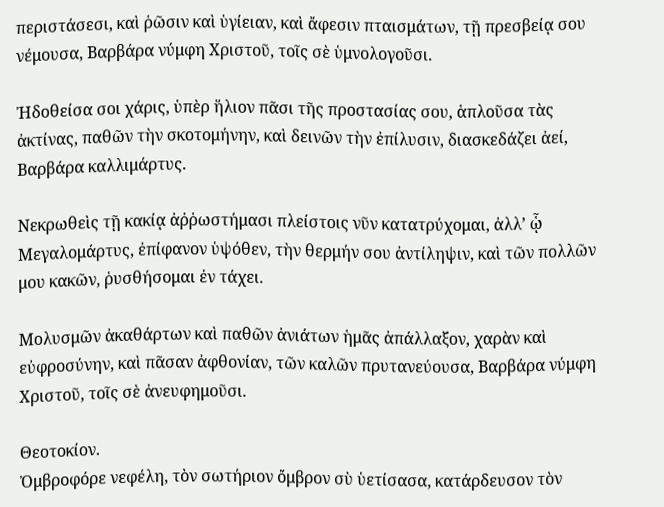περιστάσεσι, καὶ ῥῶσιν καὶ ὑγίειαν, καὶ ἄφεσιν πταισμάτων, τῇ πρεσβείᾳ σου νέμουσα, Βαρβάρα νύμφη Χριστοῦ, τοῖς σὲ ὑμνολογοῦσι.

Ἠδοθείσα σοι χάρις, ὑπὲρ ἥλιον πᾶσι τῆς προστασίας σου, ἁπλοῦσα τὰς ἀκτίνας, παθῶν τὴν σκοτομήνην, καὶ δεινῶν τὴν ἐπίλυσιν, διασκεδάζει ἀεί, Βαρβάρα καλλιμάρτυς.

Νεκρωθεὶς τῇ κακίᾳ ἀῤῥωστήμασι πλείστοις νῦν κατατρύχομαι, ἀλλ’ ᾧ Μεγαλομάρτυς, ἐπίφανον ὑψόθεν, τὴν θερμήν σου ἀντίληψιν, καὶ τῶν πολλῶν μου κακῶν, ῥυσθήσομαι ἐν τάχει.

Μολυσμῶν ἀκαθάρτων καὶ παθῶν ἀνιάτων ἡμᾶς ἀπάλλαξον, χαρὰν καὶ εὐφροσύνην, καὶ πᾶσαν ἀφθονίαν, τῶν καλῶν πρυτανεύουσα, Βαρβάρα νύμφη Χριστοῦ, τοῖς σὲ ἀνευφημοῦσι.

Θεοτοκίον.
Ὀμβροφόρε νεφέλη, τὸν σωτήριον ὄμβρον σὺ ὑετίσασα, κατάρδευσον τὸν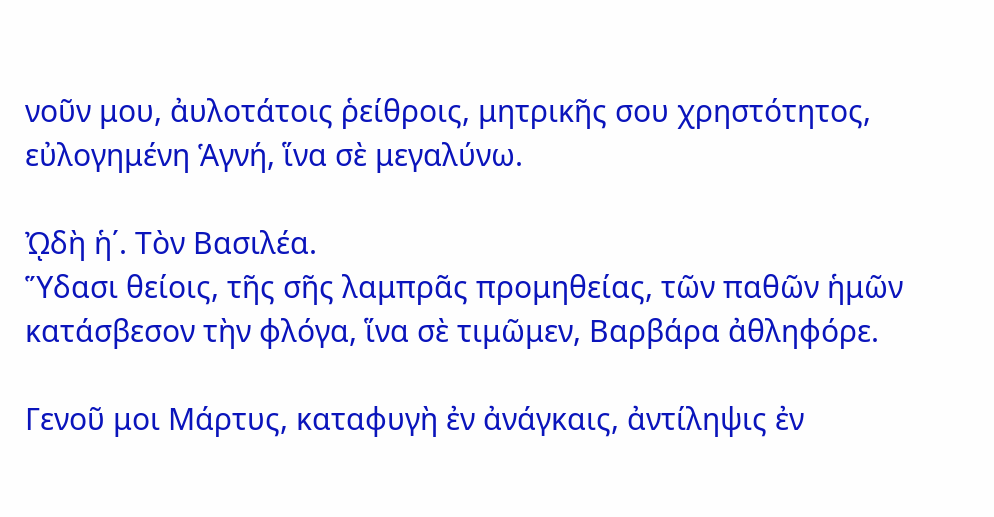νοῦν μου, ἀυλοτάτοις ῥείθροις, μητρικῆς σου χρηστότητος, εὐλογημένη Ἁγνή, ἵνα σὲ μεγαλύνω.

ᾨδὴ ἡ΄. Τὸν Βασιλέα.
Ὕδασι θείοις, τῆς σῆς λαμπρᾶς προμηθείας, τῶν παθῶν ἡμῶν κατάσβεσον τὴν φλόγα, ἵνα σὲ τιμῶμεν, Βαρβάρα ἀθληφόρε.

Γενοῦ μοι Μάρτυς, καταφυγὴ ἐν ἀνάγκαις, ἀντίληψις ἐν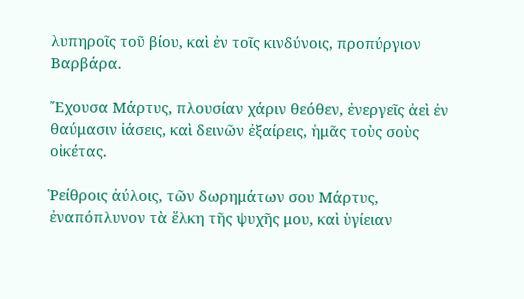λυπηροῖς τοῦ βίου, καὶ ἐν τοῖς κινδύνοις, προπύργιον Βαρβάρα.

Ἔχουσα Μάρτυς, πλουσίαν χάριν θεόθεν, ἐνεργεῖς ἀεὶ ἐν θαύμασιν ἰάσεις, καὶ δεινῶν ἐξαίρεις, ἡμᾶς τοὺς σοὺς οἰκέτας.

Ῥείθροις ἀύλοις, τῶν δωρημάτων σου Μάρτυς, ἐναπόπλυνον τὰ ἕλκη τῆς ψυχῆς μου, καὶ ὑγίειαν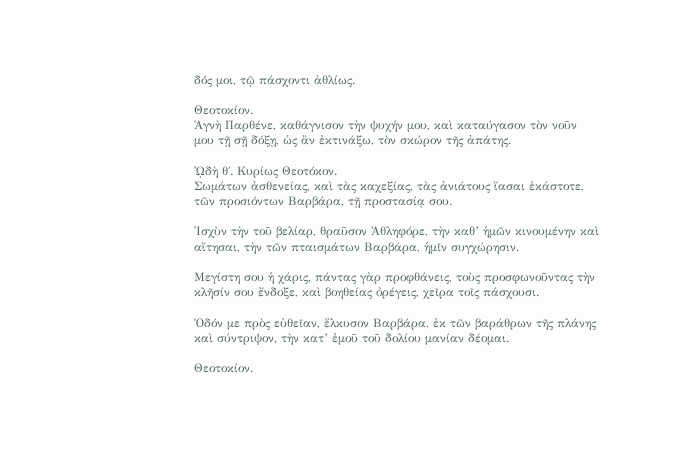δός μοι, τῷ πάσχοντι ἀθλίως.

Θεοτοκίον.
Ἁγνὴ Παρθένε, καθάγνισον τὴν ψυχήν μου, καὶ καταύγασον τὸν νοῦν μου τῇ σῇ δόξῃ, ὡς ἂν ἐκτινάξω, τὸν σκώρον τῆς ἀπάτης.

ᾨδὴ θ΄. Κυρίως Θεοτόκον.
Σωμάτων ἀσθενείας, καὶ τὰς καχεξίας, τὰς ἀνιάτους ἴασαι ἑκάστοτε, τῶν προσιόντων Βαρβάρα, τῇ προστασίᾳ σου.

Ἰσχὺν τὴν τοῦ βελίαρ, θραῦσον Ἀθληφόρε, τὴν καθ’ ἡμῶν κινουμένην καὶ αἴτησαι, τὴν τῶν πταισμάτων Βαρβάρα, ἡμῖν συγχώρησιν.

Μεγίστη σου ἡ χάρις, πάντας γὰρ προφθάνεις, τοὺς προσφωνοῦντας τὴν κλῆσίν σου ἔνδοξε, καὶ βοηθείας ὀρέγεις, χεῖρα τοῖς πάσχουσι.

Ὁδόν με πρὸς εὐθεῖαν, ἕλκυσον Βαρβάρα, ἐκ τῶν βαράθρων τῆς πλάνης καὶ σύντριψον, τὴν κατ’ ἐμοῦ τοῦ δολίου μανίαν δέομαι.

Θεοτοκίον.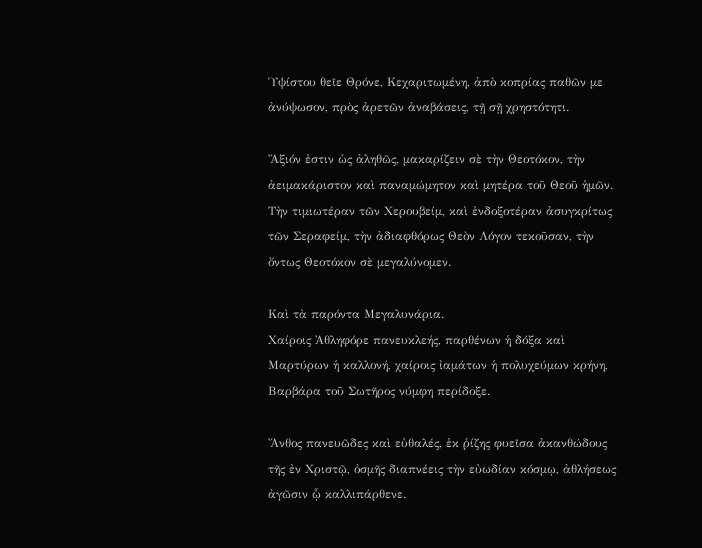Ὑψίστου θεῖε Θρόνε, Κεχαριτωμένη, ἀπὸ κοπρίας παθῶν με ἀνύψωσον, πρὸς ἀρετῶν ἀναβάσεις, τῇ σῇ χρηστότητι.

Ἄξιόν ἐστιν ὡς ἀληθῶς, μακαρίζειν σὲ τὴν Θεοτόκον, τὴν ἀειμακάριστον καὶ παναμώμητον καὶ μητέρα τοῦ Θεοῦ ἡμῶν. Τὴν τιμιωτέραν τῶν Χερουβείμ, καὶ ἐνδοξοτέραν ἀσυγκρίτως τῶν Σεραφείμ, τὴν ἀδιαφθόρως Θεὸν Λόγον τεκοῦσαν, τὴν ὄντως Θεοτόκον σὲ μεγαλύνομεν.

Καὶ τὰ παρόντα Μεγαλυνάρια.
Χαίροις Ἀθληφόρε πανευκλεής, παρθένων ἡ δόξα καὶ Μαρτύρων ἡ καλλονή, χαίροις ἰαμάτων ἡ πολυχεύμων κρήνη, Βαρβάρα τοῦ Σωτῆρος νύμφη περίδοξε.

Ἄνθος πανευῶδες καὶ εὐθαλές, ἐκ ῥίζης φυεῖσα ἀκανθώδους τῆς ἐν Χριστῷ, ὀσμῆς διαπνέεις τὴν εὐωδίαν κόσμῳ, ἀθλήσεως ἀγῶσιν ᾧ καλλιπάρθενε.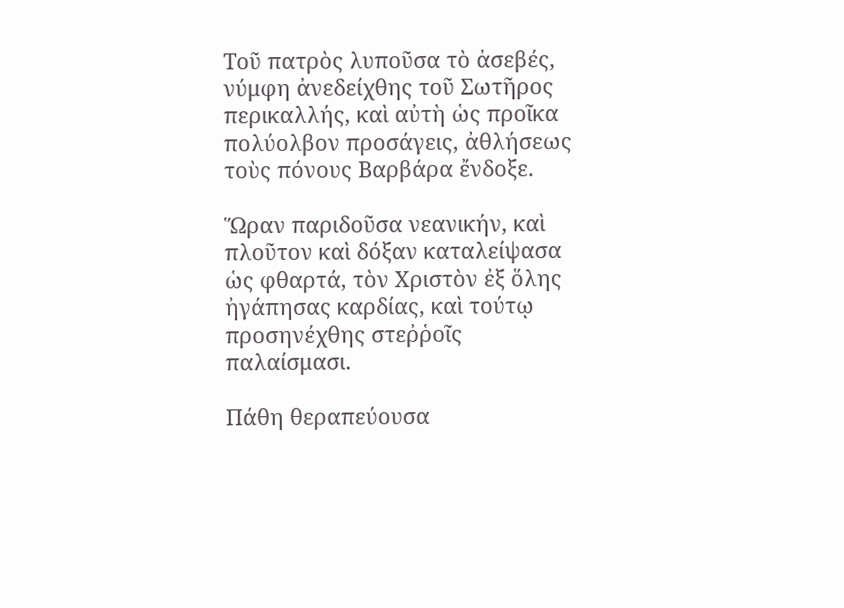Τοῦ πατρὸς λυποῦσα τὸ ἀσεβές, νύμφη ἀνεδείχθης τοῦ Σωτῆρος περικαλλής, καὶ αὐτὴ ὡς προῖκα πολύολβον προσάγεις, ἀθλήσεως τοὺς πόνους Βαρβάρα ἔνδοξε.

Ὥραν παριδοῦσα νεανικήν, καὶ πλοῦτον καὶ δόξαν καταλείψασα ὡς φθαρτά, τὸν Χριστὸν ἐξ ὅλης ἠγάπησας καρδίας, καὶ τούτῳ προσηνέχθης στεῤῥοῖς παλαίσμασι.

Πάθη θεραπεύουσα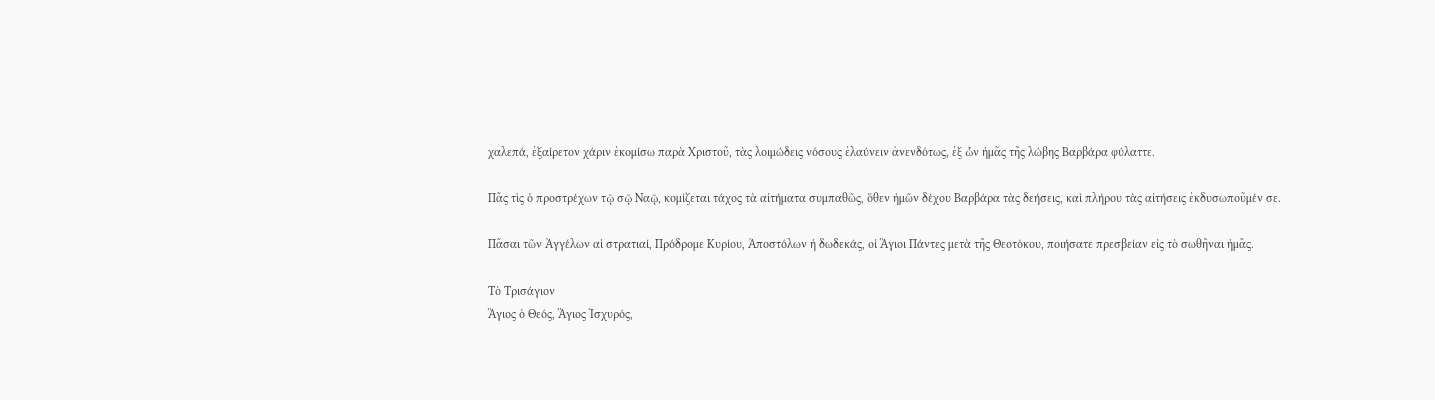χαλεπά, ἐξαίρετον χάριν ἐκομίσω παρὰ Χριστοῦ, τὰς λοιμώδεις νόσους ἐλαύνειν ἀνενδότως, ἐξ ὧν ἡμᾶς τῆς λώβης Βαρβάρα φύλαττε.

Πᾶς τὶς ὁ προστρέχων τῷ σῷ Ναῷ, κομίζεται τάχος τὰ αἰτήματα συμπαθῶς, ὅθεν ἡμῶν δέχου Βαρβάρα τὰς δεήσεις, καὶ πλήρου τὰς αἰτήσεις ἐκδυσωποῦμέν σε.

Πᾶσαι τῶν Ἀγγέλων αἱ στρατιαί, Πρόδρομε Κυρίου, Ἀποστόλων ἡ δωδεκάς, οἱ Ἅγιοι Πάντες μετὰ τῆς Θεοτόκου, ποιήσατε πρεσβείαν εἰς τὸ σωθῆναι ἡμᾶς.

Τὸ Τρισάγιον
Ἅγιος ὁ Θεός, Ἅγιος Ἰσχυρός,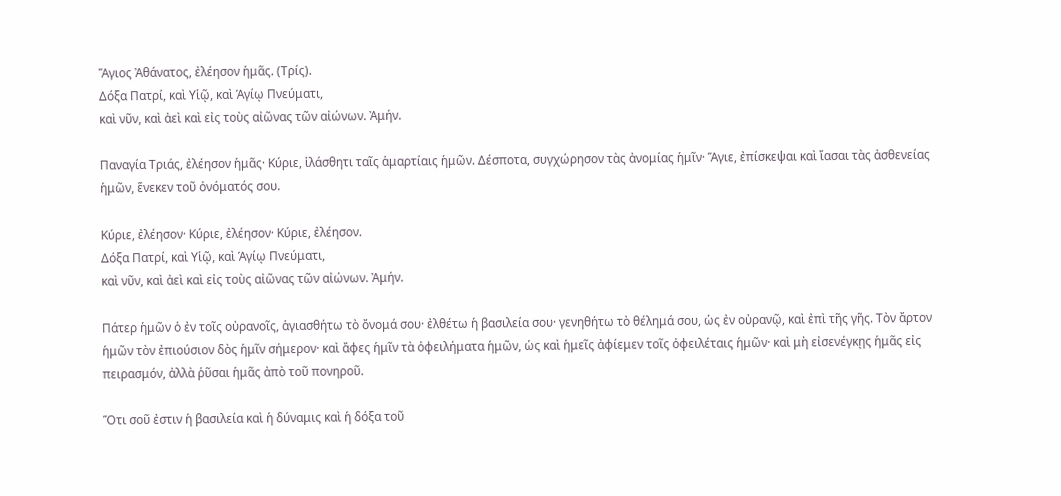Ἅγιος Ἀθάνατος, ἐλέησον ἡμᾶς. (Τρίς).
Δόξα Πατρί, καὶ Υἱῷ, καὶ Ἁγίῳ Πνεύματι,
καὶ νῦν, καὶ ἀεὶ καὶ εἰς τοὺς αἰῶνας τῶν αἰώνων. Ἀμήν.

Παναγία Τριάς, ἐλέησον ἡμᾶς· Κύριε, ἱλάσθητι ταῖς ἁμαρτίαις ἡμῶν. Δέσποτα, συγχώρησον τὰς ἀνομίας ἡμῖν· Ἅγιε, ἐπίσκεψαι καὶ ἴασαι τὰς ἀσθενείας ἡμῶν, ἕνεκεν τοῦ ὀνόματός σου.

Κύριε, ἐλέησον· Κύριε, ἐλέησον· Κύριε, ἐλέησον.
Δόξα Πατρί, καὶ Υἱῷ, καὶ Ἁγίῳ Πνεύματι,
καὶ νῦν, καὶ ἀεὶ καὶ εἰς τοὺς αἰῶνας τῶν αἰώνων. Ἀμήν.

Πάτερ ἡμῶν ὁ ἐν τοῖς οὐρανοῖς, ἁγιασθήτω τὸ ὄνομά σου· ἐλθέτω ἡ βασιλεία σου· γενηθήτω τὸ θέλημά σου, ὡς ἐν οὐρανῷ, καὶ ἐπὶ τῆς γῆς. Τὸν ἄρτον ἡμῶν τὸν ἐπιούσιον δὸς ἡμῖν σήμερον· καὶ ἄφες ἡμῖν τὰ ὀφειλήματα ἡμῶν, ὡς καὶ ἡμεῖς ἀφίεμεν τοῖς ὀφειλέταις ἡμῶν· καὶ μὴ εἰσενέγκῃς ἡμᾶς εἰς πειρασμόν, ἀλλὰ ῥῦσαι ἡμᾶς ἀπὸ τοῦ πονηροῦ.

Ὅτι σοῦ ἐστιν ἡ βασιλεία καὶ ἡ δύναμις καὶ ἡ δόξα τοῦ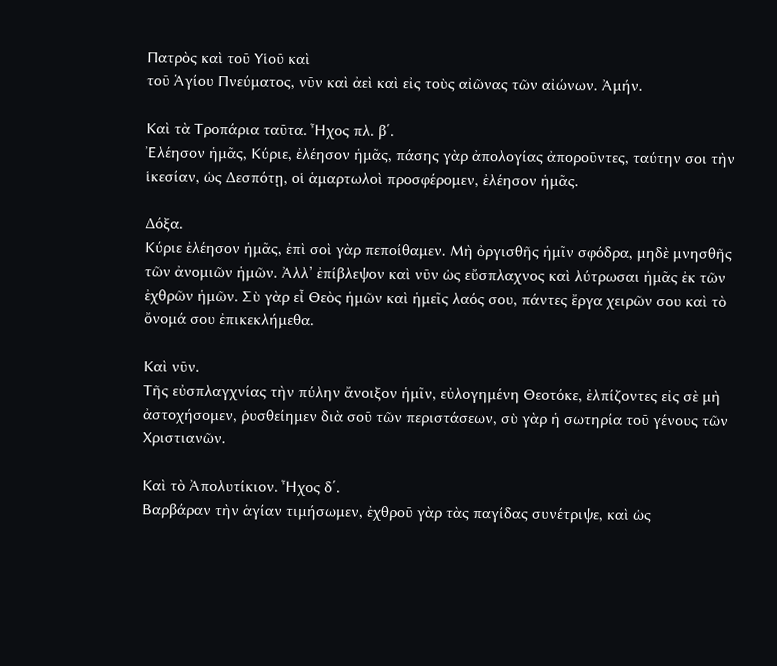Πατρὸς καὶ τοῦ Υἱοῦ καὶ
τοῦ Ἁγίου Πνεύματος, νῦν καὶ ἀεὶ καὶ εἰς τοὺς αἰῶνας τῶν αἰώνων. Ἀμήν.

Καὶ τὰ Τροπάρια ταῦτα. Ἦχος πλ. β΄.
Ἐλέησον ἡμᾶς, Κύριε, ἐλέησον ἡμᾶς, πάσης γὰρ ἀπολογίας ἀποροῦντες, ταύτην σοι τὴν ἱκεσίαν, ὡς Δεσπότῃ, οἱ ἁμαρτωλοὶ προσφέρομεν, ἐλέησον ἡμᾶς.

Δόξα.
Κύριε ἐλέησον ἡμᾶς, ἐπὶ σοὶ γὰρ πεποίθαμεν. Μὴ ὀργισθῆς ἡμῖν σφόδρα, μηδὲ μνησθῆς τῶν ἀνομιῶν ἡμῶν. Ἀλλ’ ἐπίβλεψον καὶ νῦν ὡς εὔσπλαχνος καὶ λύτρωσαι ἡμᾶς ἐκ τῶν ἐχθρῶν ἡμῶν. Σὺ γὰρ εἶ Θεὸς ἡμῶν καὶ ἡμεῖς λαός σου, πάντες ἔργα χειρῶν σου καὶ τὸ ὄνομά σου ἐπικεκλήμεθα.

Καὶ νῦν.
Τῆς εὐσπλαγχνίας τὴν πύλην ἄνοιξον ἡμῖν, εὐλογημένη Θεοτόκε, ἐλπίζοντες εἰς σὲ μὴ ἀστοχήσομεν, ῥυσθείημεν διὰ σοῦ τῶν περιστάσεων, σὺ γὰρ ἡ σωτηρία τοῦ γένους τῶν Χριστιανῶν.

Καὶ τὸ Ἀπολυτίκιον. Ἦχος δ΄.
Βαρβάραν τὴν ἁγίαν τιμήσωμεν, ἐχθροῦ γὰρ τὰς παγίδας συνέτριψε, καὶ ὡς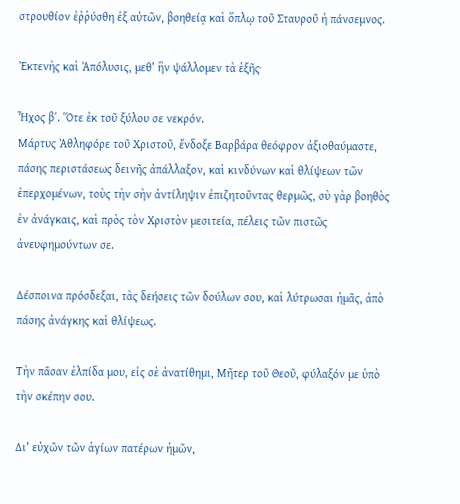στρουθίον ἐῤῥύσθη ἐξ αὐτῶν, βοηθείᾳ καὶ ὅπλῳ τοῦ Σταυροῦ ἡ πάνσεμνος.

Ἐκτενὴς καὶ Ἀπόλυσις, μεθ’ ἣν ψάλλομεν τὰ ἑξῆς·

Ἦχος β΄. Ὅτε ἐκ τοῦ ξύλου σε νεκρόν.
Μάρτυς Ἀθληφόρε τοῦ Χριστοῦ, ἔνδοξε Βαρβάρα θεόφρον ἀξιοθαύμαστε, πάσης περιστάσεως δεινῆς ἀπάλλαξον, καὶ κινδύνων καὶ θλίψεων τῶν ἐπερχομένων, τοὺς τὴν σὴν ἀντίληψιν ἐπιζητοῦντας θερμῶς, σὺ γὰρ βοηθὸς ἐν ἀνάγκαις, καὶ πρὸς τὸν Χριστὸν μεσιτεία, πέλεις τῶν πιστῶς ἀνευφημούντων σε.

Δέσποινα πρόσδεξαι, τὰς δεήσεις τῶν δούλων σου, καὶ λύτρωσαι ἡμᾶς, ἀπὸ πάσης ἀνάγκης καὶ θλίψεως.

Τὴν πᾶσαν ἐλπίδα μου, εἰς σὲ ἀνατίθημι, Μῆτερ τοῦ Θεοῦ, φύλαξόν με ὑπὸ τὴν σκέπην σου.

Δι’ εὐχῶν τῶν ἁγίων πατέρων ἡμῶν,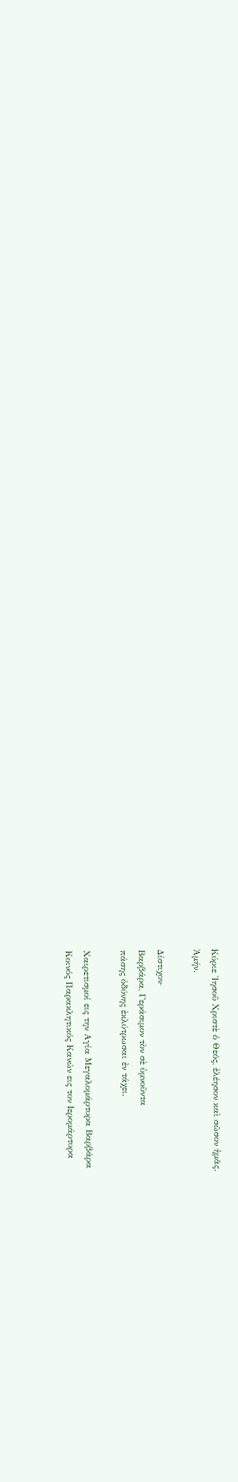Κύριε Ἰησοῦ Χριστὲ ὁ Θεός, ἐλέησον καὶ σῶσον ἡμᾶς.
Ἀμήν.

Δίστιχον·
Βαρβάρα, Γεράσιμον τὸν σὲ ὑμνοῦντα
πάσης ὀδύνης ἐκλύτρωσαι ἐν τάχει.

Χαιρετισμοί εις την Αγία Μεγαλομάρτυρα Βαρβάρα
Κοινός Παρακλητικός Κανών εις τον Ιερομάρτυρα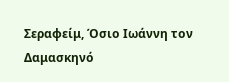Σεραφείμ, Όσιo Ιωάννη τον Δαμασκηνό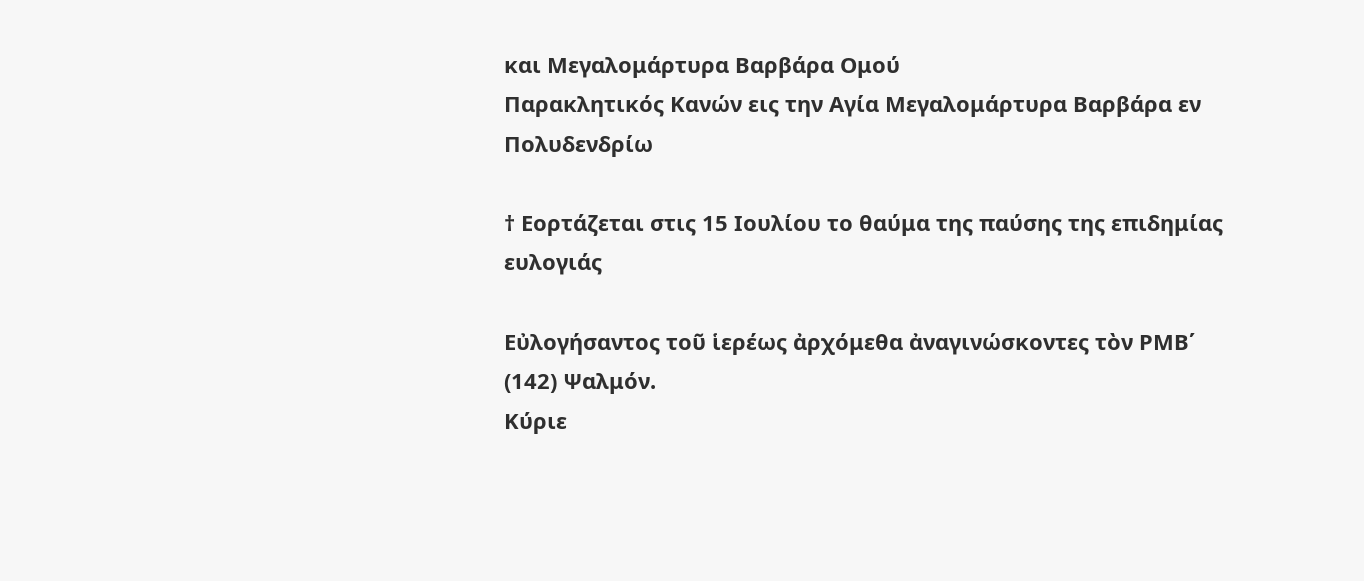και Μεγαλομάρτυρα Βαρβάρα Ομού
Παρακλητικός Κανών εις την Αγία Μεγαλομάρτυρα Βαρβάρα εν Πολυδενδρίω

† Εορτάζεται στις 15 Ιουλίου το θαύμα της παύσης της επιδημίας ευλογιάς

Εὐλογήσαντος τοῦ ἱερέως ἀρχόμεθα ἀναγινώσκοντες τὸν ΡΜΒ΄ (142) Ψαλμόν.
Κύριε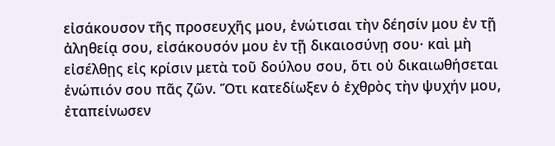εἰσάκουσον τῆς προσευχῆς μου, ἐνώτισαι τὴν δέησίν μου ἐν τῇ ἀληθείᾳ σου, εἰσάκουσόν μου ἐν τῇ δικαιοσύνῃ σου· καὶ μὴ εἰσέλθῃς εἰς κρίσιν μετὰ τοῦ δούλου σου, ὅτι οὐ δικαιωθήσεται ἐνώπιόν σου πᾶς ζῶν. Ὅτι κατεδίωξεν ὁ ἐχθρὸς τὴν ψυχήν μου, ἐταπείνωσεν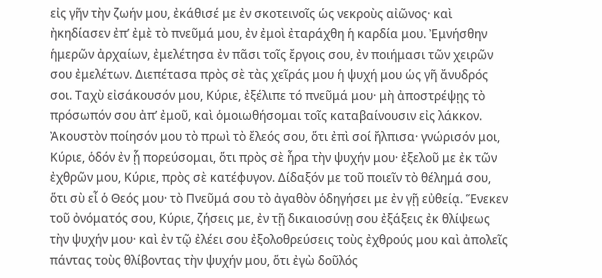εἰς γῆν τὴν ζωήν μου, ἐκάθισέ με ἐν σκοτεινοῖς ὡς νεκροὺς αἰῶνος· καὶ ἠκηδίασεν ἐπ’ ἐμὲ τὸ πνεῦμά μου, ἐν ἐμοὶ ἐταράχθη ἡ καρδία μου. Ἐμνήσθην ἡμερῶν ἀρχαίων, ἐμελέτησα ἐν πᾶσι τοῖς ἔργοις σου, ἐν ποιήμασι τῶν χειρῶν σου ἐμελέτων. Διεπέτασα πρὸς σὲ τὰς χεῖράς μου ἡ ψυχή μου ὡς γῆ ἄνυδρός σοι. Ταχὺ εἰσάκουσόν μου, Κύριε, ἐξέλιπε τό πνεῦμά μου· μὴ ἀποστρέψῃς τὸ πρόσωπόν σου ἀπ’ ἐμοῦ, καὶ ὁμοιωθήσομαι τοῖς καταβαίνουσιν εἰς λάκκον. Ἀκουστὸν ποίησόν μου τὸ πρωὶ τὸ ἔλεός σου, ὅτι ἐπὶ σοί ἤλπισα· γνώρισόν μοι, Κύριε, ὁδόν ἐν ᾗ πορεύσομαι, ὅτι πρὸς σὲ ἦρα τὴν ψυχήν μου· ἐξελοῦ με ἐκ τῶν ἐχθρῶν μου, Κύριε, πρὸς σὲ κατέφυγον. Δίδαξόν με τοῦ ποιεῖν τὸ θέλημά σου, ὅτι σὺ εἶ ὁ Θεός μου· τὸ Πνεῦμά σου τὸ ἀγαθὸν ὁδηγήσει με ἐν γῇ εὐθείᾳ. Ἕνεκεν τοῦ ὀνόματός σου, Κύριε, ζήσεις με, ἐν τῇ δικαιοσύνῃ σου ἐξάξεις ἐκ θλίψεως τὴν ψυχήν μου· καὶ ἐν τῷ ἐλέει σου ἐξολοθρεύσεις τοὺς ἐχθρούς μου καὶ ἀπολεῖς πάντας τοὺς θλίβοντας τὴν ψυχήν μου, ὅτι ἐγὼ δοῦλός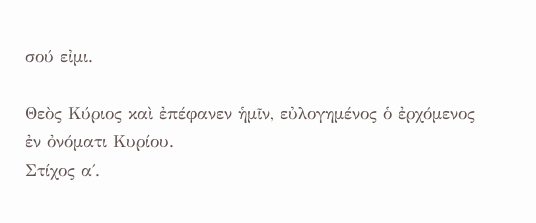σού εἰμι.

Θεὸς Κύριος καὶ ἐπέφανεν ἡμῖν, εὐλογημένος ὁ ἐρχόμενος ἐν ὀνόματι Κυρίου.
Στίχος α΄.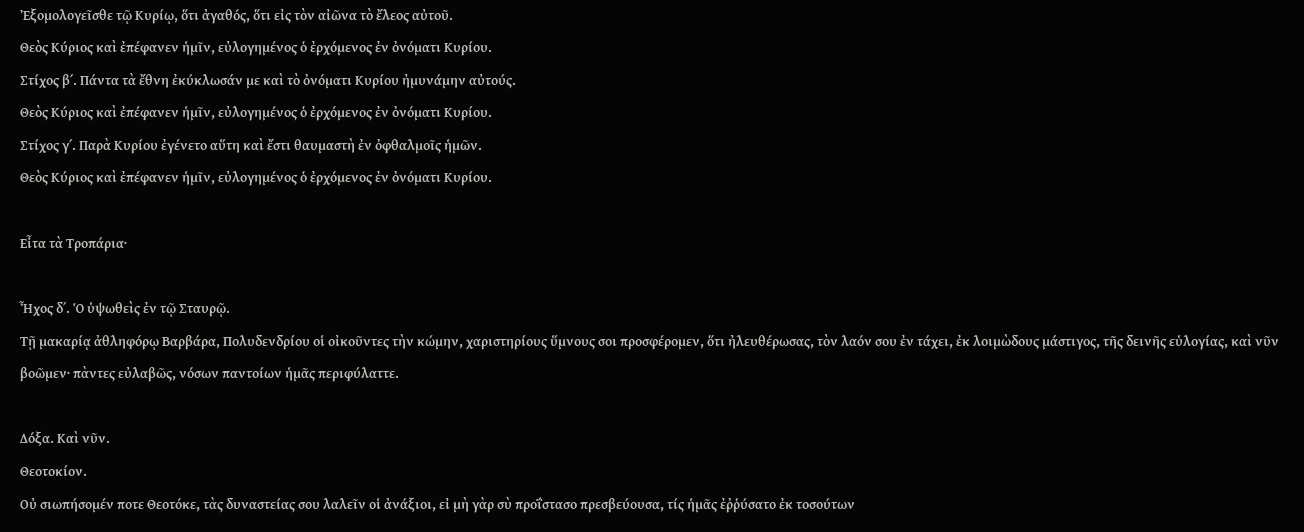Ἐξομολογεῖσθε τῷ Κυρίῳ, ὅτι ἀγαθός, ὅτι εἰς τὸν αἰῶνα τὸ ἔλεος αὐτοῦ.
Θεὸς Κύριος καὶ ἐπέφανεν ἡμῖν, εὐλογημένος ὁ ἐρχόμενος ἐν ὀνόματι Κυρίου.
Στίχος β΄. Πάντα τὰ ἔθνη ἐκύκλωσάν με καὶ τὸ ὀνόματι Κυρίου ἠμυνάμην αὐτούς.
Θεὸς Κύριος καὶ ἐπέφανεν ἡμῖν, εὐλογημένος ὁ ἐρχόμενος ἐν ὀνόματι Κυρίου.
Στίχος γ΄. Παρὰ Κυρίου ἐγένετο αὕτη καὶ ἔστι θαυμαστὴ ἐν ὀφθαλμοῖς ἡμῶν.
Θεὸς Κύριος καὶ ἐπέφανεν ἡμῖν, εὐλογημένος ὁ ἐρχόμενος ἐν ὀνόματι Κυρίου.

Εἶτα τὰ Τροπάρια·

Ἦχος δ΄. Ὁ ὑψωθεὶς ἐν τῷ Σταυρῷ.
Τῇ μακαρίᾳ ἀθληφόρῳ Βαρβάρα, Πολυδενδρίου οἱ οἰκοῦντες τὴν κώμην, χαριστηρίους ὕμνους σοι προσφέρομεν, ὅτι ἠλευθέρωσας, τὸν λαόν σου ἐν τάχει, ἐκ λοιμὼδους μάστιγος, τῆς δεινῆς εὑλογίας, καὶ νῦν βοῶμεν· πὰντες εὐλαβῶς, νόσων παντοίων ἡμᾶς περιφύλαττε.

Δόξα. Καὶ νῦν.
Θεοτοκίον.
Οὐ σιωπήσομέν ποτε Θεοτόκε, τὰς δυναστείας σου λαλεῖν οἱ ἀνάξιοι, εἰ μὴ γὰρ σὺ προΐστασο πρεσβεύουσα, τίς ἡμᾶς ἐῤῥύσατο ἐκ τοσούτων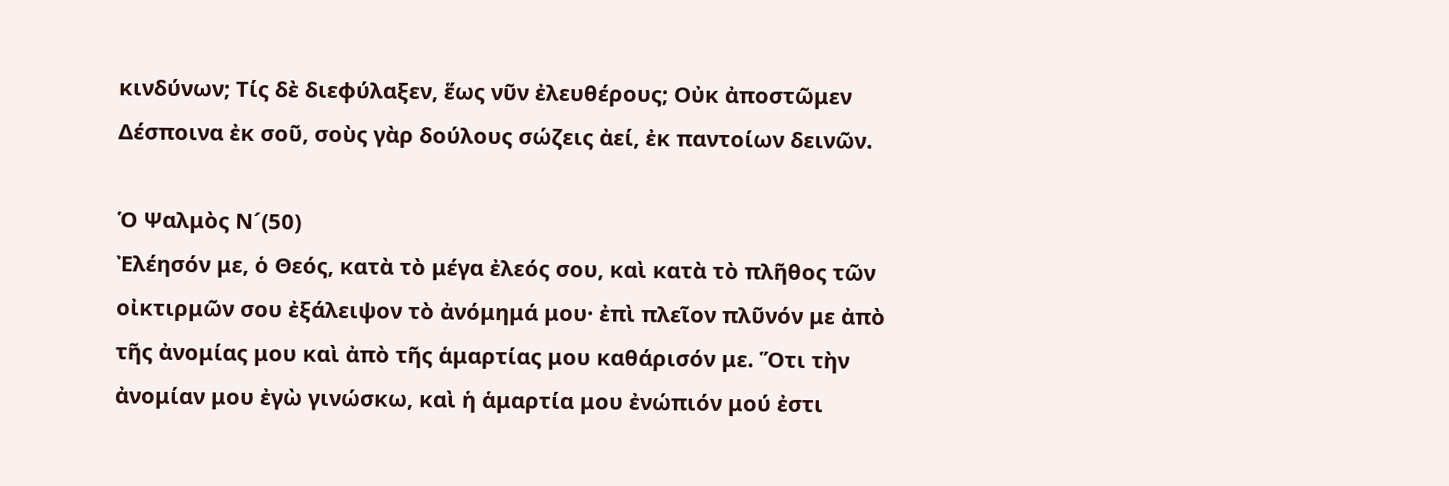κινδύνων; Τίς δὲ διεφύλαξεν, ἕως νῦν ἐλευθέρους; Οὐκ ἀποστῶμεν Δέσποινα ἐκ σοῦ, σοὺς γὰρ δούλους σώζεις ἀεί, ἐκ παντοίων δεινῶν.

Ὁ Ψαλμὸς Ν´(50)
Ἐλέησόν με, ὁ Θεός, κατὰ τὸ μέγα ἐλεός σου, καὶ κατὰ τὸ πλῆθος τῶν οἰκτιρμῶν σου ἐξάλειψον τὸ ἀνόμημά μου· ἐπὶ πλεῖον πλῦνόν με ἀπὸ τῆς ἀνομίας μου καὶ ἀπὸ τῆς ἁμαρτίας μου καθάρισόν με. Ὅτι τὴν ἀνομίαν μου ἐγὼ γινώσκω, καὶ ἡ ἁμαρτία μου ἐνώπιόν μού ἐστι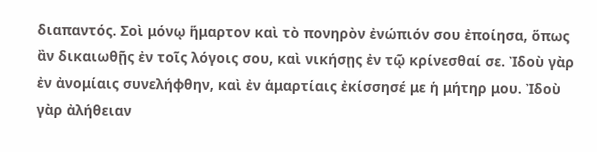διαπαντός. Σοὶ μόνῳ ἥμαρτον καὶ τὸ πονηρὸν ἐνώπιόν σου ἐποίησα, ὅπως ἂν δικαιωθῇς ἐν τοῖς λόγοις σου, καὶ νικήσῃς ἐν τῷ κρίνεσθαί σε. Ἰδοὺ γὰρ ἐν ἀνομίαις συνελήφθην, καὶ ἐν ἁμαρτίαις ἐκίσσησέ με ἡ μήτηρ μου. Ἰδοὺ γὰρ ἀλήθειαν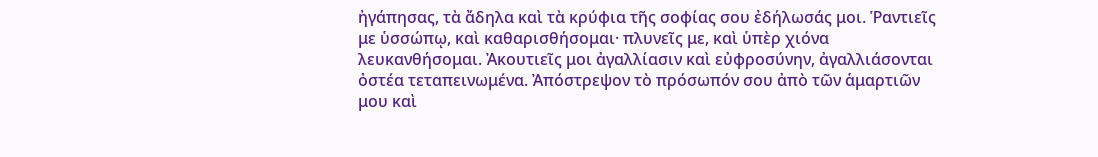ἠγάπησας, τὰ ἄδηλα καὶ τὰ κρύφια τῆς σοφίας σου ἐδήλωσάς μοι. Ῥαντιεῖς με ὑσσώπῳ, καὶ καθαρισθήσομαι· πλυνεῖς με, καὶ ὑπὲρ χιόνα λευκανθήσομαι. Ἀκουτιεῖς μοι ἀγαλλίασιν καὶ εὐφροσύνην, ἀγαλλιάσονται ὀστέα τεταπεινωμένα. Ἀπόστρεψον τὸ πρόσωπόν σου ἀπὸ τῶν ἁμαρτιῶν μου καὶ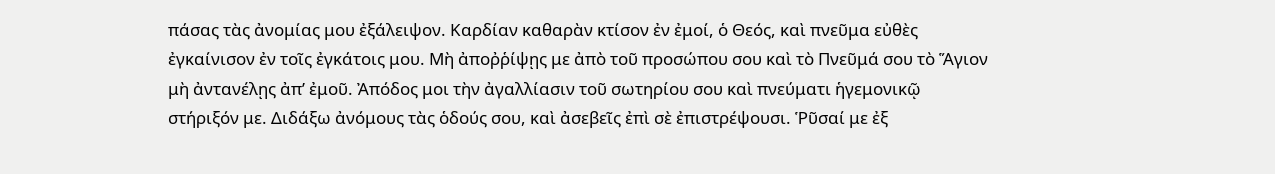πάσας τὰς ἀνομίας μου ἐξάλειψον. Καρδίαν καθαρὰν κτίσον ἐν ἐμοί, ὁ Θεός, καὶ πνεῦμα εὐθὲς ἐγκαίνισον ἐν τοῖς ἐγκάτοις μου. Μὴ ἀποῤῥίψῃς με ἀπὸ τοῦ προσώπου σου καὶ τὸ Πνεῦμά σου τὸ Ἅγιον μὴ ἀντανέλῃς ἀπ’ ἐμοῦ. Ἀπόδος μοι τὴν ἀγαλλίασιν τοῦ σωτηρίου σου καὶ πνεύματι ἡγεμονικῷ στήριξόν με. Διδάξω ἀνόμους τὰς ὁδούς σου, καὶ ἀσεβεῖς ἐπὶ σὲ ἐπιστρέψουσι. Ῥῦσαί με ἐξ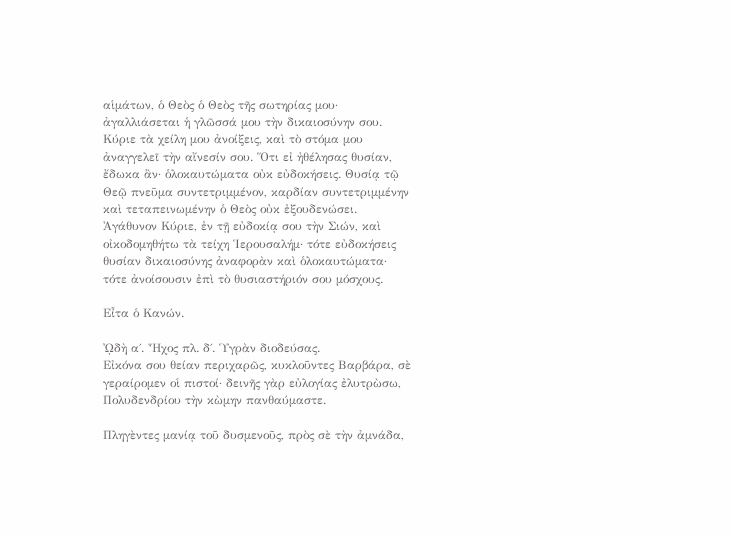αἱμάτων, ὁ Θεὸς ὁ Θεὸς τῆς σωτηρίας μου· ἀγαλλιάσεται ἡ γλῶσσά μου τὴν δικαιοσύνην σου. Κύριε τὰ χείλη μου ἀνοίξεις, καὶ τὸ στόμα μου ἀναγγελεῖ τὴν αἴνεσίν σου. Ὅτι εἰ ἠθέλησας θυσίαν, ἔδωκα ἂν· ὁλοκαυτώματα οὐκ εὐδοκήσεις. Θυσίᾳ τῷ Θεῷ πνεῦμα συντετριμμένον, καρδίαν συντετριμμένην καὶ τεταπεινωμένην ὁ Θεὸς οὐκ ἐξουδενώσει. Ἀγάθυνον Κύριε, ἐν τῇ εὐδοκίᾳ σου τὴν Σιών, καὶ οἰκοδομηθήτω τὰ τείχη Ἱερουσαλήμ· τότε εὐδοκήσεις θυσίαν δικαιοσύνης ἀναφορὰν καὶ ὁλοκαυτώματα· τότε ἀνοίσουσιν ἐπὶ τὸ θυσιαστήριόν σου μόσχους.

Εἶτα ὁ Κανών.

ᾨδὴ α΄. Ἦχος πλ. δ΄. Ὑγρὰν διοδεύσας.
Εἰκόνα σου θείαν περιχαρῶς, κυκλοῦντες Βαρβάρα, σὲ γεραίρομεν οἱ πιστοί· δεινῆς γὰρ εὐλογίας ἐλυτρὼσω, Πολυδενδρίου τὴν κὼμην πανθαύμαστε.

Πληγὲντες μανίᾳ τοῦ δυσμενοῦς, πρὸς σὲ τὴν ἀμνάδα,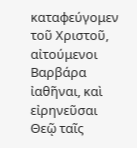καταφεύγομεν τοῦ Χριστοῦ, αἰτούμενοι Βαρβάρα ἰαθῆναι, καὶ εἰρηνεῦσαι Θεῷ ταῖς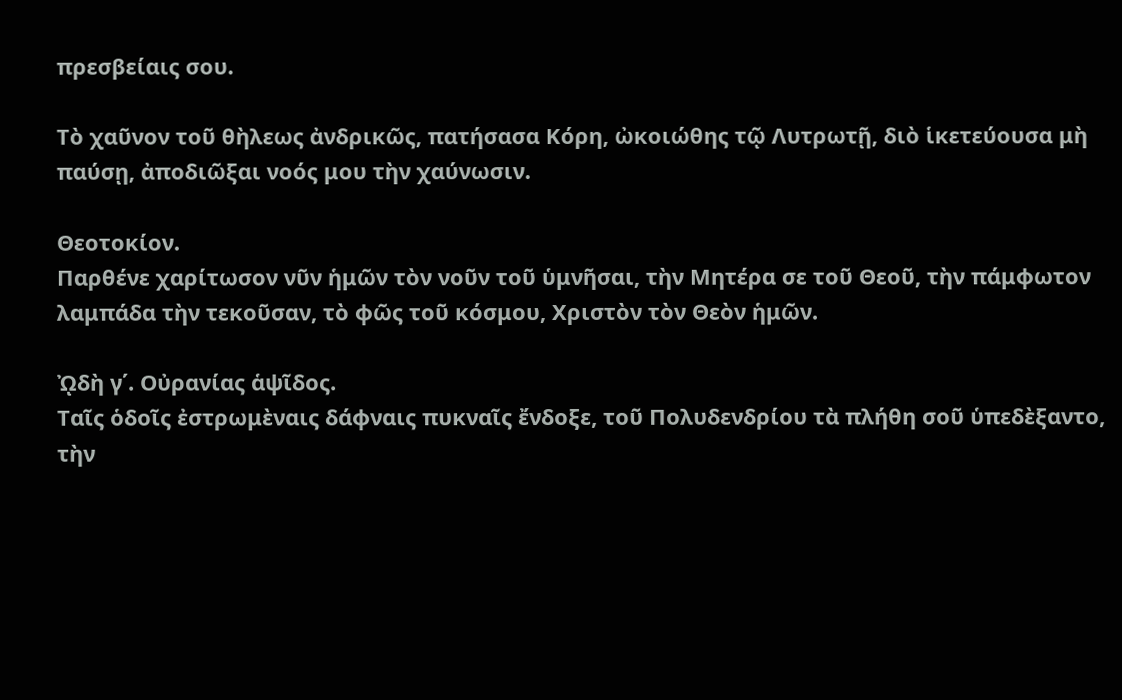πρεσβείαις σου.

Τὸ χαῦνον τοῦ θὴλεως ἀνδρικῶς, πατήσασα Κόρη, ὠκοιώθης τῷ Λυτρωτῇ, διὸ ἱκετεύουσα μὴ παύσῃ, ἀποδιῶξαι νοός μου τὴν χαύνωσιν.

Θεοτοκίον.
Παρθένε χαρίτωσον νῦν ἡμῶν τὸν νοῦν τοῦ ὑμνῆσαι, τὴν Μητέρα σε τοῦ Θεοῦ, τὴν πάμφωτον λαμπάδα τὴν τεκοῦσαν, τὸ φῶς τοῦ κόσμου, Χριστὸν τὸν Θεὸν ἡμῶν.

ᾨδὴ γ΄. Οὐρανίας ἁψῖδος.
Ταῖς ὁδοῖς ἐστρωμὲναις δάφναις πυκναῖς ἔνδοξε, τοῦ Πολυδενδρίου τὰ πλήθη σοῦ ὑπεδὲξαντο, τὴν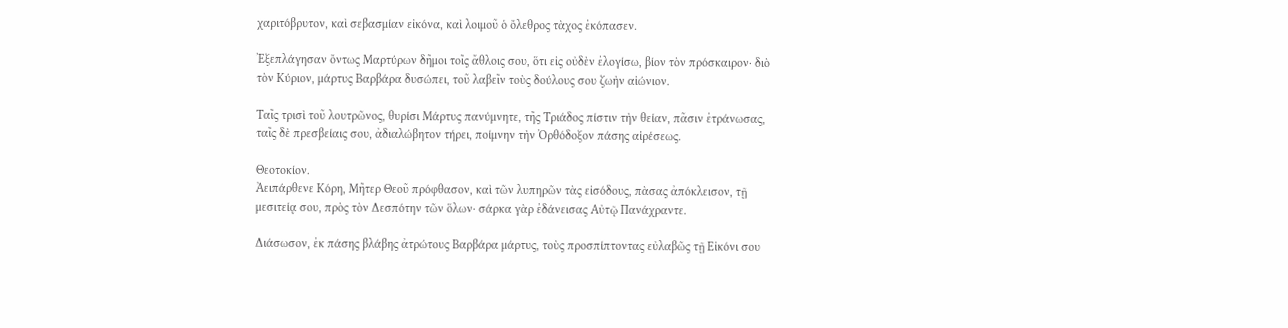χαριτόβρυτον, καὶ σεβασμίαν εἰκόνα, καὶ λοιμοῦ ὁ ὄλεθρος τὰχος ἐκόπασεν.

Ἐξεπλάγησαν ὄντως Μαρτύρων δῆμοι τοῖς ἄθλοις σου, ὅτι εἰς οὐδὲν ἐλογίσω, βίον τὸν πρόσκαιρον· διὸ τὸν Κύριον, μάρτυς Βαρβάρα δυσώπει, τοῦ λαβεῖν τοὺς δούλους σου ζωὴν αἰώνιον.

Ταῖς τρισὶ τοῦ λουτρῶνος, θυρίσι Μάρτυς πανύμνητε, τῆς Τριάδος πίστιν τὴν θείαν, πᾶσιν ἐτράνωσας, ταῖς δὲ πρεσβείαις σου, ἀδιαλώβητον τήρει, ποίμνην τὴν Ὀρθόδοξον πάσης αἱρέσεως.

Θεοτοκίον.
Ἀειπάρθενε Κόρη, Μῆτερ Θεοῦ πρόφθασον, καὶ τῶν λυπηρῶν τὰς εἰσόδους, πὰσας ἀπόκλεισον, τῇ μεσιτείᾳ σου, πρὸς τὸν Δεσπότην τῶν ὅλων· σάρκα γὰρ ἐδάνεισας Αὐτῷ Πανάχραντε.

Διάσωσον, ἐκ πάσης βλάβης ἀτρώτους Βαρβάρα μάρτυς, τοὺς προσπίπτοντας εὐλαβῶς τῇ Εἰκόνι σου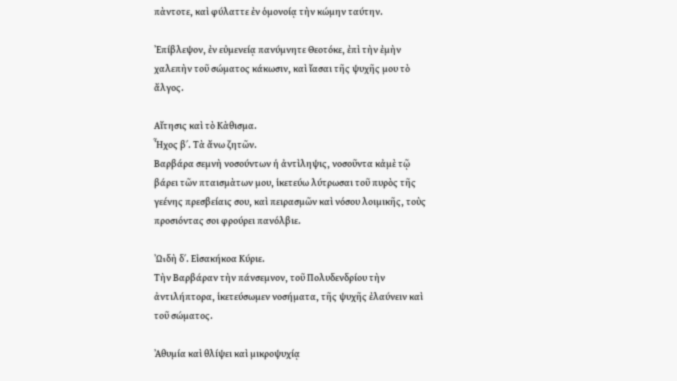πὰντοτε, καὶ φύλαττε ἐν ὁμονοίᾳ τὴν κώμην ταύτην.

Ἐπίβλεψον, ἐν εὐμενείᾳ πανύμνητε Θεοτόκε, ἐπὶ τὴν ἐμὴν χαλεπὴν τοῦ σώματος κάκωσιν, καὶ ἴασαι τῆς ψυχῆς μου τὸ ἄλγος.

Αἴτησις καὶ τὸ Κὰθισμα.
Ἦχος β΄. Τὰ ἄνω ζητῶν.
Βαρβάρα σεμνὴ νοσούντων ἡ ἀντὶληψις, νοσοῦντα κἀμὲ τῷ βάρει τῶν πταισμὰτων μου, ἱκετεύω λύτρωσαι τοῦ πυρὸς τῆς γεένης πρεσβείαις σου, καὶ πειρασμῶν καὶ νόσου λοιμικῆς, τοὺς προσιόντας σοι φρούρει πανόλβιε.

ᾨδὴ δ΄. Εἰσακήκοα Κύριε.
Τὴν Βαρβάραν τὴν πάνσεμνον, τοῦ Πολυδενδρίου τὴν ἀντιλήπτορα, ἱκετεύσωμεν νοσήματα, τῆς ψυχῆς ἐλαύνειν καὶ τοῦ σώματος.

Ἀθυμία καὶ θλίψει καὶ μικροψυχίᾳ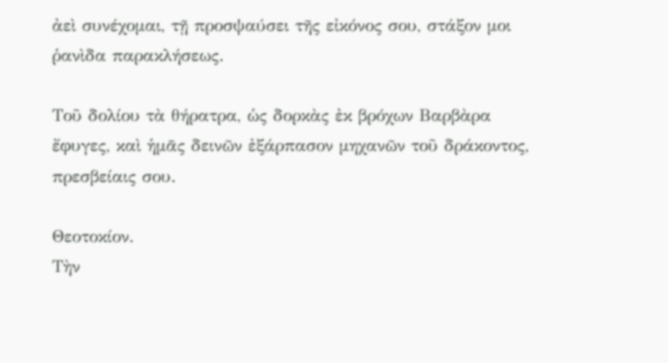ἀεὶ συνέχομαι, τῇ προσψαύσει τῆς εἰκόνος σου, στάξον μοι ῥανὶδα παρακλήσεως.

Τοῦ δολίου τὰ θήρατρα, ὡς δορκὰς ἐκ βρόχων Βαρβὰρα ἔφυγες, καὶ ἡμᾶς δεινῶν ἐξάρπασον μηχανῶν τοῦ δράκοντος, πρεσβείαις σου.

Θεοτοκίον.
Τὴν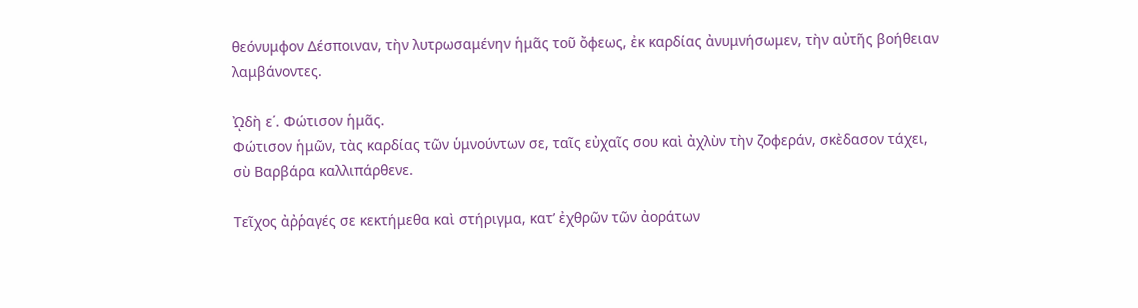θεόνυμφον Δέσποιναν, τὴν λυτρωσαμένην ἡμᾶς τοῦ ὄφεως, ἐκ καρδίας ἀνυμνήσωμεν, τὴν αὐτῆς βοήθειαν λαμβάνοντες.

ᾨδὴ ε΄. Φώτισον ἡμᾶς.
Φώτισον ἡμῶν, τὰς καρδίας τῶν ὑμνούντων σε, ταῖς εὐχαῖς σου καὶ ἀχλὺν τὴν ζοφεράν, σκὲδασον τάχει, σὺ Βαρβάρα καλλιπάρθενε.

Τεῖχος ἀῤῥαγές σε κεκτήμεθα καὶ στήριγμα, κατ’ ἐχθρῶν τῶν ἀοράτων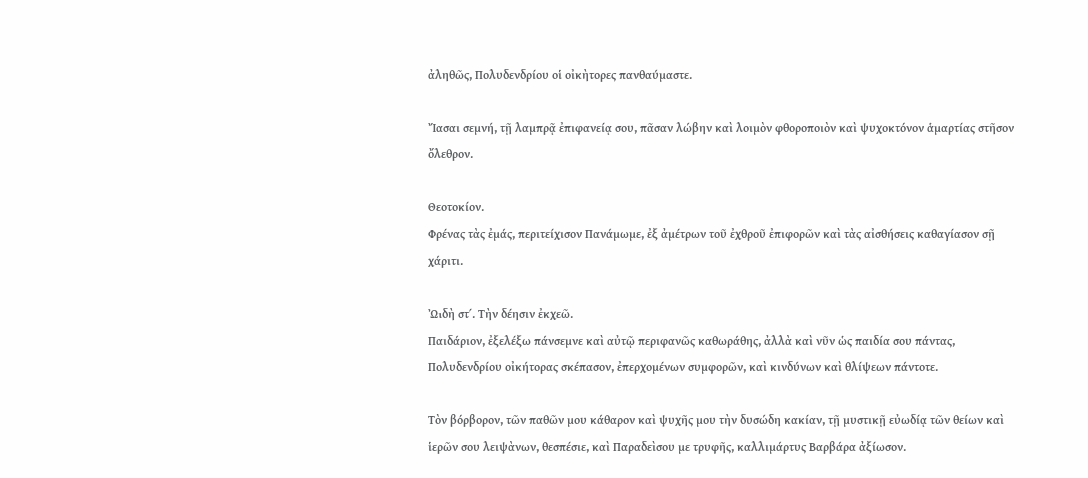ἀληθῶς, Πολυδενδρίου οἱ οἰκὴτορες πανθαύμαστε.

Ἴασαι σεμνή, τῇ λαμπρᾷ ἐπιφανείᾳ σου, πᾶσαν λώβην καὶ λοιμὸν φθοροποιὸν καὶ ψυχοκτόνον ἁμαρτίας στῆσον ὄλεθρον.

Θεοτοκίον.
Φρένας τὰς ἐμάς, περιτείχισον Πανάμωμε, ἐξ ἀμέτρων τοῦ ἐχθροῦ ἐπιφορῶν καὶ τὰς αἰσθήσεις καθαγίασον σῇ χάριτι.

ᾨδὴ στ΄. Τὴν δέησιν ἐκχεῶ.
Παιδάριον, ἐξελέξω πάνσεμνε καὶ αὐτῷ περιφανῶς καθωράθης, ἀλλὰ καὶ νῦν ὡς παιδία σου πάντας, Πολυδενδρίου οἰκήτορας σκέπασον, ἐπερχομένων συμφορῶν, καὶ κινδύνων καὶ θλίψεων πάντοτε.

Τὸν βόρβορον, τῶν παθῶν μου κάθαρον καὶ ψυχῆς μου τὴν δυσώδη κακίαν, τῇ μυστικῇ εὐωδίᾳ τῶν θείων καὶ ἱερῶν σου λειψὰνων, θεσπέσιε, καὶ Παραδεὶσου με τρυφῆς, καλλιμάρτυς Βαρβάρα ἀξίωσον.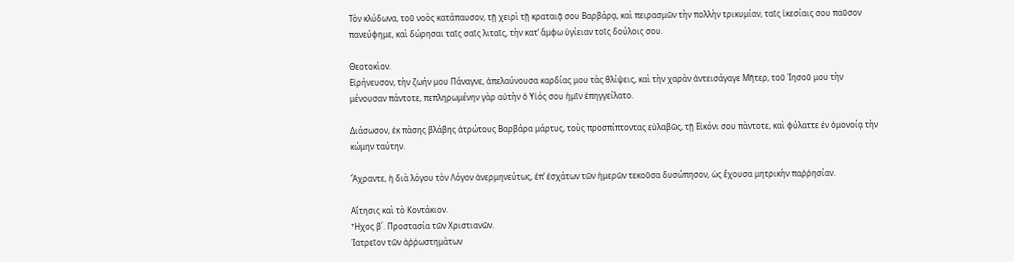Τὸν κλύδωνα, τοῦ νοὸς κατάπαυσον, τῇ χειρὶ τῇ κραταιᾷ σου Βαρβάρᾳ, καὶ πειρασμῶν τὴν πολλὴν τρικυμίαν, ταῖς ἱκεσίαις σου παῦσον πανεύφημε, καὶ δώρησαι ταῖς σαῖς λιταῖς, τὴν κατ’ ἄμφω ὑγίειαν τοῖς δούλοις σου.

Θεοτοκὶον.
Εἰρήνευσον, τὴν ζωήν μου Πάναγνε, ἀπελαύνουσα καρδίας μου τὰς θλίψεις, καὶ τὴν χαρὰν ἀντεισάγαγε Μῆτερ, τοῦ Ἰησοῦ μου τὴν μένουσαν πάντοτε, πεπληρωμένην γὰρ αὐτὴν ὁ Υἱός σου ἡμῖν ἐπηγγείλατο.

Διάσωσον, ἐκ πὰσης βλάβης ἀτρώτους Βαρβάρα μάρτυς, τοὺς προσπίπτοντας εὐλαβῶς, τῇ Εἰκόνι σου πὰντοτε, καὶ φύλαττε ἐν ὁμονοίᾳ τὴν κώμην ταύτην.

Ἄχραντε, ἡ διὰ λόγου τὸν Λόγον ἀνερμηνεύτως, ἐπ’ ἐσχάτων τῶν ἡμερῶν τεκοῦσα δυσώπησον, ὡς ἔχουσα μητρικὴν παῤῥησίαν.

Αἴτησις καὶ τὸ Κοντάκιον.
Ἦχος β΄. Προστασία τῶν Χριστιανῶν.
Ἰατρεῖον τῶν ἀῤῥωστημὰτων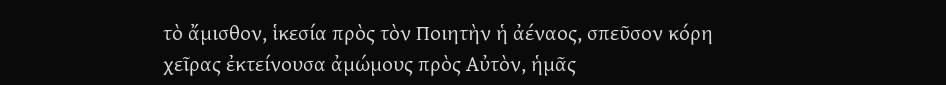τὸ ἄμισθον, ἱκεσία πρὸς τὸν Ποιητὴν ἡ ἀέναος, σπεῦσον κόρη χεῖρας ἐκτείνουσα ἀμώμους πρὸς Αὐτὸν, ἡμᾶς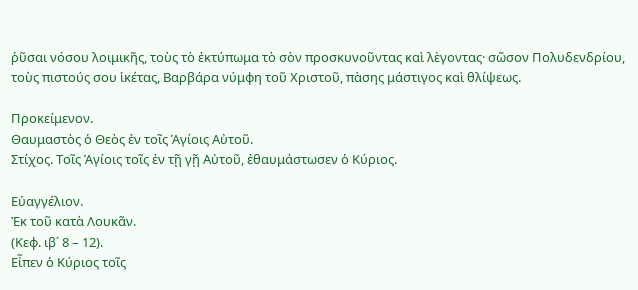ῥῦσαι νόσου λοιμικῆς, τοὺς τὸ ἐκτύπωμα τὸ σὸν προσκυνοῦντας καὶ λὲγοντας· σῶσον Πολυδενδρίου, τοὺς πιστούς σου ἱκέτας, Βαρβάρα νύμφη τοῦ Χριστοῦ, πὰσης μάστιγος καὶ θλίψεως.

Προκείμενον.
Θαυμαστὸς ὁ Θεὸς ἐν τοῖς Ἁγίοις Αὐτοῦ.
Στίχος. Τοῖς Ἁγίοις τοῖς ἐν τῇ γῇ Αὐτοῦ, ἐθαυμάστωσεν ὁ Κύριος.

Εὐαγγέλιον.
Ἐκ τοῦ κατὰ Λουκᾶν.
(Κεφ. ιβ΄ 8 – 12).
Εἶπεν ὁ Κύριος τοῖς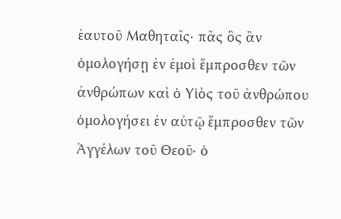ἑαυτοῦ Μαθηταῖς· πᾶς ὃς ἂν ὁμολογήσῃ ἐν ἐμοὶ ἔμπροσθεν τῶν ἀνθρώπων καὶ ὁ Υἱὸς τοῦ ἀνθρώπου ὁμολογήσει ἐν αὐτῷ ἔμπροσθεν τῶν Ἀγγέλων τοῦ Θεοῦ· ὁ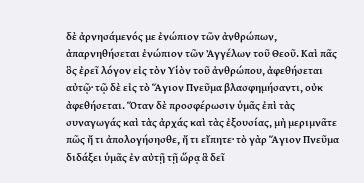δὲ ἀρνησάμενός με ἐνώπιον τῶν ἀνθρώπων, ἀπαρνηθήσεται ἐνώπιον τῶν Ἀγγέλων τοῦ Θεοῦ. Καὶ πᾶς ὃς ἐρεῖ λόγον εἰς τὸν Υἱὸν τοῦ ἀνθρώπου, ἀφεθήσεται αὐτῷ· τῷ δὲ εἰς τὸ Ἅγιον Πνεῦμα βλασφημήσαντι, οὐκ ἀφεθήσεται. Ὅταν δὲ προσφέρωσιν ὑμᾶς ἐπὶ τὰς συναγωγάς καὶ τὰς ἀρχάς καὶ τὰς ἐξουσίας, μὴ μεριμνᾶτε πῶς ἤ τι ἀπολογήσησθε, ἤ τι εἴπητε· τὸ γὰρ Ἅγιον Πνεῦμα διδάξει ὑμᾶς ἐν αὐτῇ τῇ ὥρᾳ ἃ δεῖ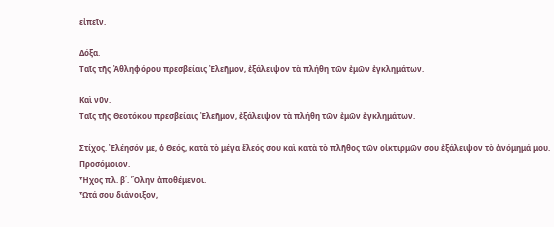εἰπεῖν.

Δόξα.
Ταῖς τῆς Ἀθληφόρου πρεσβείαις Ἐλεῆμον, ἐξάλειψον τὰ πλήθη τῶν ἐμῶν ἐγκλημάτων.

Καὶ νῦν.
Ταῖς τῆς Θεοτόκου πρεσβείαις Ἐλεῆμον, ἐξάλειψον τὰ πλήθη τῶν ἐμῶν ἐγκλημάτων.

Στίχος. Ἐλέησόν με, ὁ Θεός, κατὰ τὸ μέγα ἔλεός σου καὶ κατὰ τὸ πλῆθος τῶν οἰκτιρμῶν σου ἐξάλειψον τὸ ἀνόμημά μου.
Προσόμοιον.
Ἦχος πλ. β΄. Ὅλην ἀποθέμενοι.
Ὦτά σου διάνοιξον,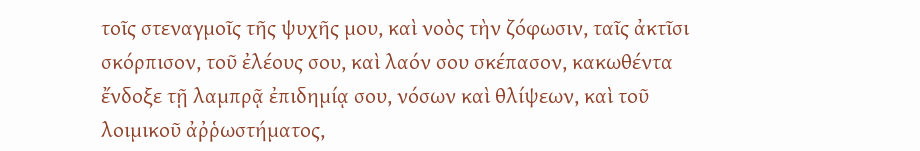τοῖς στεναγμοῖς τῆς ψυχῆς μου, καὶ νοὸς τὴν ζόφωσιν, ταῖς ἀκτῖσι σκόρπισον, τοῦ ἐλέους σου, καὶ λαόν σου σκέπασον, κακωθέντα ἔνδοξε τῇ λαμπρᾷ ἐπιδημίᾳ σου, νόσων καὶ θλίψεων, καὶ τοῦ λοιμικοῦ ἀῤῥωστήματος,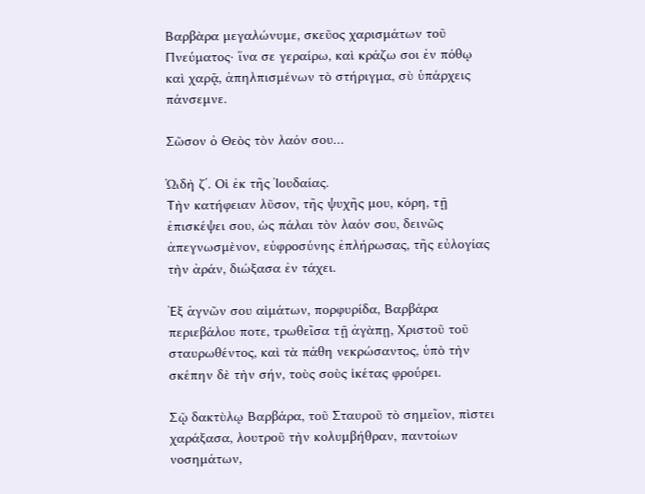Βαρβὰρα μεγαλώνυμε, σκεῦος χαρισμάτων τοῦ Πνεύματος· ἵνα σε γεραίρω, καὶ κράζω σοι ἐν πόθῳ καὶ χαρᾷ, ἀπηλπισμένων τὸ στήριγμα, σὺ ὑπάρχεις πάνσεμνε.

Σῶσον ὀ Θεὸς τὸν λαόν σου…

ᾨδὴ ζ΄. Οἱ ἐκ τῆς Ἰουδαίας.
Τὴν κατήφειαν λῦσον, τῆς ψυχῆς μου, κόρη, τῇ ἐπισκέψει σου, ὡς πάλαι τὸν λαόν σου, δεινῶς ἀπεγνωσμὲνον, εὐφροσύνης ἐπλήρωσας, τῆς εὐλογίας τὴν ἀράν, διώξασα ἐν τάχει.

Ἐξ ἁγνῶν σου αἱμάτων, πορφυρίδα, Βαρβάρα περιεβάλου ποτε, τρωθεῖσα τῇ ἀγὰπῃ, Χριστοῦ τοῦ σταυρωθέντος, καὶ τὰ πάθη νεκρώσαντος, ὑπὸ τὴν σκέπην δὲ τὴν σήν, τοὺς σοὺς ἱκέτας φρούρει.

Σῷ δακτὺλῳ Βαρβάρα, τοῦ Σταυροῦ τὸ σημεῖον, πὶστει χαράξασα, λουτροῦ τὴν κολυμβήθραν, παντοίων νοσημάτων,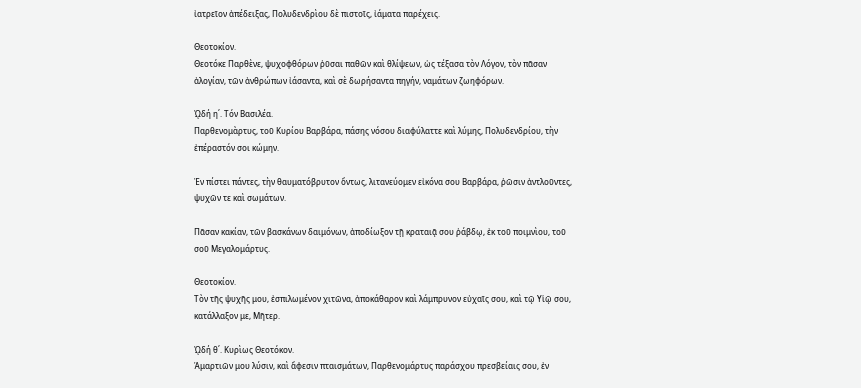ἰατρεῖον ἀπέδειξας, Πολυδενδρὶου δὲ πιστοῖς, ἰάματα παρέχεις.

Θεοτοκίον.
Θεοτόκε Παρθὲνε, ψυχοφθόρων ῥῦσαι παθῶν καὶ θλίψεων, ὡς τέξασα τὸν Λόγον, τὸν πᾶσαν ἀλογίαν, τῶν ἀνθρώπων ἰάσαντα, καὶ σὲ δωρήσαντα πηγήν, ναμάτων ζωηφόρων.

ᾨδή η΄. Τόν Βασιλέα.
Παρθενομὰρτυς, τοῦ Κυρίου Βαρβάρα, πάσης νόσου διαφύλαττε καὶ λύμης, Πολυδενδρίου, τὴν ἐπέραστόν σοι κώμην.

Ἐν πίστει πάντες, τὴν θαυματόβρυτον ὄντως, λιτανεύομεν εἰκόνα σου Βαρβάρα, ῥῶσιν ἀντλοῦντες, ψυχῶν τε καὶ σωμάτων.

Πᾶσαν κακίαν, τῶν βασκάνων δαιμόνων, ἀποδίωξον τῇ κραταιᾷ σου ῥάβδῳ, ἐκ τοῦ ποιμνὶου, τοῦ σοῦ Μεγαλομάρτυς.

Θεοτοκίον.
Τὸν τῆς ψυχῆς μου, ἐσπιλωμένον χιτῶνα, ἀποκάθαρον καὶ λάμπρυνον εὐχαῖς σου, καὶ τῷ Υἱῷ σου, κατάλλαξον με, Μῆτερ.

ᾨδή θ΄. Κυρὶως Θεοτόκον.
Ἁμαρτιῶν μου λύσιν, καὶ ἄφεσιν πταισμάτων, Παρθενομάρτυς παράσχου πρεσβείαις σου, ἐν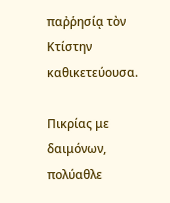παῤῥησίᾳ τὸν Κτίστην καθικετεύουσα.

Πικρίας με δαιμόνων, πολύαθλε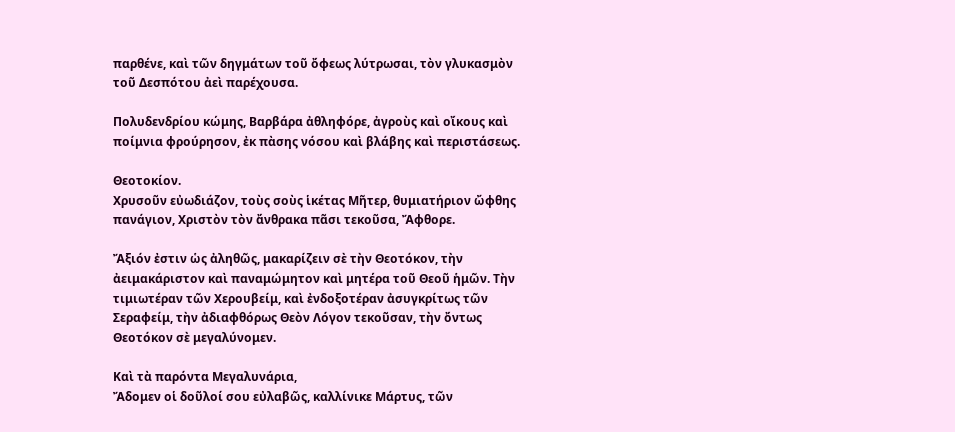παρθένε, καὶ τῶν δηγμάτων τοῦ ὄφεως λύτρωσαι, τὸν γλυκασμὸν τοῦ Δεσπότου ἀεὶ παρέχουσα.

Πολυδενδρίου κώμης, Βαρβάρα ἀθληφόρε, ἀγροὺς καὶ οἴκους καὶ ποίμνια φρούρησον, ἐκ πὰσης νόσου καὶ βλάβης καὶ περιστάσεως.

Θεοτοκίον.
Χρυσοῦν εὐωδιάζον, τοὺς σοὺς ἱκέτας Μῆτερ, θυμιατήριον ὤφθης πανάγιον, Χριστὸν τὸν ἄνθρακα πᾶσι τεκοῦσα, Ἄφθορε.

Ἄξιόν ἐστιν ὡς ἀληθῶς, μακαρίζειν σὲ τὴν Θεοτόκον, τὴν ἀειμακάριστον καὶ παναμώμητον καὶ μητέρα τοῦ Θεοῦ ἡμῶν. Τὴν τιμιωτέραν τῶν Χερουβείμ, καὶ ἐνδοξοτέραν ἀσυγκρίτως τῶν Σεραφείμ, τὴν ἀδιαφθόρως Θεὸν Λόγον τεκοῦσαν, τὴν ὄντως Θεοτόκον σὲ μεγαλύνομεν.

Καὶ τὰ παρόντα Μεγαλυνάρια,
Ἄδομεν οἱ δοῦλοί σου εὐλαβῶς, καλλίνικε Μάρτυς, τῶν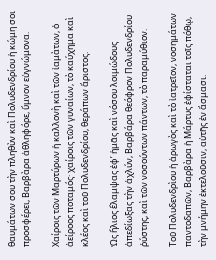θαυμάτων σου τὴν πληθὺν καὶ Πολυδενδρίου ἡ κώμη σοι προσφέρει, Βαρβὰρα ἀθληφόρε, ὕμνον εὐγνώμονα.

Χαίροις τῶν Μαρτύρων ἡ καλλονὴ καὶ τῶν ἰαμὰτων, ὁ ἀείροος ποταμός· χαίροις τῶν γυναίων, τὸ καύχημα καὶ κλέος καὶ τοῦ Πολυδενδρίου, θεράπων ἄριστος.

Ὡς ἥλιος ἔλαμψας ἐφ’ ἡμᾶς καὶ νόσου λοιμώδους ἀπεδίωξας τὴν ἀχλύν, Βαρβάρα θεόφρον Πολυδενδρίου ῥύστης, καὶ τῶν νοσούντων πάντων, τὸ παραμύθιον.

Τοῦ Πολυδενδρὶου ἡ ἀρωγὸς καὶ τὸ ἰατρεῖον, νοσημάτων παντοδαπῶν, Βαρβὰρα ἡ Μάρτυς ἐφίσταται τοῖς πόθῳ, τὴν μνήμην ἐκτελοῦσιν, αὐτῆς ἐν ἄσμασι.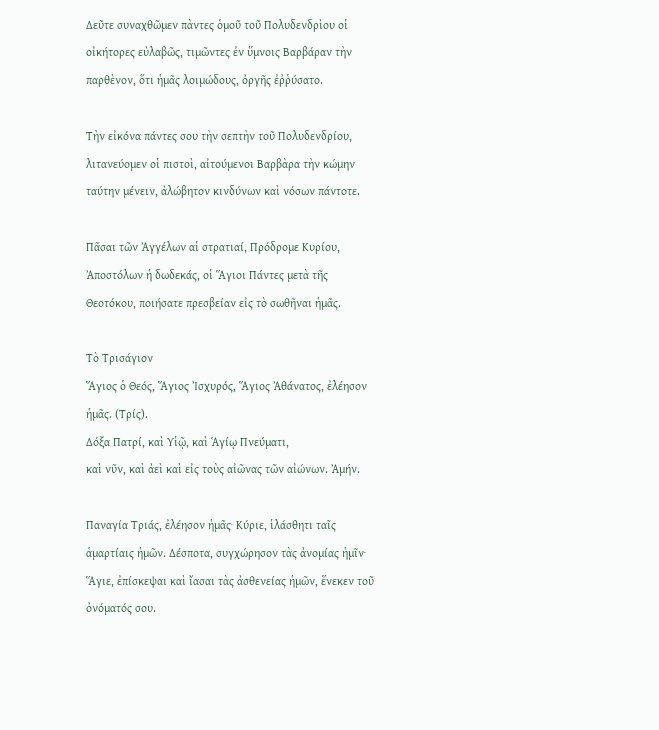Δεῦτε συναχθῶμεν πὰντες ὁμοῦ τοῦ Πολυδενδρὶου οἱ οἰκήτορες εὐλαβῶς, τιμῶντες ἐν ὕμνοις Βαρβάραν τὴν παρθὲνον, ὅτι ἡμᾶς λοιμώδους, ὀργῆς ἐῤῥύσατο.

Τὴν εἰκόνα πάντες σου τὴν σεπτὴν τοῦ Πολυδενδρίου, λιτανεύομεν οἱ πιστοὶ, αἰτούμενοι Βαρβὰρα τὴν κώμην ταύτην μένειν, ἀλώβητον κινδύνων καὶ νόσων πάντοτε.

Πᾶσαι τῶν Ἀγγέλων αἱ στρατιαί, Πρόδρομε Κυρίου, Ἀποστόλων ἡ δωδεκάς, οἱ Ἅγιοι Πάντες μετὰ τῆς Θεοτόκου, ποιήσατε πρεσβείαν εἰς τὸ σωθῆναι ἡμᾶς.

Τὸ Τρισάγιον
Ἅγιος ὁ Θεός, Ἅγιος Ἰσχυρός, Ἅγιος Ἀθάνατος, ἐλέησον ἡμᾶς. (Τρίς).
Δόξα Πατρί, καὶ Υἱῷ, καὶ Ἁγίῳ Πνεύματι,
καὶ νῦν, καὶ ἀεὶ καὶ εἰς τοὺς αἰῶνας τῶν αἰώνων. Ἀμήν.

Παναγία Τριάς, ἐλέησον ἡμᾶς· Κύριε, ἱλάσθητι ταῖς ἁμαρτίαις ἡμῶν. Δέσποτα, συγχώρησον τὰς ἀνομίας ἡμῖν· Ἅγιε, ἐπίσκεψαι καὶ ἴασαι τὰς ἀσθενείας ἡμῶν, ἕνεκεν τοῦ ὀνόματός σου.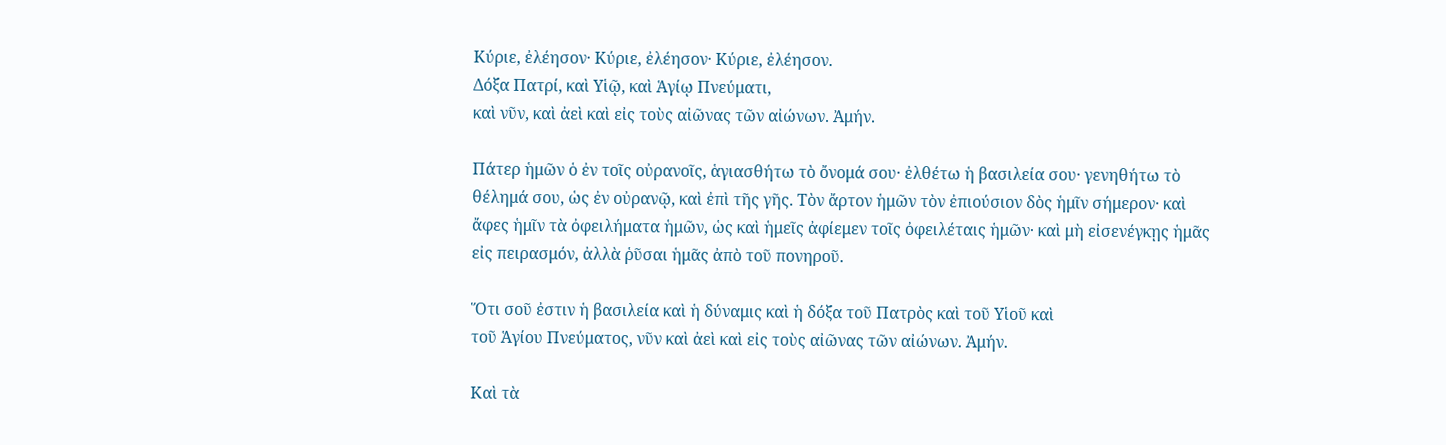Κύριε, ἐλέησον· Κύριε, ἐλέησον· Κύριε, ἐλέησον.
Δόξα Πατρί, καὶ Υἱῷ, καὶ Ἁγίῳ Πνεύματι,
καὶ νῦν, καὶ ἀεὶ καὶ εἰς τοὺς αἰῶνας τῶν αἰώνων. Ἀμήν.

Πάτερ ἡμῶν ὁ ἐν τοῖς οὐρανοῖς, ἁγιασθήτω τὸ ὄνομά σου· ἐλθέτω ἡ βασιλεία σου· γενηθήτω τὸ θέλημά σου, ὡς ἐν οὐρανῷ, καὶ ἐπὶ τῆς γῆς. Τὸν ἄρτον ἡμῶν τὸν ἐπιούσιον δὸς ἡμῖν σήμερον· καὶ ἄφες ἡμῖν τὰ ὀφειλήματα ἡμῶν, ὡς καὶ ἡμεῖς ἀφίεμεν τοῖς ὀφειλέταις ἡμῶν· καὶ μὴ εἰσενέγκῃς ἡμᾶς εἰς πειρασμόν, ἀλλὰ ῥῦσαι ἡμᾶς ἀπὸ τοῦ πονηροῦ.

Ὅτι σοῦ ἐστιν ἡ βασιλεία καὶ ἡ δύναμις καὶ ἡ δόξα τοῦ Πατρὸς καὶ τοῦ Υἱοῦ καὶ
τοῦ Ἁγίου Πνεύματος, νῦν καὶ ἀεὶ καὶ εἰς τοὺς αἰῶνας τῶν αἰώνων. Ἀμήν.

Καὶ τὰ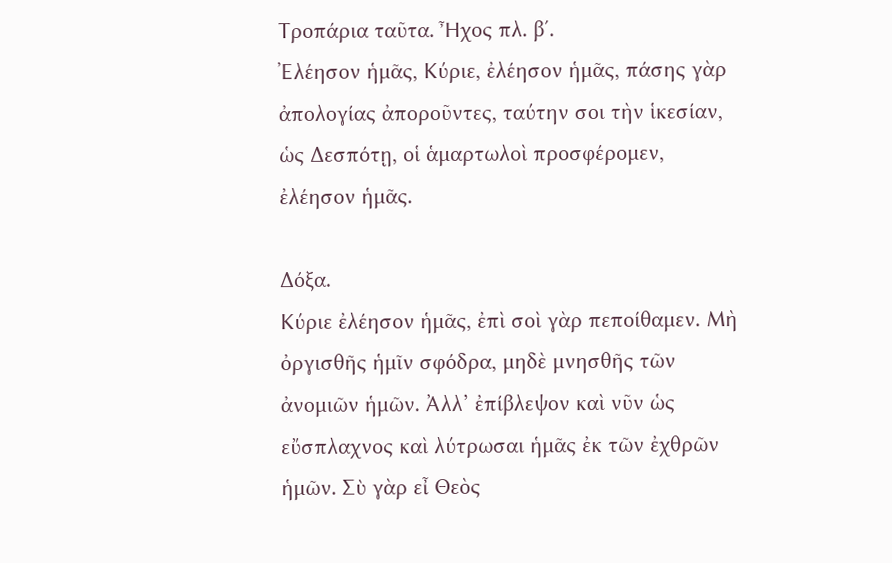Τροπάρια ταῦτα. Ἦχος πλ. β΄.
Ἐλέησον ἡμᾶς, Κύριε, ἐλέησον ἡμᾶς, πάσης γὰρ ἀπολογίας ἀποροῦντες, ταύτην σοι τὴν ἱκεσίαν, ὡς Δεσπότῃ, οἱ ἁμαρτωλοὶ προσφέρομεν, ἐλέησον ἡμᾶς.

Δόξα.
Κύριε ἐλέησον ἡμᾶς, ἐπὶ σοὶ γὰρ πεποίθαμεν. Μὴ ὀργισθῆς ἡμῖν σφόδρα, μηδὲ μνησθῆς τῶν ἀνομιῶν ἡμῶν. Ἀλλ’ ἐπίβλεψον καὶ νῦν ὡς εὔσπλαχνος καὶ λύτρωσαι ἡμᾶς ἐκ τῶν ἐχθρῶν ἡμῶν. Σὺ γὰρ εἶ Θεὸς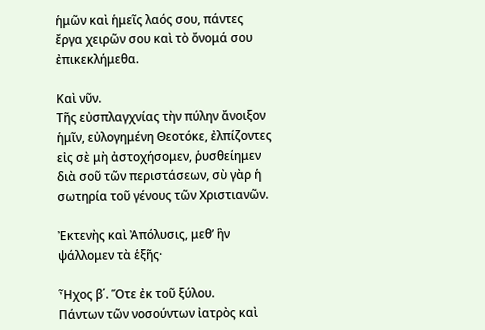ἡμῶν καὶ ἡμεῖς λαός σου, πάντες ἔργα χειρῶν σου καὶ τὸ ὄνομά σου ἐπικεκλήμεθα.

Καὶ νῦν.
Τῆς εὐσπλαγχνίας τὴν πύλην ἄνοιξον ἡμῖν, εὐλογημένη Θεοτόκε, ἐλπίζοντες εἰς σὲ μὴ ἀστοχήσομεν, ῥυσθείημεν διὰ σοῦ τῶν περιστάσεων, σὺ γὰρ ἡ σωτηρία τοῦ γένους τῶν Χριστιανῶν.

Ἐκτενὴς καὶ Ἀπόλυσις, μεθ’ ἣν ψάλλομεν τὰ ἑξῆς·

Ἦχος β΄. Ὅτε ἐκ τοῦ ξύλου.
Πάντων τῶν νοσούντων ἰατρὸς καὶ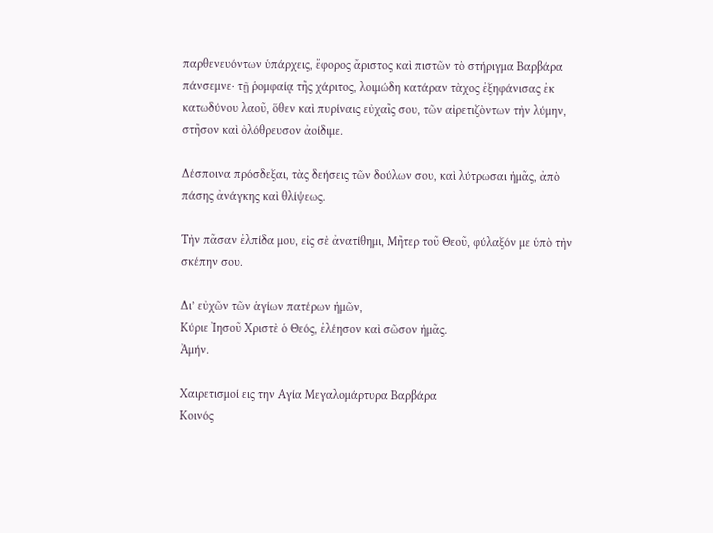παρθενευόντων ὑπάρχεις, ἔφορος ἄριστος καὶ πιστῶν τὸ στήριγμα Βαρβάρα πάνσεμνε· τῇ ῥομφαίᾳ τῆς χάριτος, λοιμώδη κατάραν τὰχος ἐξηφάνισας ἐκ κατωδύνου λαοῦ, ὅθεν καὶ πυρίναις εὐχαῖς σου, τῶν αἰρετιζὸντων τὴν λύμην, στῆσον καὶ ὀλόθρευσον ἀοίδιμε.

Δέσποινα πρόσδεξαι, τὰς δεήσεις τῶν δούλων σου, καὶ λύτρωσαι ἡμᾶς, ἀπὸ πάσης ἀνάγκης καὶ θλίψεως.

Τὴν πᾶσαν ἐλπίδα μου, εἰς σὲ ἀνατίθημι, Μῆτερ τοῦ Θεοῦ, φύλαξόν με ὑπὸ τὴν σκέπην σου.

Δι’ εὐχῶν τῶν ἁγίων πατέρων ἡμῶν,
Κύριε Ἰησοῦ Χριστὲ ὁ Θεός, ἐλέησον καὶ σῶσον ἡμᾶς.
Ἀμήν.

Χαιρετισμοί εις την Αγία Μεγαλομάρτυρα Βαρβάρα
Κοινός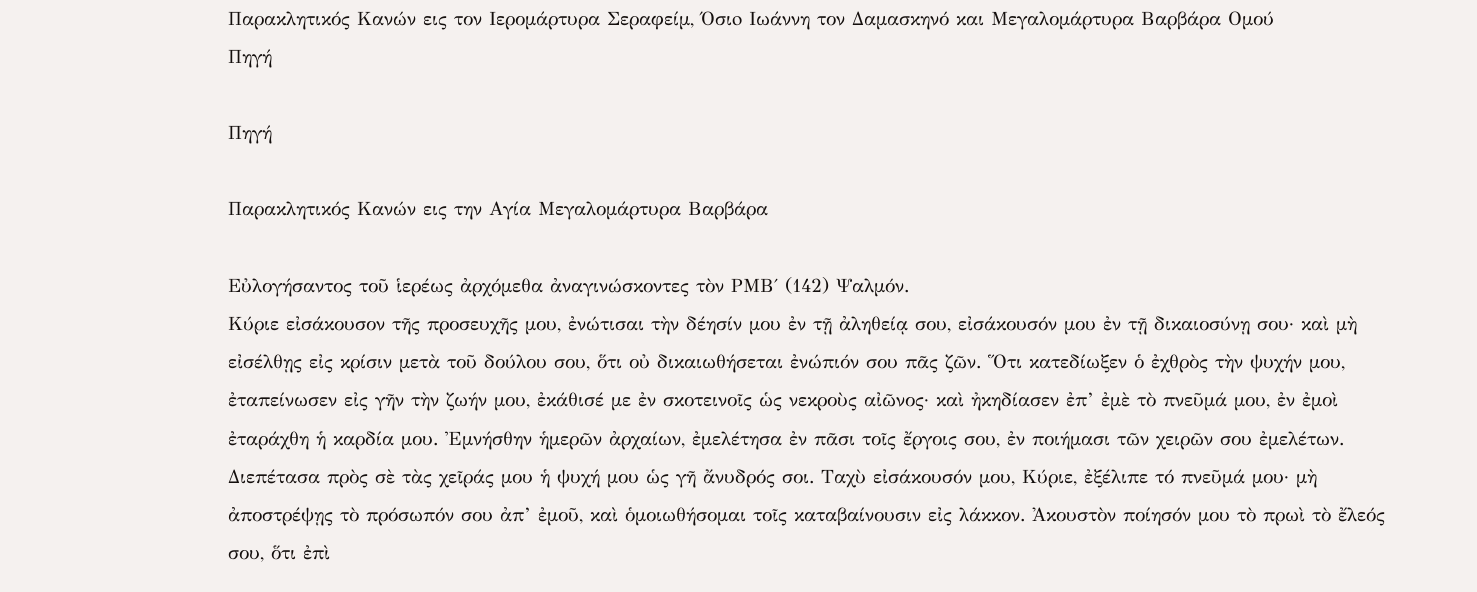Παρακλητικός Κανών εις τον Ιερομάρτυρα Σεραφείμ, Όσιo Ιωάννη τον Δαμασκηνό και Μεγαλομάρτυρα Βαρβάρα Ομού
Πηγή

Πηγή

Παρακλητικός Κανών εις την Αγία Μεγαλομάρτυρα Βαρβάρα

Εὐλογήσαντος τοῦ ἱερέως ἀρχόμεθα ἀναγινώσκοντες τὸν ΡΜΒ΄ (142) Ψαλμόν.
Κύριε εἰσάκουσον τῆς προσευχῆς μου, ἐνώτισαι τὴν δέησίν μου ἐν τῇ ἀληθείᾳ σου, εἰσάκουσόν μου ἐν τῇ δικαιοσύνῃ σου· καὶ μὴ εἰσέλθῃς εἰς κρίσιν μετὰ τοῦ δούλου σου, ὅτι οὐ δικαιωθήσεται ἐνώπιόν σου πᾶς ζῶν. Ὅτι κατεδίωξεν ὁ ἐχθρὸς τὴν ψυχήν μου, ἐταπείνωσεν εἰς γῆν τὴν ζωήν μου, ἐκάθισέ με ἐν σκοτεινοῖς ὡς νεκροὺς αἰῶνος· καὶ ἠκηδίασεν ἐπ’ ἐμὲ τὸ πνεῦμά μου, ἐν ἐμοὶ ἐταράχθη ἡ καρδία μου. Ἐμνήσθην ἡμερῶν ἀρχαίων, ἐμελέτησα ἐν πᾶσι τοῖς ἔργοις σου, ἐν ποιήμασι τῶν χειρῶν σου ἐμελέτων. Διεπέτασα πρὸς σὲ τὰς χεῖράς μου ἡ ψυχή μου ὡς γῆ ἄνυδρός σοι. Ταχὺ εἰσάκουσόν μου, Κύριε, ἐξέλιπε τό πνεῦμά μου· μὴ ἀποστρέψῃς τὸ πρόσωπόν σου ἀπ’ ἐμοῦ, καὶ ὁμοιωθήσομαι τοῖς καταβαίνουσιν εἰς λάκκον. Ἀκουστὸν ποίησόν μου τὸ πρωὶ τὸ ἔλεός σου, ὅτι ἐπὶ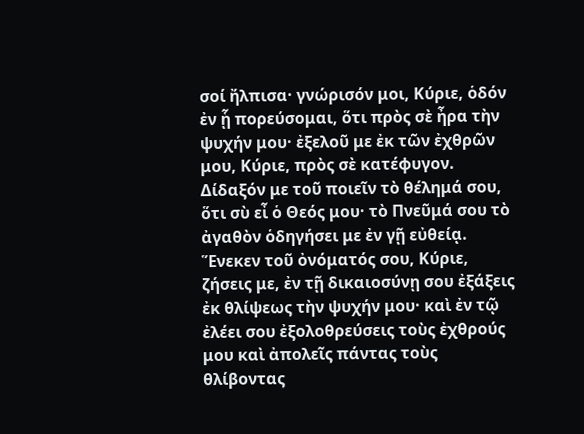σοί ἤλπισα· γνώρισόν μοι, Κύριε, ὁδόν ἐν ᾗ πορεύσομαι, ὅτι πρὸς σὲ ἦρα τὴν ψυχήν μου· ἐξελοῦ με ἐκ τῶν ἐχθρῶν μου, Κύριε, πρὸς σὲ κατέφυγον. Δίδαξόν με τοῦ ποιεῖν τὸ θέλημά σου, ὅτι σὺ εἶ ὁ Θεός μου· τὸ Πνεῦμά σου τὸ ἀγαθὸν ὁδηγήσει με ἐν γῇ εὐθείᾳ. Ἕνεκεν τοῦ ὀνόματός σου, Κύριε, ζήσεις με, ἐν τῇ δικαιοσύνῃ σου ἐξάξεις ἐκ θλίψεως τὴν ψυχήν μου· καὶ ἐν τῷ ἐλέει σου ἐξολοθρεύσεις τοὺς ἐχθρούς μου καὶ ἀπολεῖς πάντας τοὺς θλίβοντας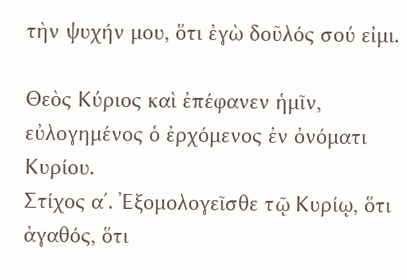τὴν ψυχήν μου, ὅτι ἐγὼ δοῦλός σού εἰμι.

Θεὸς Κύριος καὶ ἐπέφανεν ἡμῖν, εὐλογημένος ὁ ἐρχόμενος ἐν ὀνόματι Κυρίου.
Στίχος α΄. Ἐξομολογεῖσθε τῷ Κυρίῳ, ὅτι ἀγαθός, ὅτι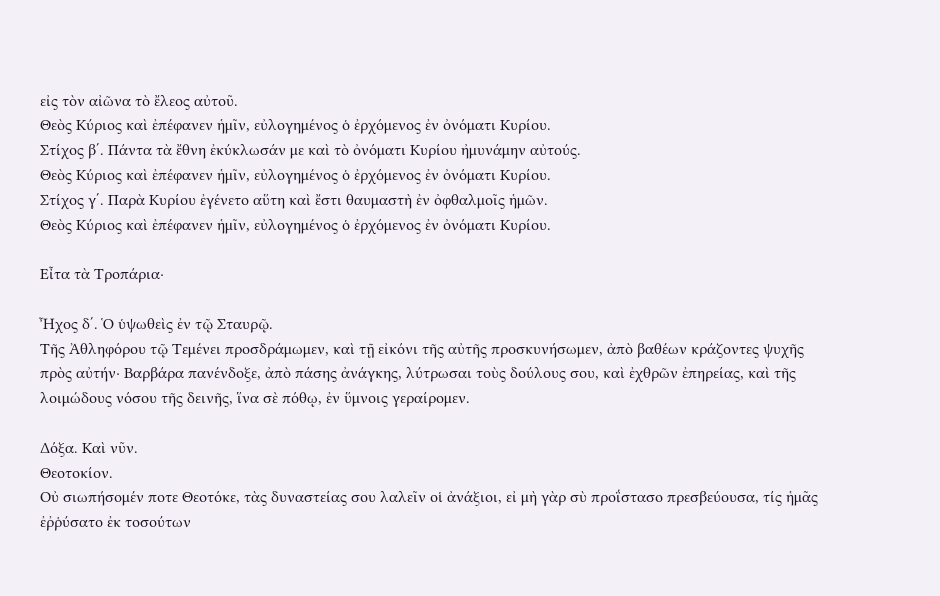εἰς τὸν αἰῶνα τὸ ἔλεος αὐτοῦ.
Θεὸς Κύριος καὶ ἐπέφανεν ἡμῖν, εὐλογημένος ὁ ἐρχόμενος ἐν ὀνόματι Κυρίου.
Στίχος β΄. Πάντα τὰ ἔθνη ἐκύκλωσάν με καὶ τὸ ὀνόματι Κυρίου ἠμυνάμην αὐτούς.
Θεὸς Κύριος καὶ ἐπέφανεν ἡμῖν, εὐλογημένος ὁ ἐρχόμενος ἐν ὀνόματι Κυρίου.
Στίχος γ΄. Παρὰ Κυρίου ἐγένετο αὕτη καὶ ἔστι θαυμαστὴ ἐν ὀφθαλμοῖς ἡμῶν.
Θεὸς Κύριος καὶ ἐπέφανεν ἡμῖν, εὐλογημένος ὁ ἐρχόμενος ἐν ὀνόματι Κυρίου.

Εἶτα τὰ Τροπάρια·

Ἦχος δ΄. Ὁ ὑψωθεὶς ἐν τῷ Σταυρῷ.
Τῆς Ἀθληφόρου τῷ Τεμένει προσδράμωμεν, καὶ τῇ εἰκόνι τῆς αὐτῆς προσκυνήσωμεν, ἀπὸ βαθέων κράζοντες ψυχῆς πρὸς αὐτήν· Βαρβάρα πανένδοξε, ἀπὸ πάσης ἀνάγκης, λύτρωσαι τοὺς δούλους σου, καὶ ἐχθρῶν ἐπηρείας, καὶ τῆς λοιμώδους νόσου τῆς δεινῆς, ἵνα σὲ πόθῳ, ἐν ὕμνοις γεραίρομεν.

Δόξα. Καὶ νῦν.
Θεοτοκίον.
Οὐ σιωπήσομέν ποτε Θεοτόκε, τὰς δυναστείας σου λαλεῖν οἱ ἀνάξιοι, εἰ μὴ γὰρ σὺ προΐστασο πρεσβεύουσα, τίς ἡμᾶς ἐῤῥύσατο ἐκ τοσούτων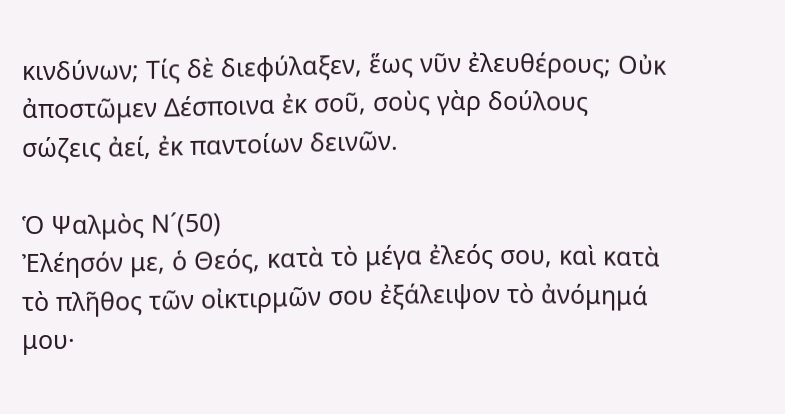κινδύνων; Τίς δὲ διεφύλαξεν, ἕως νῦν ἐλευθέρους; Οὐκ ἀποστῶμεν Δέσποινα ἐκ σοῦ, σοὺς γὰρ δούλους σώζεις ἀεί, ἐκ παντοίων δεινῶν.

Ὁ Ψαλμὸς Ν´(50)
Ἐλέησόν με, ὁ Θεός, κατὰ τὸ μέγα ἐλεός σου, καὶ κατὰ τὸ πλῆθος τῶν οἰκτιρμῶν σου ἐξάλειψον τὸ ἀνόμημά μου·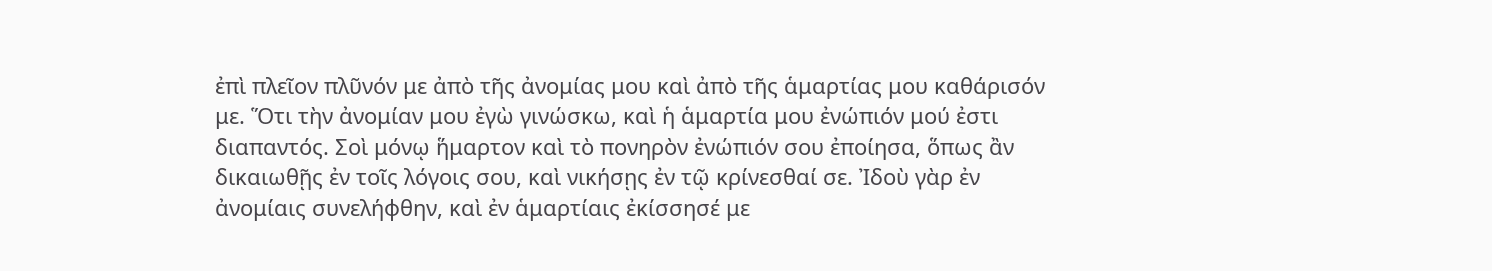ἐπὶ πλεῖον πλῦνόν με ἀπὸ τῆς ἀνομίας μου καὶ ἀπὸ τῆς ἁμαρτίας μου καθάρισόν με. Ὅτι τὴν ἀνομίαν μου ἐγὼ γινώσκω, καὶ ἡ ἁμαρτία μου ἐνώπιόν μού ἐστι διαπαντός. Σοὶ μόνῳ ἥμαρτον καὶ τὸ πονηρὸν ἐνώπιόν σου ἐποίησα, ὅπως ἂν δικαιωθῇς ἐν τοῖς λόγοις σου, καὶ νικήσῃς ἐν τῷ κρίνεσθαί σε. Ἰδοὺ γὰρ ἐν ἀνομίαις συνελήφθην, καὶ ἐν ἁμαρτίαις ἐκίσσησέ με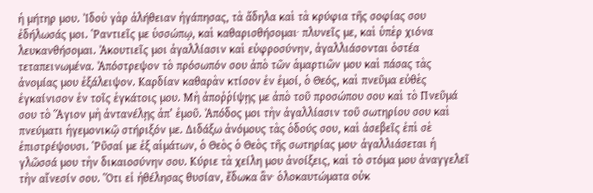ἡ μήτηρ μου. Ἰδοὺ γὰρ ἀλήθειαν ἠγάπησας, τὰ ἄδηλα καὶ τὰ κρύφια τῆς σοφίας σου ἐδήλωσάς μοι. Ῥαντιεῖς με ὑσσώπῳ, καὶ καθαρισθήσομαι· πλυνεῖς με, καὶ ὑπὲρ χιόνα λευκανθήσομαι. Ἀκουτιεῖς μοι ἀγαλλίασιν καὶ εὐφροσύνην, ἀγαλλιάσονται ὀστέα τεταπεινωμένα. Ἀπόστρεψον τὸ πρόσωπόν σου ἀπὸ τῶν ἁμαρτιῶν μου καὶ πάσας τὰς ἀνομίας μου ἐξάλειψον. Καρδίαν καθαρὰν κτίσον ἐν ἐμοί, ὁ Θεός, καὶ πνεῦμα εὐθὲς ἐγκαίνισον ἐν τοῖς ἐγκάτοις μου. Μὴ ἀποῤῥίψῃς με ἀπὸ τοῦ προσώπου σου καὶ τὸ Πνεῦμά σου τὸ Ἅγιον μὴ ἀντανέλῃς ἀπ’ ἐμοῦ. Ἀπόδος μοι τὴν ἀγαλλίασιν τοῦ σωτηρίου σου καὶ πνεύματι ἡγεμονικῷ στήριξόν με. Διδάξω ἀνόμους τὰς ὁδούς σου, καὶ ἀσεβεῖς ἐπὶ σὲ ἐπιστρέψουσι. Ῥῦσαί με ἐξ αἱμάτων, ὁ Θεὸς ὁ Θεὸς τῆς σωτηρίας μου· ἀγαλλιάσεται ἡ γλῶσσά μου τὴν δικαιοσύνην σου. Κύριε τὰ χείλη μου ἀνοίξεις, καὶ τὸ στόμα μου ἀναγγελεῖ τὴν αἴνεσίν σου. Ὅτι εἰ ἠθέλησας θυσίαν, ἔδωκα ἂν· ὁλοκαυτώματα οὐκ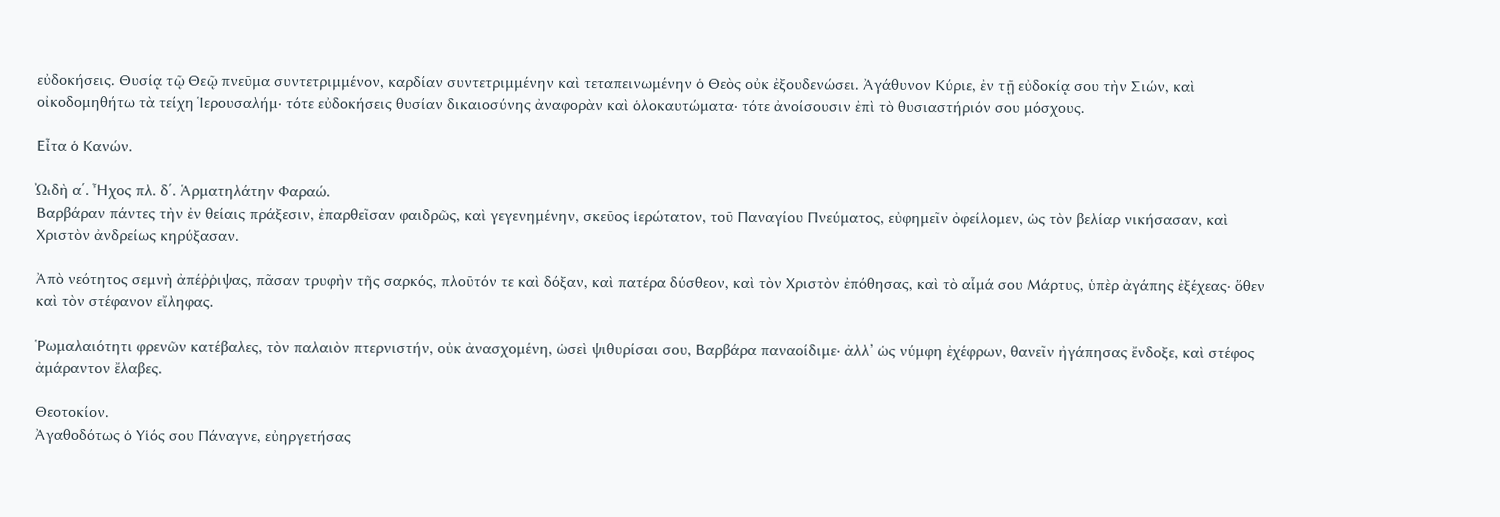εὐδοκήσεις. Θυσίᾳ τῷ Θεῷ πνεῦμα συντετριμμένον, καρδίαν συντετριμμένην καὶ τεταπεινωμένην ὁ Θεὸς οὐκ ἐξουδενώσει. Ἀγάθυνον Κύριε, ἐν τῇ εὐδοκίᾳ σου τὴν Σιών, καὶ οἰκοδομηθήτω τὰ τείχη Ἱερουσαλήμ· τότε εὐδοκήσεις θυσίαν δικαιοσύνης ἀναφορὰν καὶ ὁλοκαυτώματα· τότε ἀνοίσουσιν ἐπὶ τὸ θυσιαστήριόν σου μόσχους.

Εἶτα ὁ Κανών.

ᾨδὴ α΄. Ἦχος πλ. δ΄. Ἁρματηλάτην Φαραώ.
Βαρβάραν πάντες τὴν ἐν θείαις πράξεσιν, ἐπαρθεῖσαν φαιδρῶς, καὶ γεγενημένην, σκεῦος ἱερώτατον, τοῦ Παναγίου Πνεύματος, εὐφημεῖν ὀφείλομεν, ὡς τὸν βελίαρ νικήσασαν, καὶ Χριστὸν ἀνδρείως κηρύξασαν.

Ἀπὸ νεότητος σεμνὴ ἀπέῤῥιψας, πᾶσαν τρυφὴν τῆς σαρκός, πλοῦτόν τε καὶ δόξαν, καὶ πατέρα δύσθεον, καὶ τὸν Χριστὸν ἐπόθησας, καὶ τὸ αἷμά σου Μάρτυς, ὑπὲρ ἀγάπης ἐξέχεας· ὅθεν καὶ τὸν στέφανον εἴληφας.

Ῥωμαλαιότητι φρενῶν κατέβαλες, τὸν παλαιὸν πτερνιστήν, οὐκ ἀνασχομένη, ὡσεὶ ψιθυρίσαι σου, Βαρβάρα παναοίδιμε· ἀλλ’ ὡς νύμφη ἐχέφρων, θανεῖν ἠγάπησας ἔνδοξε, καὶ στέφος ἀμάραντον ἔλαβες.

Θεοτοκίον.
Ἀγαθοδότως ὁ Υἱός σου Πάναγνε, εὐηργετήσας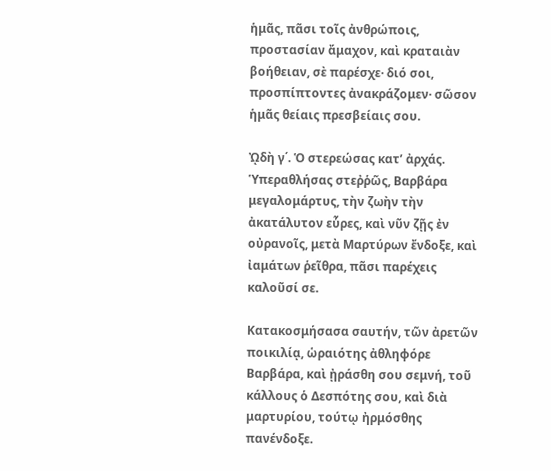ἡμᾶς, πᾶσι τοῖς ἀνθρώποις, προστασίαν ἄμαχον, καὶ κραταιὰν βοήθειαν, σὲ παρέσχε· διό σοι, προσπίπτοντες ἀνακράζομεν· σῶσον ἡμᾶς θείαις πρεσβείαις σου.

ᾨδὴ γ΄. Ὁ στερεώσας κατ’ ἀρχάς.
Ὑπεραθλήσας στεῤῥῶς, Βαρβάρα μεγαλομάρτυς, τὴν ζωὴν τὴν ἀκατάλυτον εὗρες, καὶ νῦν ζῇς ἐν οὐρανοῖς, μετὰ Μαρτύρων ἔνδοξε, καὶ ἰαμάτων ῥεῖθρα, πᾶσι παρέχεις καλοῦσί σε.

Κατακοσμήσασα σαυτήν, τῶν ἀρετῶν ποικιλίᾳ, ὡραιότης ἀθληφόρε Βαρβάρα, καὶ ᾐράσθη σου σεμνή, τοῦ κάλλους ὁ Δεσπότης σου, καὶ διὰ μαρτυρίου, τούτῳ ἠρμόσθης πανένδοξε.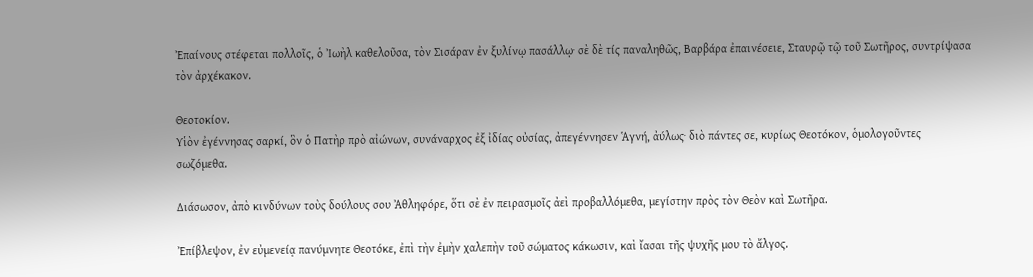Ἐπαίνους στέφεται πολλοῖς, ὁ Ἰωὴλ καθελοῦσα, τὸν Σισάραν ἐν ξυλίνῳ πασάλλῳ· σὲ δὲ τίς παναληθῶς, Βαρβάρα ἐπαινέσειε, Σταυρῷ τῷ τοῦ Σωτῆρος, συντρίψασα τὸν ἀρχέκακον.

Θεοτοκίον.
Υἱὸν ἐγέννησας σαρκί, ὃν ὁ Πατὴρ πρὸ αἰώνων, συνάναρχος ἐξ ἰδίας οὐσίας, ἀπεγέννησεν Ἁγνή, ἀύλως· διὸ πάντες σε, κυρίως Θεοτόκον, ὁμολογοῦντες σωζόμεθα.

Διάσωσον, ἀπὸ κινδύνων τοὺς δούλους σου Ἀθληφόρε, ὅτι σὲ ἐν πειρασμοῖς ἀεὶ προβαλλόμεθα, μεγίστην πρὸς τὸν Θεὸν καὶ Σωτῆρα.

Ἐπίβλεψον, ἐν εὐμενείᾳ πανύμνητε Θεοτόκε, ἐπὶ τὴν ἐμὴν χαλεπὴν τοῦ σώματος κάκωσιν, καὶ ἴασαι τῆς ψυχῆς μου τὸ ἄλγος.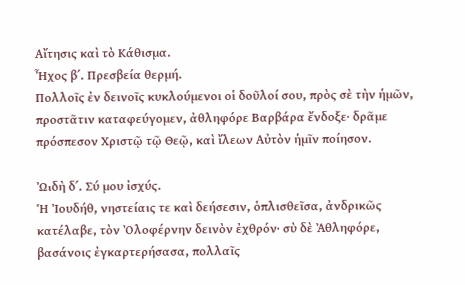Αἴτησις καὶ τὸ Κάθισμα.
Ἦχος β΄. Πρεσβεία θερμή.
Πολλοῖς ἐν δεινοῖς κυκλούμενοι οἱ δοῦλοί σου, πρὸς σὲ τὴν ἡμῶν, προστᾶτιν καταφεύγομεν, ἀθληφόρε Βαρβάρα ἔνδοξε· δρᾶμε πρόσπεσον Χριστῷ τῷ Θεῷ, καὶ ἴλεων Αὐτὸν ἡμῖν ποίησον.

ᾨδὴ δ΄. Σύ μου ἰσχύς.
Ἡ Ἰουδήθ, νηστείαις τε καὶ δεήσεσιν, ὁπλισθεῖσα, ἀνδρικῶς κατέλαβε, τὸν Ὀλοφέρνην δεινὸν ἐχθρόν· σὺ δὲ Ἀθληφόρε, βασάνοις ἐγκαρτερήσασα, πολλαῖς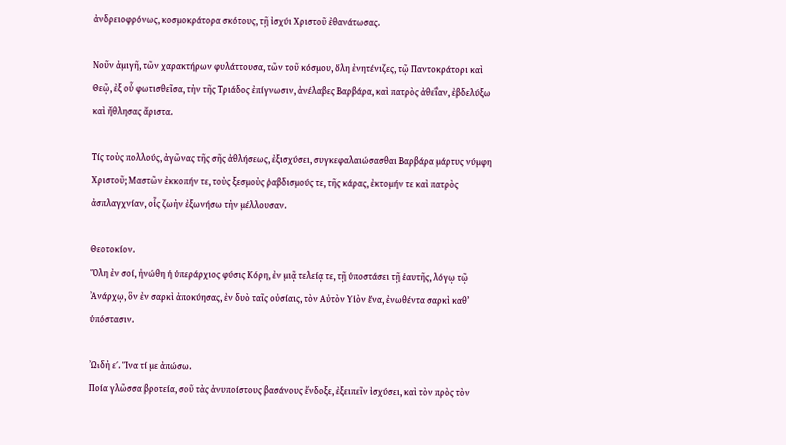ἀνδρειοφρόνως, κοσμοκράτορα σκότους, τῇ ἰσχύι Χριστοῦ ἐθανάτωσας.

Νοῦν ἀμιγῆ, τῶν χαρακτήρων φυλάττουσα, τῶν τοῦ κόσμου, ὅλη ἐνητένιζες, τῷ Παντοκράτορι καὶ Θεῷ, ἐξ οὗ φωτισθεῖσα, τὴν τῆς Τριάδος ἐπίγνωσιν, ἀνέλαβες Βαρβάρα, καὶ πατρὸς ἀθεΐαν, ἐβδελύξω καὶ ἤθλησας ἄριστα.

Τίς τοὺς πολλούς, ἀγῶνας τῆς σῆς ἀθλήσεως, ἐξισχύσει, συγκεφαλαιώσασθαι Βαρβάρα μάρτυς νύμφη Χριστοῦ; Μαστῶν ἐκκοπήν τε, τοὺς ξεσμοὺς ῥαβδισμούς τε, τῆς κάρας, ἐκτομήν τε καὶ πατρὸς ἀσπλαγχνίαν, οἷς ζωὴν ἐξωνήσω τὴν μέλλουσαν.

Θεοτοκίον.
Ὅλη ἐν σοί, ἠνώθη ἡ ὑπεράρχιος φύσις Κόρη, ἐν μιᾷ τελείᾳ τε, τῇ ὑποστάσει τῇ ἑαυτῆς, λόγῳ τῷ Ἀνάρχῳ, ὃν ἐν σαρκὶ ἀποκύησας, ἐν δυὸ ταῖς οὐσίαις, τὸν Αὐτὸν Υἱὸν ἕνα, ἐνωθέντα σαρκὶ καθ’ ὑπόστασιν.

ᾨδὴ ε΄. Ἵνα τί με ἀπώσω.
Ποία γλῶσσα βροτεία, σοῦ τὰς ἀνυποίστους βασάνους ἔνδοξε, ἐξειπεῖν ἰσχύσει, καὶ τὸν πρὸς τὸν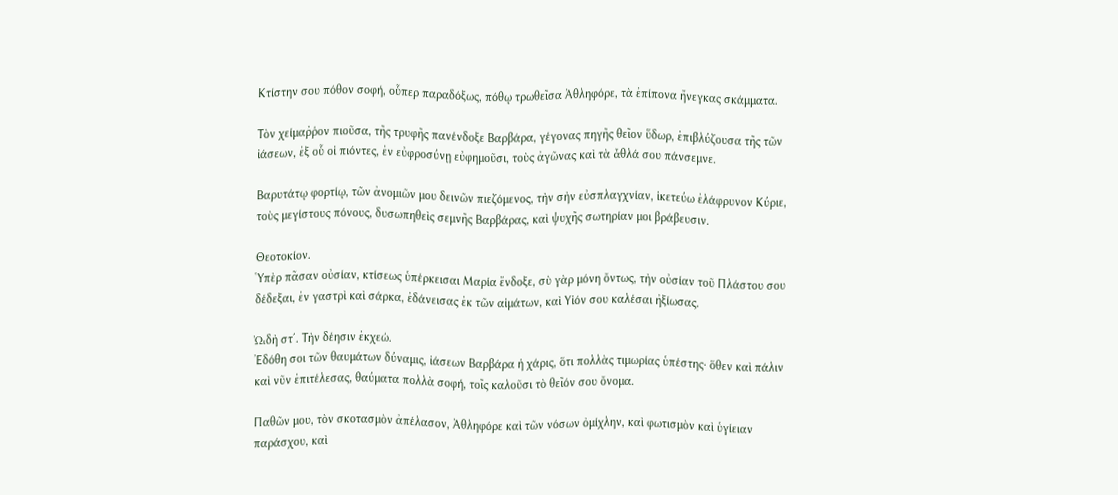Κτίστην σου πόθον σοφή, οὗπερ παραδόξως, πόθῳ τρωθεῖσα Ἀθληφόρε, τὰ ἐπίπονα ἤνεγκας σκάμματα.

Τὸν χείμαῤῥον πιοῦσα, τῆς τρυφῆς πανένδοξε Βαρβάρα, γέγονας πηγῆς θεῖον ὕδωρ, ἐπιβλύζουσα τῆς τῶν ἰάσεων, ἐξ οὗ οἱ πιόντες, ἐν εὐφροσύνῃ εὐφημοῦσι, τοὺς ἀγῶνας καὶ τὰ ἆθλά σου πάνσεμνε.

Βαρυτάτῳ φορτίῳ, τῶν ἀνομιῶν μου δεινῶν πιεζόμενος, τὴν σὴν εὐσπλαγχνίαν, ἱκετεύω ἐλάφρυνον Κύριε, τοὺς μεγίστους πόνους, δυσωπηθεὶς σεμνῆς Βαρβάρας, καὶ ψυχῆς σωτηρίαν μοι βράβευσιν.

Θεοτοκίον.
Ὑπὲρ πᾶσαν οὐσίαν, κτίσεως ὑπέρκεισαι Μαρία ἔνδοξε, σὺ γὰρ μόνη ὄντως, τὴν οὐσίαν τοῦ Πλάστου σου δέδεξαι, ἐν γαστρὶ καὶ σάρκα, ἐδάνεισας ἐκ τῶν αἱμάτων, καὶ Υἱόν σου καλέσαι ἠξίωσας.

ᾨδὴ στ΄. Τὴν δέησιν ἐκχεώ.
Ἐδόθη σοι τῶν θαυμάτων δύναμις, ἰάσεων Βαρβάρα ἡ χάρις, ὅτι πολλὰς τιμωρίας ὑπέστης· ὅθεν καὶ πάλιν καὶ νῦν ἐπιτέλεσας, θαύματα πολλὰ σοφή, τοῖς καλοῦσι τὸ θεῖόν σου ὄνομα.

Παθῶν μου, τὸν σκοτασμὸν ἀπέλασον, Ἀθληφόρε καὶ τῶν νόσων ὀμίχλην, καὶ φωτισμὸν καὶ ὑγίειαν παράσχου, καὶ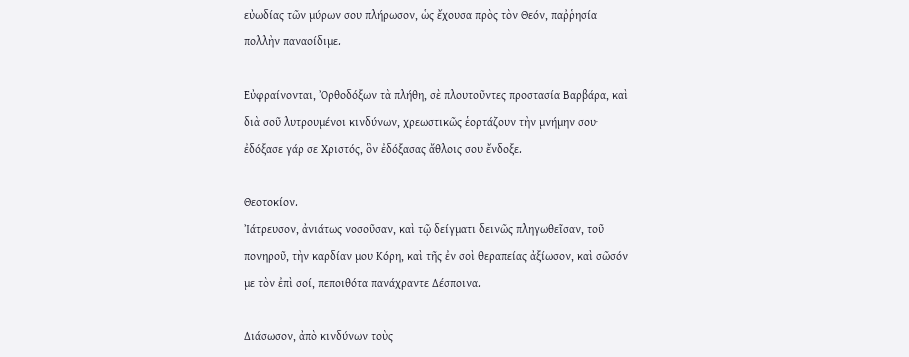εὐωδίας τῶν μύρων σου πλήρωσον, ὡς ἔχουσα πρὸς τὸν Θεόν, παῤῥησία πολλὴν παναοίδιμε.

Εὐφραίνονται, Ὀρθοδόξων τὰ πλήθη, σὲ πλουτοῦντες προστασία Βαρβάρα, καὶ διὰ σοῦ λυτρουμένοι κινδύνων, χρεωστικῶς ἑορτάζουν τὴν μνήμην σου· ἐδόξασε γάρ σε Χριστός, ὃν ἐδόξασας ἄθλοις σου ἔνδοξε.

Θεοτοκίον.
Ἰάτρευσον, ἀνιάτως νοσοῦσαν, καὶ τῷ δείγματι δεινῶς πληγωθεῖσαν, τοῦ πονηροῦ, τὴν καρδίαν μου Κόρη, καὶ τῆς ἐν σοὶ θεραπείας ἀξίωσον, καὶ σῶσόν με τὸν ἐπὶ σοί, πεποιθότα πανάχραντε Δέσποινα.

Διάσωσον, ἀπὸ κινδύνων τοὺς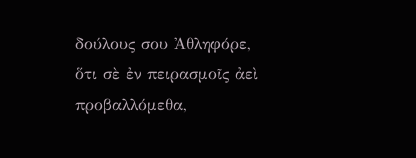δούλους σου Ἀθληφόρε, ὅτι σὲ ἐν πειρασμοῖς ἀεὶ προβαλλόμεθα,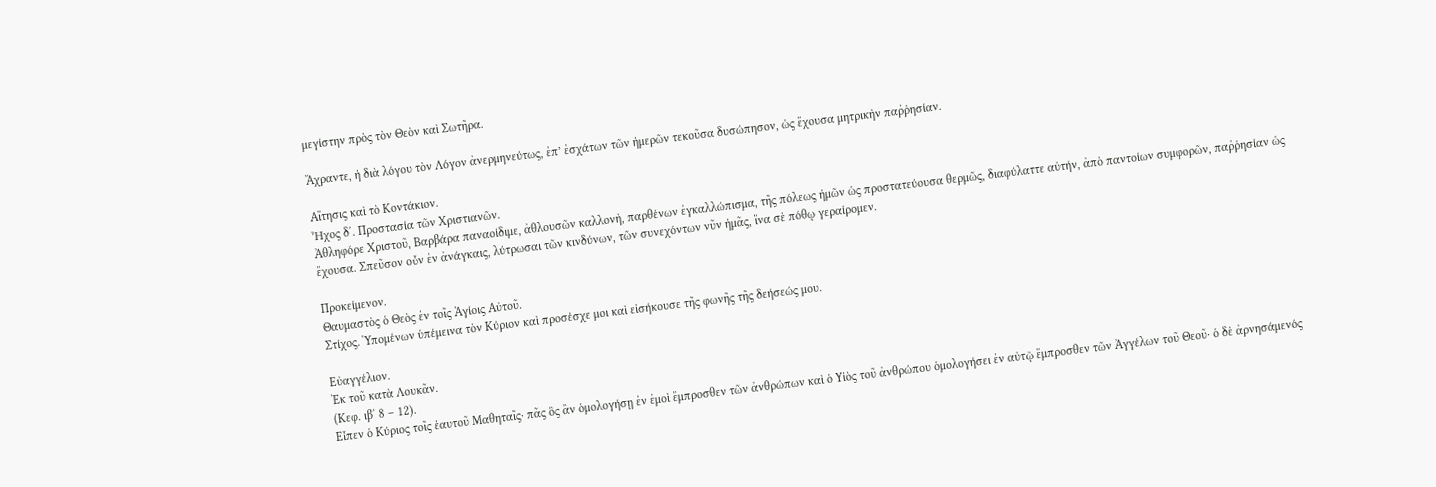μεγίστην πρὸς τὸν Θεὸν καὶ Σωτῆρα.

Ἄχραντε, ἡ διὰ λόγου τὸν Λόγον ἀνερμηνεύτως, ἐπ’ ἐσχάτων τῶν ἡμερῶν τεκοῦσα δυσώπησον, ὡς ἔχουσα μητρικὴν παῤῥησίαν.

Αἴτησις καὶ τὸ Κοντάκιον.
Ἦχος δ΄. Προστασία τῶν Χριστιανῶν.
Ἀθληφόρε Χριστοῦ, Βαρβάρα παναοίδιμε, ἀθλουσῶν καλλονὴ, παρθένων ἐγκαλλώπισμα, τῆς πόλεως ἡμῶν ὡς προστατεύουσα θερμῶς, διαφύλαττε αὐτήν, ἀπὸ παντοίων συμφορῶν, παῤῥησίαν ὡς ἔχουσα. Σπεῦσον οὖν ἐν ἀνάγκαις, λύτρωσαι τῶν κινδύνων, τῶν συνεχόντων νῦν ἡμᾶς, ἵνα σὲ πόθῳ γεραίρομεν.

Προκείμενον.
Θαυμαστὸς ὁ Θεὸς ἐν τοῖς Ἁγίοις Αὐτοῦ.
Στίχος. Ὑπομένων ὑπέμεινα τὸν Κύριον καὶ προσέσχε μοι καὶ εἰσήκουσε τῆς φωνῆς τῆς δεήσεώς μου.

Εὐαγγέλιον.
Ἐκ τοῦ κατὰ Λουκᾶν.
(Κεφ. ιβ΄ 8 – 12).
Εἶπεν ὁ Κύριος τοῖς ἑαυτοῦ Μαθηταῖς· πᾶς ὃς ἂν ὁμολογήσῃ ἐν ἐμοὶ ἔμπροσθεν τῶν ἀνθρώπων καὶ ὁ Υἱὸς τοῦ ἀνθρώπου ὁμολογήσει ἐν αὐτῷ ἔμπροσθεν τῶν Ἀγγέλων τοῦ Θεοῦ· ὁ δὲ ἀρνησάμενός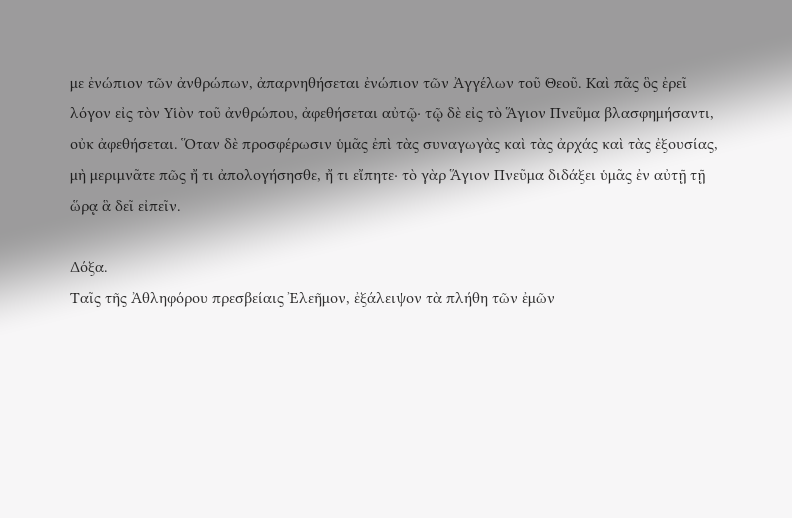με ἐνώπιον τῶν ἀνθρώπων, ἀπαρνηθήσεται ἐνώπιον τῶν Ἀγγέλων τοῦ Θεοῦ. Καὶ πᾶς ὃς ἐρεῖ λόγον εἰς τὸν Υἱὸν τοῦ ἀνθρώπου, ἀφεθήσεται αὐτῷ· τῷ δὲ εἰς τὸ Ἅγιον Πνεῦμα βλασφημήσαντι, οὐκ ἀφεθήσεται. Ὅταν δὲ προσφέρωσιν ὑμᾶς ἐπὶ τὰς συναγωγὰς καὶ τὰς ἀρχάς καὶ τὰς ἐξουσίας, μὴ μεριμνᾶτε πῶς ἤ τι ἀπολογήσησθε, ἤ τι εἴπητε· τὸ γὰρ Ἅγιον Πνεῦμα διδάξει ὑμᾶς ἐν αὐτῇ τῇ ὥρᾳ ἃ δεῖ εἰπεῖν.

Δόξα.
Ταῖς τῆς Ἀθληφόρου πρεσβείαις Ἐλεῆμον, ἐξάλειψον τὰ πλήθη τῶν ἐμῶν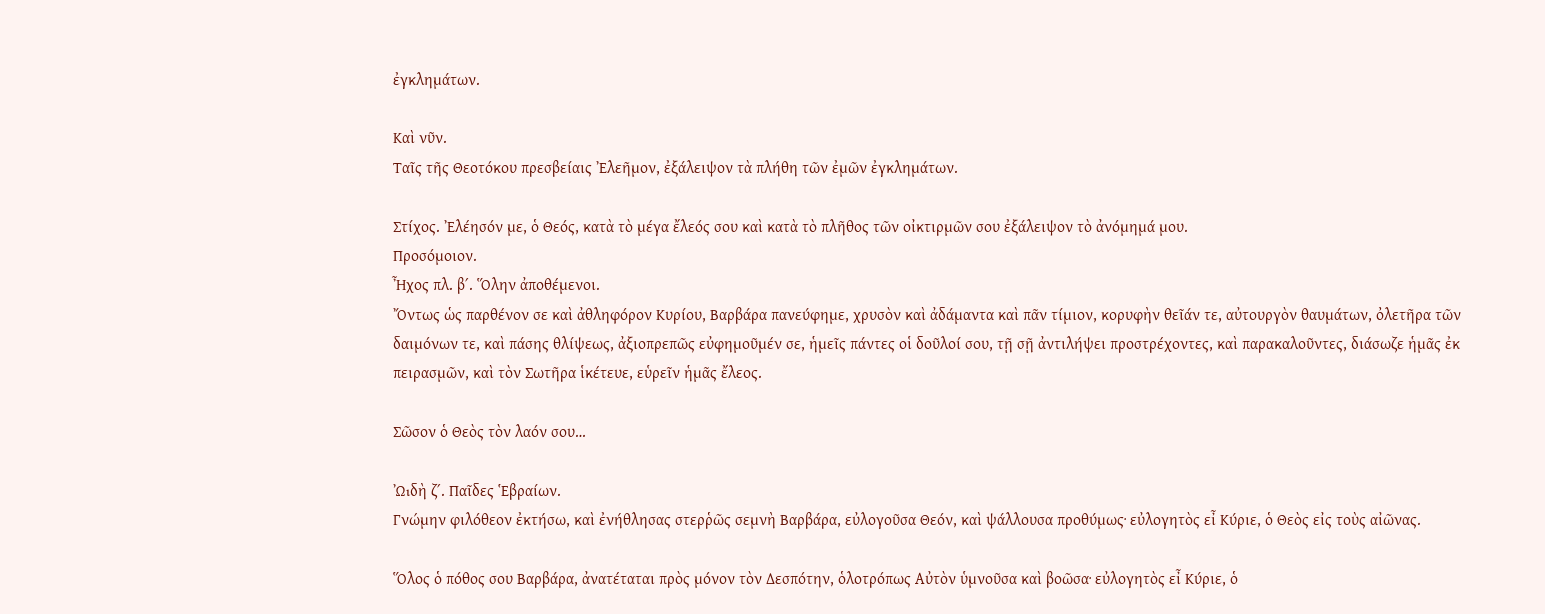ἐγκλημάτων.

Καὶ νῦν.
Ταῖς τῆς Θεοτόκου πρεσβείαις Ἐλεῆμον, ἐξάλειψον τὰ πλήθη τῶν ἐμῶν ἐγκλημάτων.

Στίχος. Ἐλέησόν με, ὁ Θεός, κατὰ τὸ μέγα ἔλεός σου καὶ κατὰ τὸ πλῆθος τῶν οἰκτιρμῶν σου ἐξάλειψον τὸ ἀνόμημά μου.
Προσόμοιον.
Ἦχος πλ. β΄. Ὅλην ἀποθέμενοι.
Ὄντως ὡς παρθένον σε καὶ ἀθληφόρον Κυρίου, Βαρβάρα πανεύφημε, χρυσὸν καὶ ἀδάμαντα καὶ πᾶν τίμιον, κορυφὴν θεῖάν τε, αὐτουργὸν θαυμάτων, ὀλετῆρα τῶν δαιμόνων τε, καὶ πάσης θλίψεως, ἀξιοπρεπῶς εὐφημοῦμέν σε, ἡμεῖς πάντες οἱ δοῦλοί σου, τῇ σῇ ἀντιλήψει προστρέχοντες, καὶ παρακαλοῦντες, διάσωζε ἡμᾶς ἐκ πειρασμῶν, καὶ τὸν Σωτῆρα ἱκέτευε, εὑρεῖν ἡμᾶς ἔλεος.

Σῶσον ὁ Θεὸς τὸν λαόν σου…

ᾨδὴ ζ΄. Παῖδες Ἑβραίων.
Γνώμην φιλόθεον ἐκτήσω, καὶ ἐνήθλησας στερῥῶς σεμνὴ Βαρβάρα, εὐλογοῦσα Θεόν, καὶ ψάλλουσα προθύμως· εὐλογητὸς εἶ Κύριε, ὁ Θεὸς εἰς τοὺς αἰῶνας.

Ὅλος ὁ πόθος σου Βαρβάρα, ἀνατέταται πρὸς μόνον τὸν Δεσπότην, ὁλοτρόπως Αὐτὸν ὑμνοῦσα καὶ βοῶσα· εὐλογητὸς εἶ Κύριε, ὁ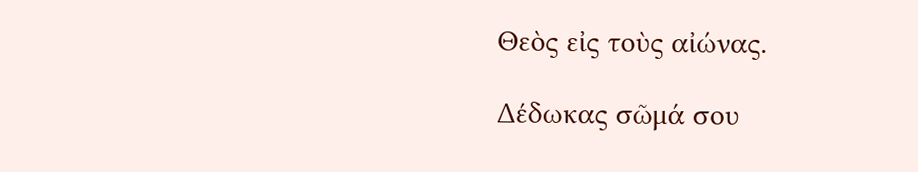Θεὸς εἰς τοὺς αἰώνας.

Δέδωκας σῶμά σου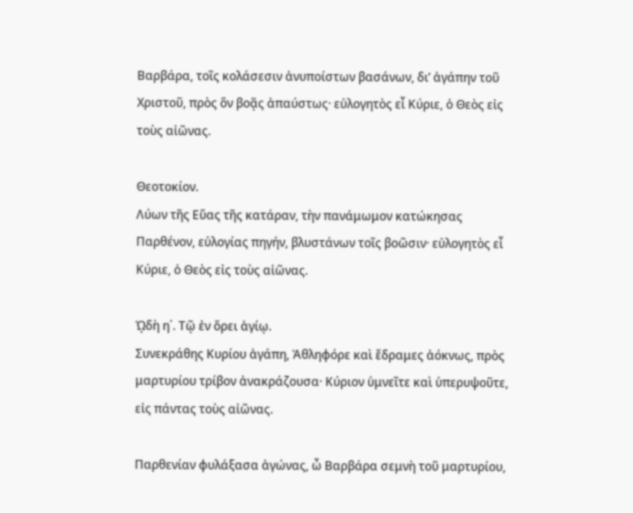Βαρβάρα, τοῖς κολάσεσιν ἀνυποίστων βασάνων, δι’ ἀγάπην τοῦ Χριστοῦ, πρὸς ὃν βοᾷς ἀπαύστως· εὐλογητὸς εἶ Κύριε, ὁ Θεὸς εἰς τοὺς αἰῶνας.

Θεοτοκίον.
Λύων τῆς Εὔας τῆς κατάραν, τὴν πανάμωμον κατώκησας Παρθένον, εὐλογίας πηγήν, βλυστάνων τοῖς βοῶσιν· εὐλογητὸς εἶ Κύριε, ὁ Θεὸς εἰς τοὺς αἰῶνας.

ᾨδὴ η΄. Τῷ ἐν ὄρει ἁγίῳ.
Συνεκράθης Κυρίου ἀγάπη, Ἀθληφόρε καὶ ἔδραμες ἀόκνως, πρὸς μαρτυρίου τρίβον ἀνακράζουσα· Κύριον ὑμνεῖτε καὶ ὑπερυψοῦτε, εἰς πάντας τοὺς αἰῶνας.

Παρθενίαν φυλάξασα ἀγώνας, ὦ Βαρβάρα σεμνὴ τοῦ μαρτυρίου,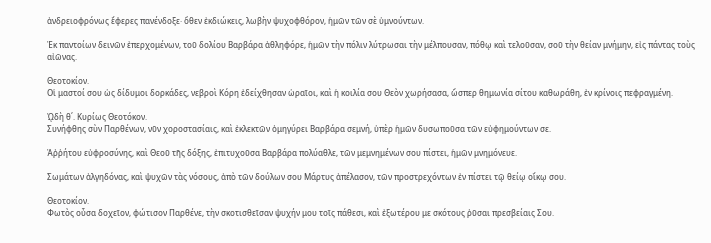ἀνδρειοφρόνως ἔφερες πανένδοξε· ὅθεν ἐκδιώκεις, λωβὴν ψυχοφθόρον, ἡμῶν τῶν σὲ ὑμνούντων.

Ἐκ παντοίων δεινῶν ἐπερχομένων, τοῦ δολίου Βαρβάρα ἀθληφόρε, ἡμῶν τὴν πόλιν λύτρωσαι τὴν μέλπουσαν, πόθῳ καὶ τελοῦσαν, σοῦ τὴν θείαν μνήμην, εἰς πάντας τοὺς αἰῶνας.

Θεοτοκίον.
Οἱ μαστοί σου ὡς δίδυμοι δορκάδες, νεβροὶ Κόρη ἐδείχθησαν ὡραῖοι, καὶ ἡ κοιλία σου Θεὸν χωρήσασα, ὥσπερ θημωνία σίτου καθωράθη, ἐν κρίνοις πεφραγμένη.

ᾨδὴ θ΄. Κυρίως Θεοτόκον.
Συνήφθης σὺν Παρθένων, νῦν χοροστασίαις, καὶ ἐκλεκτῶν ὁμηγύρει Βαρβάρα σεμνή, ὑπὲρ ἡμῶν δυσωποῦσα τῶν εὐφημούντων σε.

Ἀῤῥήτου εὐφροσύνης, καὶ Θεοῦ τῆς δόξης, ἐπιτυχοῦσα Βαρβάρα πολύαθλε, τῶν μεμνημένων σου πίστει, ἡμῶν μνημόνευε.

Σωμάτων ἀλγηδόνας, καὶ ψυχῶν τὰς νόσους, ἀπὸ τῶν δούλων σου Μάρτυς ἀπέλασον, τῶν προστρεχόντων ἐν πίστει τῷ θείῳ οἴκῳ σου.

Θεοτοκίον.
Φωτὸς οὖσα δοχεῖον, φώτισον Παρθένε, τὴν σκοτισθεῖσαν ψυχήν μου τοῖς πάθεσι, καὶ ἐξωτέρου με σκότους ῥῦσαι πρεσβείαις Σου.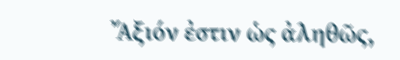Ἄξιόν ἐστιν ὡς ἀληθῶς,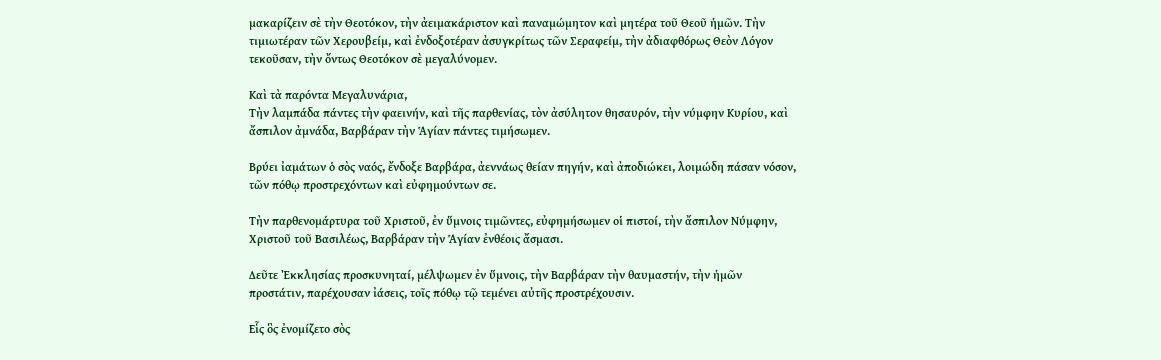μακαρίζειν σὲ τὴν Θεοτόκον, τὴν ἀειμακάριστον καὶ παναμώμητον καὶ μητέρα τοῦ Θεοῦ ἡμῶν. Τὴν τιμιωτέραν τῶν Χερουβείμ, καὶ ἐνδοξοτέραν ἀσυγκρίτως τῶν Σεραφείμ, τὴν ἀδιαφθόρως Θεὸν Λόγον τεκοῦσαν, τὴν ὄντως Θεοτόκον σὲ μεγαλύνομεν.

Καὶ τὰ παρόντα Μεγαλυνάρια,
Τὴν λαμπάδα πάντες τὴν φαεινήν, καὶ τῆς παρθενίας, τὸν ἀσύλητον θησαυρόν, τὴν νύμφην Κυρίου, καὶ ἄσπιλον ἀμνάδα, Βαρβάραν τὴν Ἁγίαν πάντες τιμήσωμεν.

Βρύει ἰαμάτων ὁ σὸς ναός, ἔνδοξε Βαρβάρα, ἀεννάως θείαν πηγήν, καὶ ἀποδιώκει, λοιμώδη πάσαν νόσον, τῶν πόθῳ προστρεχόντων καὶ εὐφημούντων σε.

Τὴν παρθενομάρτυρα τοῦ Χριστοῦ, ἐν ὕμνοις τιμῶντες, εὐφημήσωμεν οἱ πιστοί, τὴν ἄσπιλον Νύμφην, Χριστοῦ τοῦ Βασιλέως, Βαρβάραν τὴν Ἁγίαν ἐνθέοις ἄσμασι.

Δεῦτε Ἐκκλησίας προσκυνηταί, μέλψωμεν ἐν ὕμνοις, τὴν Βαρβάραν τὴν θαυμαστήν, τὴν ἡμῶν προστάτιν, παρέχουσαν ἰάσεις, τοῖς πόθῳ τῷ τεμένει αὐτῆς προστρέχουσιν.

Εἷς ὃς ἐνομίζετο σὸς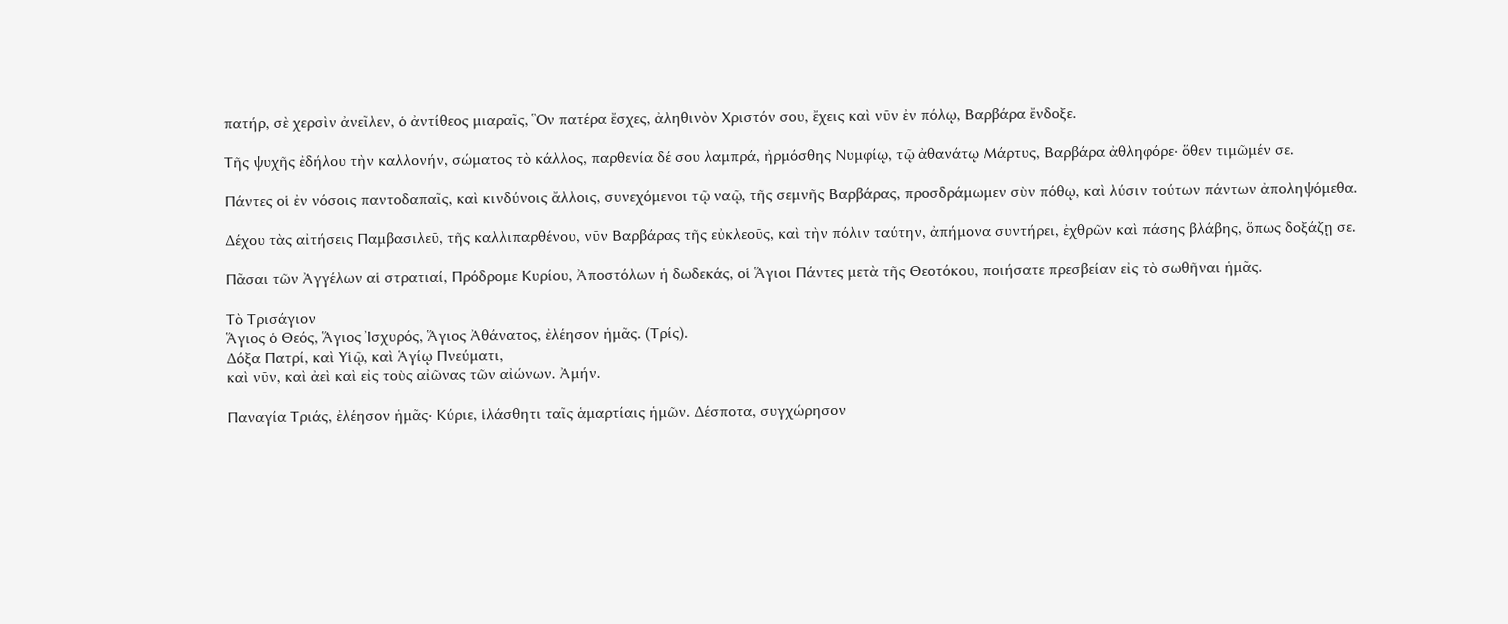πατήρ, σὲ χερσὶν ἀνεῖλεν, ὁ ἀντίθεος μιαραῖς, Ὃν πατέρα ἔσχες, ἀληθινὸν Χριστόν σου, ἔχεις καὶ νῦν ἐν πόλῳ, Βαρβάρα ἔνδοξε.

Τῆς ψυχῆς ἐδήλου τὴν καλλονήν, σώματος τὸ κάλλος, παρθενία δέ σου λαμπρά, ἠρμόσθης Νυμφίῳ, τῷ ἀθανάτῳ Μάρτυς, Βαρβάρα ἀθληφόρε· ὅθεν τιμῶμέν σε.

Πάντες οἱ ἐν νόσοις παντοδαπαῖς, καὶ κινδύνοις ἄλλοις, συνεχόμενοι τῷ ναῷ, τῆς σεμνῆς Βαρβάρας, προσδράμωμεν σὺν πόθῳ, καὶ λύσιν τούτων πάντων ἀποληψόμεθα.

Δέχου τὰς αἰτήσεις Παμβασιλεῦ, τῆς καλλιπαρθένου, νῦν Βαρβάρας τῆς εὐκλεοῦς, καὶ τὴν πόλιν ταύτην, ἀπήμονα συντήρει, ἐχθρῶν καὶ πάσης βλάβης, ὅπως δοξάζῃ σε.

Πᾶσαι τῶν Ἀγγέλων αἱ στρατιαί, Πρόδρομε Κυρίου, Ἀποστόλων ἡ δωδεκάς, οἱ Ἅγιοι Πάντες μετὰ τῆς Θεοτόκου, ποιήσατε πρεσβείαν εἰς τὸ σωθῆναι ἡμᾶς.

Τὸ Τρισάγιον
Ἅγιος ὁ Θεός, Ἅγιος Ἰσχυρός, Ἅγιος Ἀθάνατος, ἐλέησον ἡμᾶς. (Τρίς).
Δόξα Πατρί, καὶ Υἱῷ, καὶ Ἁγίῳ Πνεύματι,
καὶ νῦν, καὶ ἀεὶ καὶ εἰς τοὺς αἰῶνας τῶν αἰώνων. Ἀμήν.

Παναγία Τριάς, ἐλέησον ἡμᾶς· Κύριε, ἱλάσθητι ταῖς ἁμαρτίαις ἡμῶν. Δέσποτα, συγχώρησον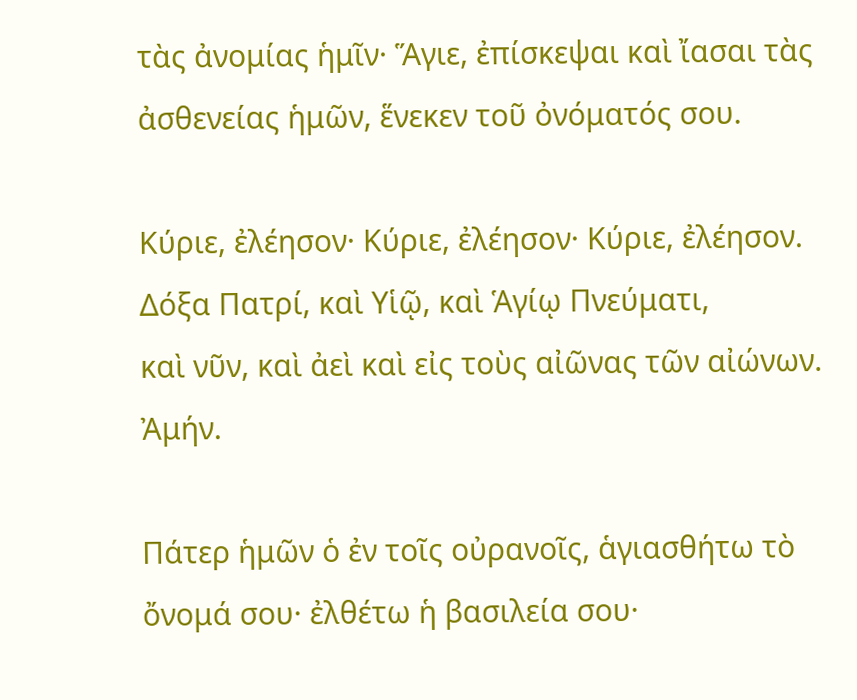τὰς ἀνομίας ἡμῖν· Ἅγιε, ἐπίσκεψαι καὶ ἴασαι τὰς ἀσθενείας ἡμῶν, ἕνεκεν τοῦ ὀνόματός σου.

Κύριε, ἐλέησον· Κύριε, ἐλέησον· Κύριε, ἐλέησον.
Δόξα Πατρί, καὶ Υἱῷ, καὶ Ἁγίῳ Πνεύματι,
καὶ νῦν, καὶ ἀεὶ καὶ εἰς τοὺς αἰῶνας τῶν αἰώνων. Ἀμήν.

Πάτερ ἡμῶν ὁ ἐν τοῖς οὐρανοῖς, ἁγιασθήτω τὸ ὄνομά σου· ἐλθέτω ἡ βασιλεία σου·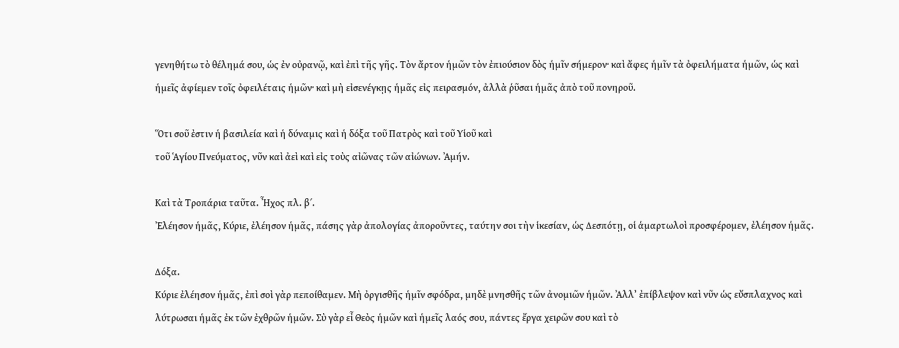γενηθήτω τὸ θέλημά σου, ὡς ἐν οὐρανῷ, καὶ ἐπὶ τῆς γῆς. Τὸν ἄρτον ἡμῶν τὸν ἐπιούσιον δὸς ἡμῖν σήμερον· καὶ ἄφες ἡμῖν τὰ ὀφειλήματα ἡμῶν, ὡς καὶ ἡμεῖς ἀφίεμεν τοῖς ὀφειλέταις ἡμῶν· καὶ μὴ εἰσενέγκῃς ἡμᾶς εἰς πειρασμόν, ἀλλὰ ῥῦσαι ἡμᾶς ἀπὸ τοῦ πονηροῦ.

Ὅτι σοῦ ἐστιν ἡ βασιλεία καὶ ἡ δύναμις καὶ ἡ δόξα τοῦ Πατρὸς καὶ τοῦ Υἱοῦ καὶ
τοῦ Ἁγίου Πνεύματος, νῦν καὶ ἀεὶ καὶ εἰς τοὺς αἰῶνας τῶν αἰώνων. Ἀμήν.

Καὶ τὰ Τροπάρια ταῦτα. Ἦχος πλ. β΄.
Ἐλέησον ἡμᾶς, Κύριε, ἐλέησον ἡμᾶς, πάσης γὰρ ἀπολογίας ἀποροῦντες, ταύτην σοι τὴν ἱκεσίαν, ὡς Δεσπότῃ, οἱ ἁμαρτωλοὶ προσφέρομεν, ἐλέησον ἡμᾶς.

Δόξα.
Κύριε ἐλέησον ἡμᾶς, ἐπὶ σοὶ γὰρ πεποίθαμεν. Μὴ ὀργισθῆς ἡμῖν σφόδρα, μηδὲ μνησθῆς τῶν ἀνομιῶν ἡμῶν. Ἀλλ’ ἐπίβλεψον καὶ νῦν ὡς εὔσπλαχνος καὶ λύτρωσαι ἡμᾶς ἐκ τῶν ἐχθρῶν ἡμῶν. Σὺ γὰρ εἶ Θεὸς ἡμῶν καὶ ἡμεῖς λαός σου, πάντες ἔργα χειρῶν σου καὶ τὸ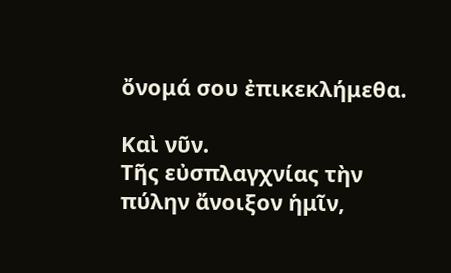ὄνομά σου ἐπικεκλήμεθα.

Καὶ νῦν.
Τῆς εὐσπλαγχνίας τὴν πύλην ἄνοιξον ἡμῖν,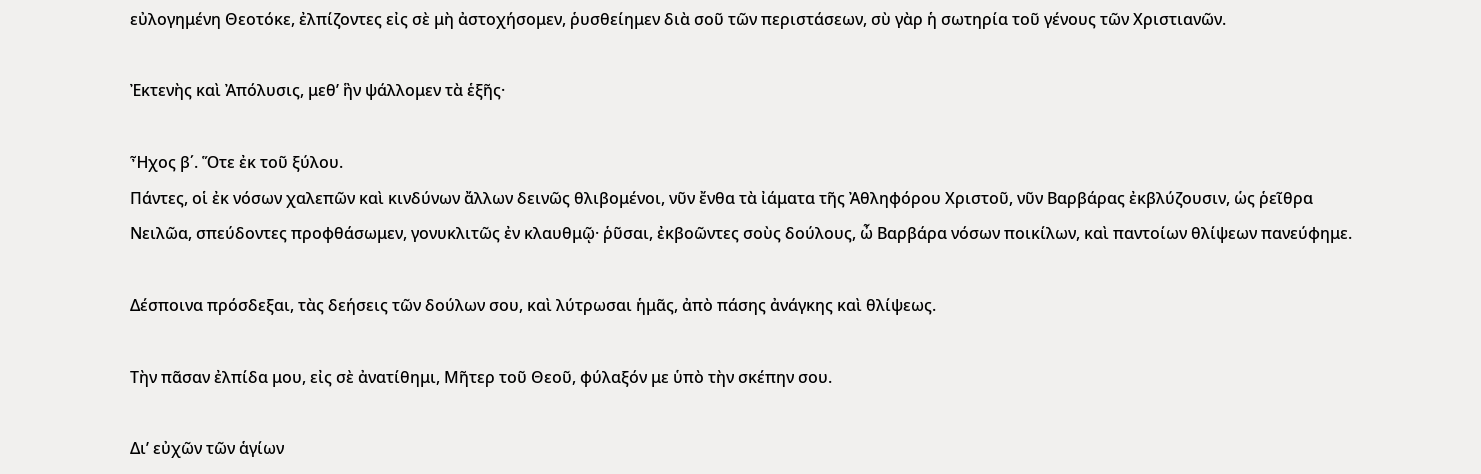εὐλογημένη Θεοτόκε, ἐλπίζοντες εἰς σὲ μὴ ἀστοχήσομεν, ῥυσθείημεν διὰ σοῦ τῶν περιστάσεων, σὺ γὰρ ἡ σωτηρία τοῦ γένους τῶν Χριστιανῶν.

Ἐκτενὴς καὶ Ἀπόλυσις, μεθ’ ἣν ψάλλομεν τὰ ἑξῆς·

Ἦχος β΄. Ὅτε ἐκ τοῦ ξύλου.
Πάντες, οἱ ἐκ νόσων χαλεπῶν καὶ κινδύνων ἄλλων δεινῶς θλιβομένοι, νῦν ἔνθα τὰ ἰάματα τῆς Ἀθληφόρου Χριστοῦ, νῦν Βαρβάρας ἐκβλύζουσιν, ὡς ῥεῖθρα Νειλῶα, σπεύδοντες προφθάσωμεν, γονυκλιτῶς ἐν κλαυθμῷ· ῥῦσαι, ἐκβοῶντες σοὺς δούλους, ὦ Βαρβάρα νόσων ποικίλων, καὶ παντοίων θλίψεων πανεύφημε.

Δέσποινα πρόσδεξαι, τὰς δεήσεις τῶν δούλων σου, καὶ λύτρωσαι ἡμᾶς, ἀπὸ πάσης ἀνάγκης καὶ θλίψεως.

Τὴν πᾶσαν ἐλπίδα μου, εἰς σὲ ἀνατίθημι, Μῆτερ τοῦ Θεοῦ, φύλαξόν με ὑπὸ τὴν σκέπην σου.

Δι’ εὐχῶν τῶν ἁγίων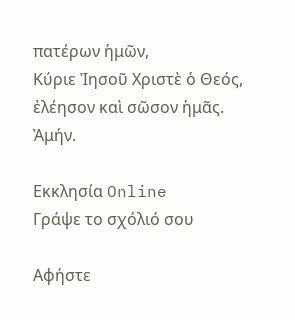πατέρων ἡμῶν,
Κύριε Ἰησοῦ Χριστὲ ὁ Θεός, ἐλέησον καὶ σῶσον ἡμᾶς.
Ἀμήν.

Εκκλησία Online
Γράψε το σχόλιό σου

Αφήστε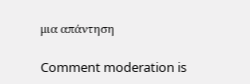μια απάντηση

Comment moderation is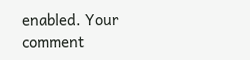enabled. Your comment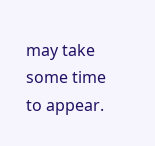may take some time to appear.